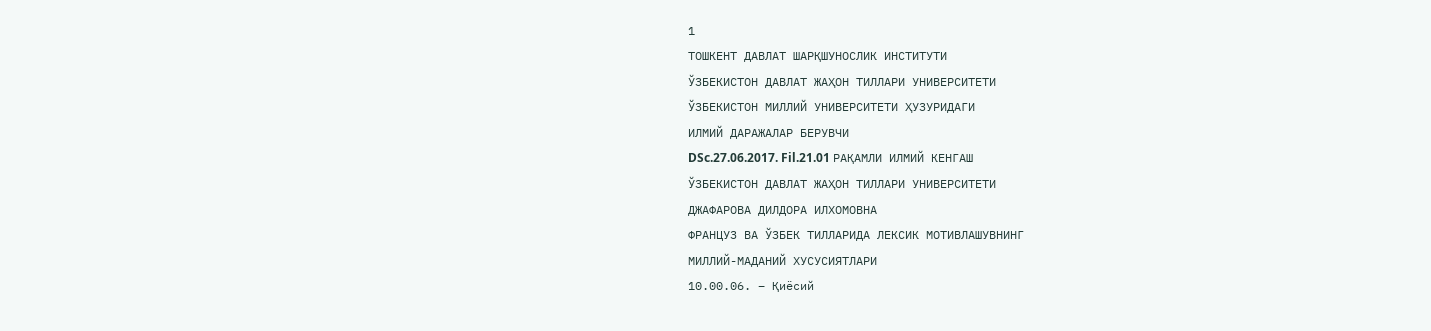1
ТОШКЕНТ ДАВЛАТ ШАРҚШУНОСЛИК ИНСТИТУТИ
ЎЗБЕКИСТОН ДАВЛАТ ЖАҲОН ТИЛЛАРИ УНИВЕРСИТЕТИ
ЎЗБЕКИСТОН МИЛЛИЙ УНИВЕРСИТЕТИ ҲУЗУРИДАГИ
ИЛМИЙ ДАРАЖАЛАР БЕРУВЧИ
DSc.27.06.2017. Fil.21.01 РАҚАМЛИ ИЛМИЙ КЕНГАШ
ЎЗБЕКИСТОН ДАВЛАТ ЖАҲОН ТИЛЛАРИ УНИВЕРСИТЕТИ
ДЖАФАРОВА ДИЛДОРА ИЛХОМОВНА
ФРАНЦУЗ ВА ЎЗБЕК ТИЛЛАРИДА ЛЕКСИК МОТИВЛАШУВНИНГ
МИЛЛИЙ-МАДАНИЙ ХУСУСИЯТЛАРИ
10.00.06. – Қиёсий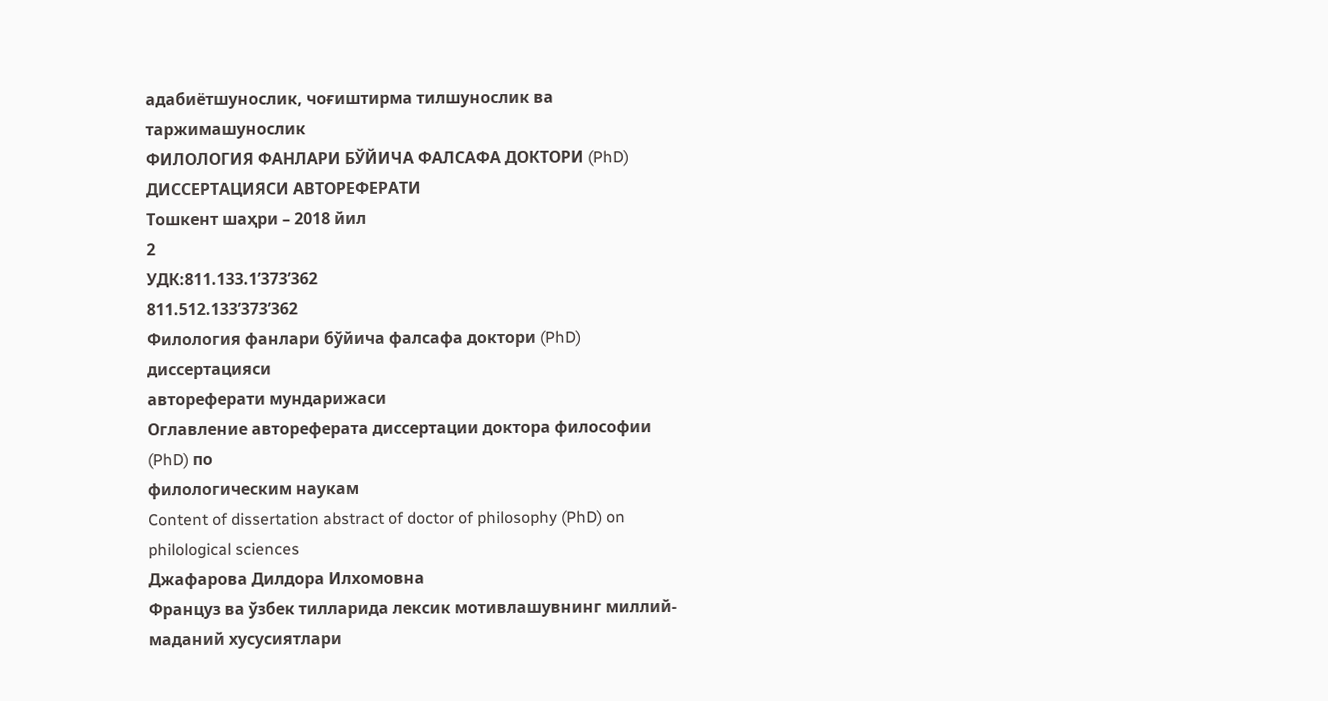адабиётшунослик, чоғиштирма тилшунослик ва
таржимашунослик
ФИЛОЛОГИЯ ФАНЛАРИ БЎЙИЧА ФАЛСАФА ДОКТОРИ (PhD)
ДИССЕРТАЦИЯСИ АВТОРЕФЕРАТИ
Тошкент шаҳри – 2018 йил
2
УДК:811.133.1’373’362
811.512.133’373’362
Филология фанлари бўйича фалсафа доктори (PhD) диссертацияси
автореферати мундарижаси
Оглавление автореферата диссертации доктора философии (PhD) по
филологическим наукам
Content of dissertation abstract of doctor of philosophy (PhD) on
philological sciences
Джафарова Дилдора Илхомовна
Француз ва ўзбек тилларида лексик мотивлашувнинг миллий-
маданий хусусиятлари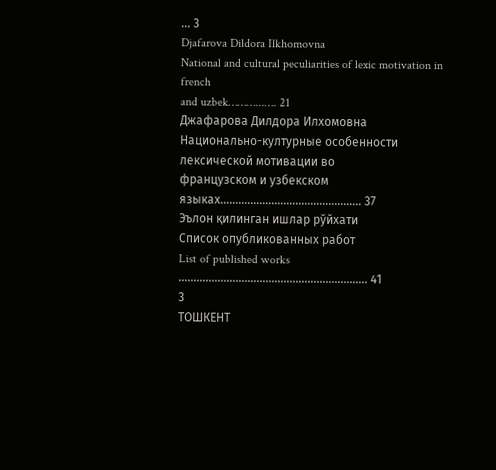... 3
Djafarova Dildora Ilkhomovna
National and cultural peculiarities of lexic motivation in french
and uzbek………...…. 21
Джафарова Дилдора Илхомовна
Национально-културные особенности лексической мотивации во
французском и узбекском языках……………………………………….. 37
Эълон қилинган ишлар рўйхати
Список опубликованных работ
List of published works ………….………….……….………….………….. 41
3
ТОШКЕНТ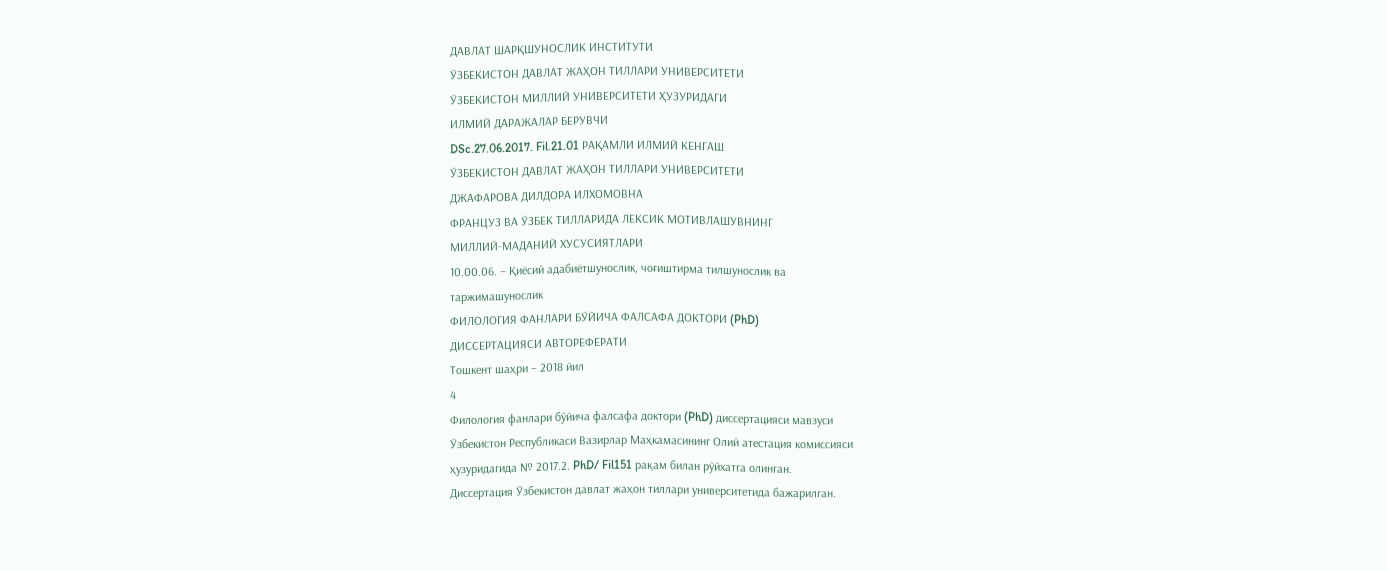ДАВЛАТ ШАРҚШУНОСЛИК ИНСТИТУТИ
ЎЗБЕКИСТОН ДАВЛАТ ЖАҲОН ТИЛЛАРИ УНИВЕРСИТЕТИ
ЎЗБЕКИСТОН МИЛЛИЙ УНИВЕРСИТЕТИ ҲУЗУРИДАГИ
ИЛМИЙ ДАРАЖАЛАР БЕРУВЧИ
DSc.27.06.2017. Fil.21.01 РАҚАМЛИ ИЛМИЙ КЕНГАШ
ЎЗБЕКИСТОН ДАВЛАТ ЖАҲОН ТИЛЛАРИ УНИВЕРСИТЕТИ
ДЖАФАРОВА ДИЛДОРА ИЛХОМОВНА
ФРАНЦУЗ ВА ЎЗБЕК ТИЛЛАРИДА ЛЕКСИК МОТИВЛАШУВНИНГ
МИЛЛИЙ-МАДАНИЙ ХУСУСИЯТЛАРИ
10.00.06. – Қиёсий адабиётшунослик, чоғиштирма тилшунослик ва
таржимашунослик
ФИЛОЛОГИЯ ФАНЛАРИ БЎЙИЧА ФАЛСАФА ДОКТОРИ (PhD)
ДИССЕРТАЦИЯСИ АВТОРЕФЕРАТИ
Тошкент шаҳри – 2018 йил
4
Филология фанлари бўйича фалсафа доктори (PhD) диссертацияси мавзуси
Ўзбекистон Республикаси Вазирлар Маҳкамасининг Олий атестация комиссияси
ҳузуридагида № 2017.2. PhD/ Fil151 рақам билан рўйхатга олинган.
Диссертация Ўзбекистон давлaт жаҳон тиллари университетида бажарилган.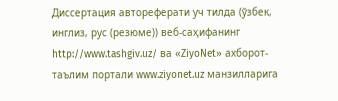Диссертация автореферати уч тилда (ўзбек, инглиз, рус (резюме)) веб-саҳифанинг
http://www.tashgiv.uz/ ва «ZiyoNet» aхборот-таълим портали www.ziyonet.uz манзилларига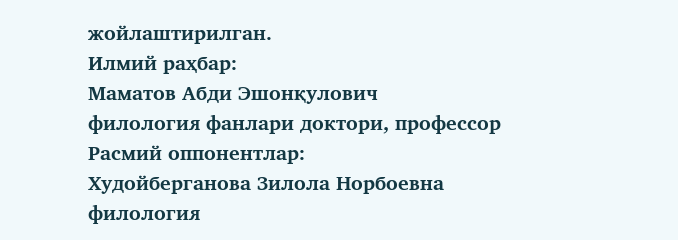жойлаштирилган.
Илмий раҳбар:
Маматов Абди Эшонқулович
филология фанлари доктори, профессор
Расмий оппонентлар:
Худойберганова Зилола Норбоевна
филология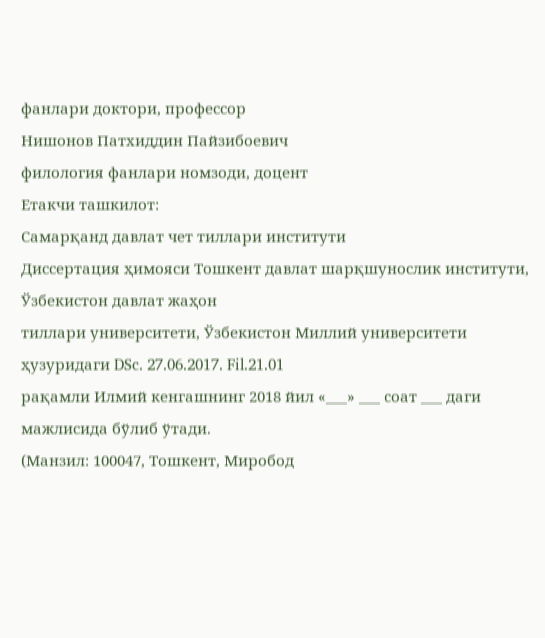фанлари доктори, профессор
Нишонов Патхиддин Пайзибоевич
филология фанлари номзоди, доцент
Етакчи ташкилот:
Самарқанд давлат чет тиллари институти
Диссертация ҳимояси Тошкент давлат шарқшунослик институти, Ўзбекистон давлат жаҳон
тиллари университети, Ўзбекистон Миллий университети ҳузуридаги DSc. 27.06.2017. Fil.21.01
рақамли Илмий кенгашнинг 2018 йил «___» ___ cоат ___ даги мажлисида бўлиб ўтади.
(Манзил: 100047, Тошкент, Миробод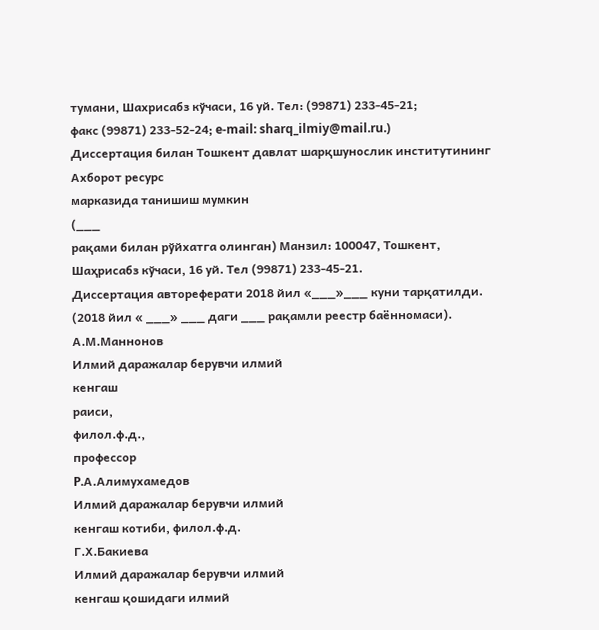тумани, Шахрисабз кўчаси, 16 уй. Тел: (99871) 233-45-21;
факс (99871) 233-52-24; e-mail: sharq_ilmiy@mail.ru.)
Диссертация билан Тошкент давлат шарқшунослик институтининг Ахборот ресурс
марказида танишиш мумкин
(___
рақами билан рўйхатга олинган) Манзил: 100047, Тошкент,
Шаҳрисабз кўчаси, 16 уй. Тел (99871) 233-45-21.
Диссертация автореферати 2018 йил «___»___ куни тарқатилди.
(2018 йил « ___» ___ даги ___ рақамли реестр баённомаси).
А.М.Маннонов
Илмий даражалар берувчи илмий
кенгаш
раиси,
филол.ф.д.,
профессор
P.А.Алимухамедов
Илмий даражалар берувчи илмий
кенгаш котиби, филол.ф.д.
Г.Х.Бакиева
Илмий даражалар берувчи илмий
кенгаш қошидаги илмий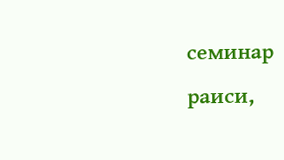семинар
раиси,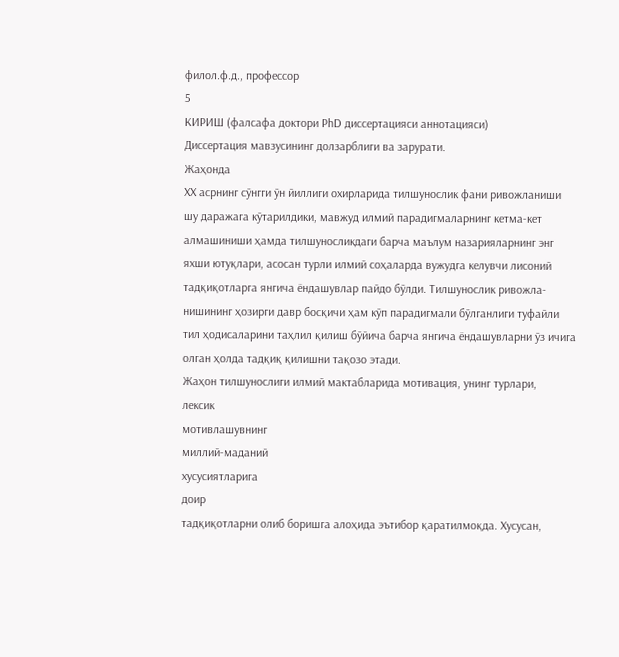филол.ф.д., профессор
5
КИРИШ (фалсафа доктори РhD диссертацияси аннотацияси)
Диссертация мавзусининг долзарблиги ва зарурати.
Жаҳонда
ХХ асрнинг сўнгги ўн йиллиги охирларида тилшунослик фани ривожланиши
шу даражага кўтарилдики, мавжуд илмий парадигмаларнинг кетма-кет
алмашиниши ҳамда тилшуносликдаги барча маълум назарияларнинг энг
яхши ютуқлари, асосан турли илмий соҳаларда вужудга келувчи лисоний
тадқиқотларга янгича ёндашувлар пайдо бўлди. Тилшунослик ривожла-
нишининг ҳозирги давр босқичи ҳам кўп парадигмали бўлганлиги туфайли
тил ҳодисаларини таҳлил қилиш бўйича барча янгича ёндашувларни ўз ичига
олган ҳолда тадқиқ қилишни тақозо этади.
Жаҳон тилшунослиги илмий мактабларида мотивация, унинг турлари,
лексик
мотивлашувнинг
миллий-маданий
хусусиятларига
доир
тадқиқотларни олиб боришга алоҳида эътибор қаратилмоқда. Хусусан,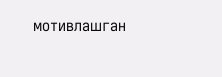мотивлашган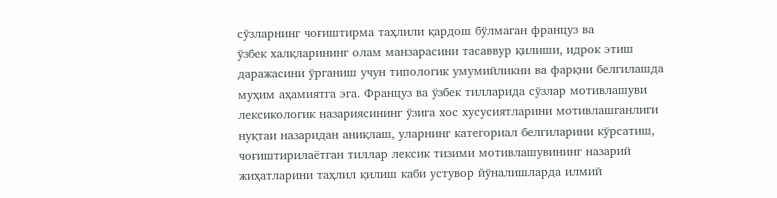сўзларнинг чоғиштирма таҳлили қардош бўлмаган француз ва
ўзбек халқларининг олам манзарасини тасаввур қилиши, идрок этиш
даражасини ўрганиш учун типологик умумийликни ва фарқни белгилашда
муҳим аҳамиятга эга. Француз ва ўзбек тилларида сўзлар мотивлашуви
лексикологик назариясининг ўзига хос хусусиятларини мотивлашганлиги
нуқтаи назаридан аниқлаш, уларнинг категориал белгиларини кўрсатиш,
чоғиштирилаётган тиллар лексик тизими мотивлашувининг назарий
жиҳатларини таҳлил қилиш каби устувор йўналишларда илмий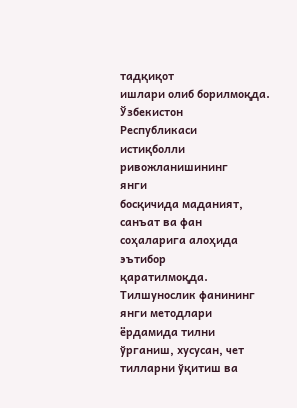тадқиқот
ишлари олиб борилмоқда.
Ўзбекистон
Республикаси
истиқболли
ривожланишининг
янги
босқичида маданият, санъат ва фан соҳаларига алоҳида эътибор
қаратилмоқда. Тилшунослик фанининг янги методлари ёрдамида тилни
ўрганиш, хусусан, чет тилларни ўқитиш ва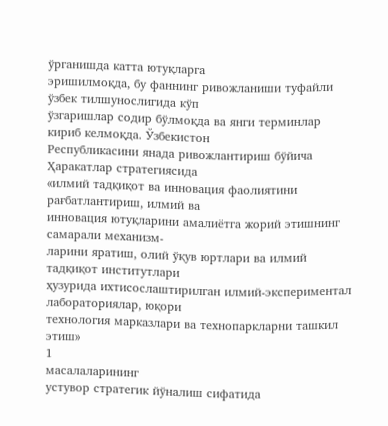ўрганишда катта ютуқларга
эришилмоқда, бу фаннинг ривожланиши туфайли ўзбек тилшунослигида кўп
ўзгаришлар содир бўлмоқда ва янги терминлар кириб келмоқда. Ўзбекистон
Республикасини янада ривожлантириш бўйича Ҳаракатлар стратегиясида
«илмий тадқиқот ва инновация фаолиятини рағбатлантириш, илмий ва
инновация ютуқларини амалиётга жорий этишнинг самарали механизм-
ларини яратиш, олий ўқув юртлари ва илмий тадқиқот институтлари
ҳузурида ихтисослаштирилган илмий-экспериментал лабораториялар, юқори
технология марказлари ва технопаркларни ташкил этиш»
1
масалаларининг
устувор стратегик йўналиш сифатида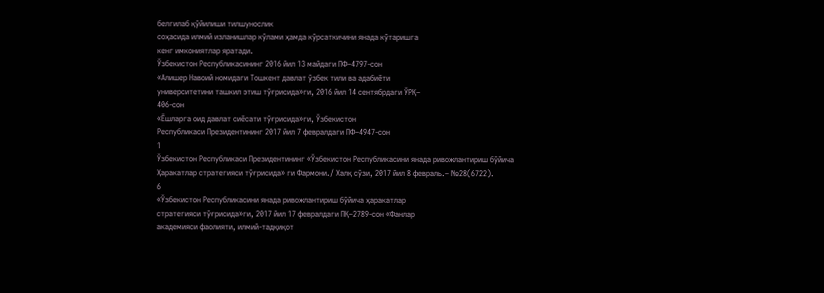белгилаб қўйилиши тилшунослик
соҳасида илмий изланишлар кўлами ҳамда кўрсаткичини янада кўтаришга
кенг имкониятлар яратади.
Ўзбекистон Республикасининг 2016 йил 13 майдаги ПФ–4797-сон
«Алишер Навоий номидаги Тошкент давлат ўзбек тили ва адабиёти
университетини ташкил этиш тўғрисида»ги, 2016 йил 14 сентябрдаги ЎРҚ–
406-сон
«Ёшларга оид давлат сиёсати тўғрисида»ги, Ўзбекистон
Республикаси Президентининг 2017 йил 7 февралдаги ПФ–4947-сон
1
Ўзбекистон Республикаси Президентининг «Ўзбекистон Республикасини янада ривожлантириш бўйича
Ҳаракатлар стратегияси тўғрисида» ги Фармони./ Халқ сўзи, 2017 йил 8 февраль.– №28(6722).
6
«Ўзбекистон Республикасини янада ривожлантириш бўйича ҳаракатлар
стратегияси тўғрисида»ги, 2017 йил 17 февралдаги ПҚ–2789-сон «Фанлар
академияси фаолияти, илмий-тадқиқот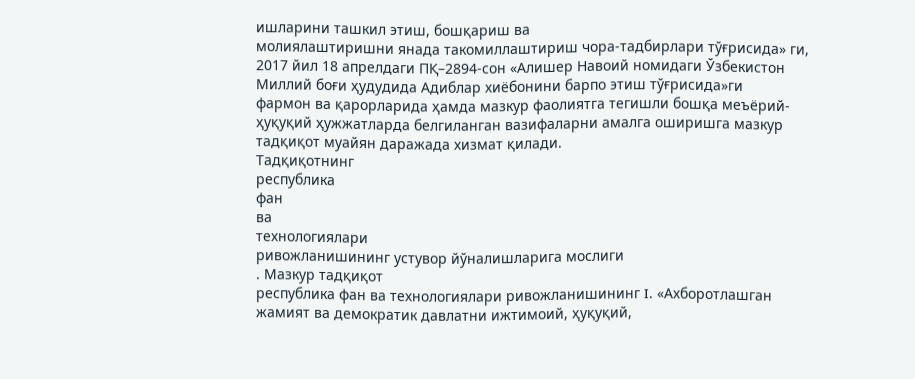ишларини ташкил этиш, бошқариш ва
молиялаштиришни янада такомиллаштириш чора-тадбирлари тўғрисида» ги,
2017 йил 18 апрелдаги ПҚ–2894-сон «Алишер Навоий номидаги Ўзбекистон
Миллий боғи ҳудудида Адиблар хиёбонини барпо этиш тўғрисида»ги
фармон ва қарорларида ҳамда мазкур фаолиятга тегишли бошқа меъёрий-
ҳуқуқий ҳужжатларда белгиланган вазифаларни амалга оширишга мазкур
тадқиқот муайян даражада хизмат қилади.
Тадқиқотнинг
республика
фан
ва
технологиялари
ривожланишининг устувор йўналишларига мослиги
. Мазкур тадқиқот
республика фан ва технологиялари ривожланишининг I. «Ахборотлашган
жамият ва демократик давлатни ижтимоий, ҳуқуқий,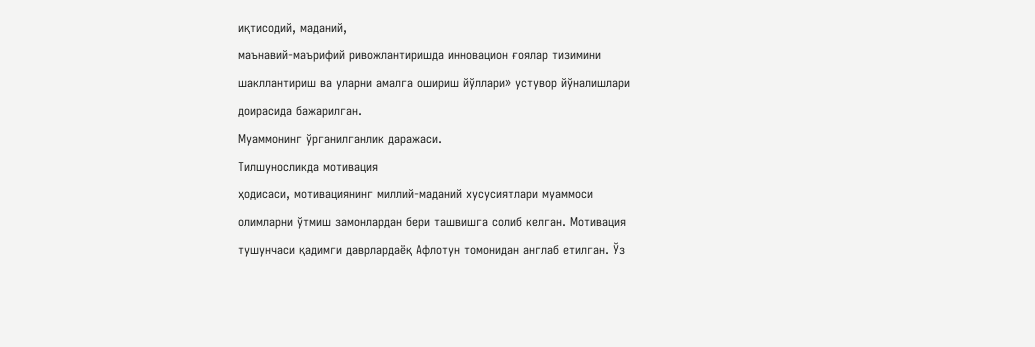иқтисодий, маданий,
маънавий-маърифий ривожлантиришда инновацион ғоялар тизимини
шакллантириш ва уларни амалга ошириш йўллари» устувор йўналишлари
доирасида бажарилган.
Муаммонинг ўрганилганлик даражаси.
Тилшуносликда мотивация
ҳодисаси, мотивациянинг миллий-маданий хусусиятлари муаммоси
олимларни ўтмиш замонлардан бери ташвишга солиб келган. Мотивация
тушунчаси қадимги даврлардаёқ Афлотун томонидан англаб етилган. Ўз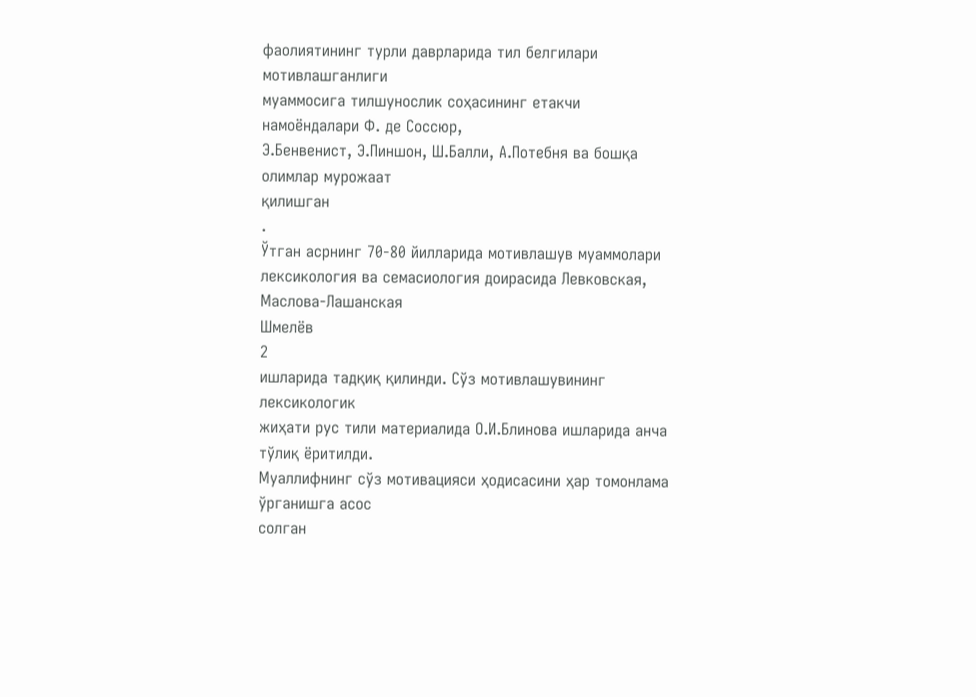фаолиятининг турли даврларида тил белгилари мотивлашганлиги
муаммосига тилшунослик соҳасининг етакчи намоёндалари Ф. де Соссюр,
Э.Бенвенист, Э.Пиншон, Ш.Балли, А.Потебня ва бошқа олимлар мурожаат
қилишган
.
Ўтган асрнинг 70-80 йилларида мотивлашув муаммолари
лексикология ва семасиология доирасида Левковская, Маслова-Лашанская
Шмелёв
2
ишларида тадқиқ қилинди. Сўз мотивлашувининг лексикологик
жиҳати рус тили материалида О.И.Блинова ишларида анча тўлиқ ёритилди.
Муаллифнинг сўз мотивацияси ҳодисасини ҳар томонлама ўрганишга асос
солган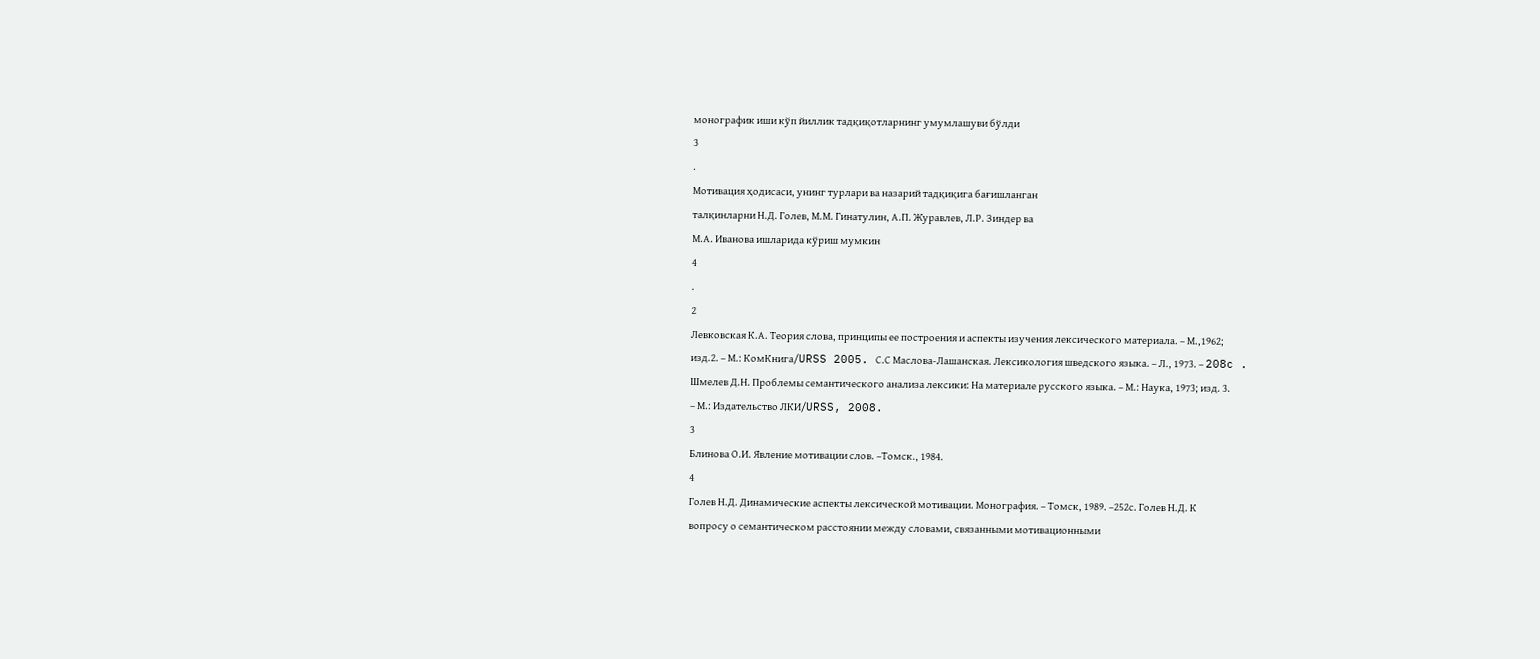монографик иши кўп йиллик тадқиқотларнинг умумлашуви бўлди
3
.
Мотивация ҳодисаси, унинг турлари ва назарий тадқиқига бағишланган
талқинларни Н.Д. Голев, М.М. Гинатулин, А.П. Журавлев, Л.Р. Зиндер ва
М.А. Иванова ишларида кўриш мумкин
4
.
2
Левковская К.А. Теория слова, принципы ее построения и аспекты изучения лексического материала. – М.,1962;
изд.2. – М.: КомКнига/URSS 2005. С.С Маслова-Лашанская. Лексикология шведского языка. – Л., 1973. – 208c .
Шмелев Д.Н. Проблемы семантического анализа лексики: На материале русского языка. – М.: Наука, 1973; изд. 3.
– М.: Издательство ЛКИ/URSS, 2008.
3
Блинова О.И. Явление мотивации слов. –Томск., 1984.
4
Голев Н.Д. Динамические аспекты лексической мотивации. Монография. – Томск, 1989. –252с. Голев Н.Д. К
вопросу о семантическом расстоянии между словами, связанными мотивационными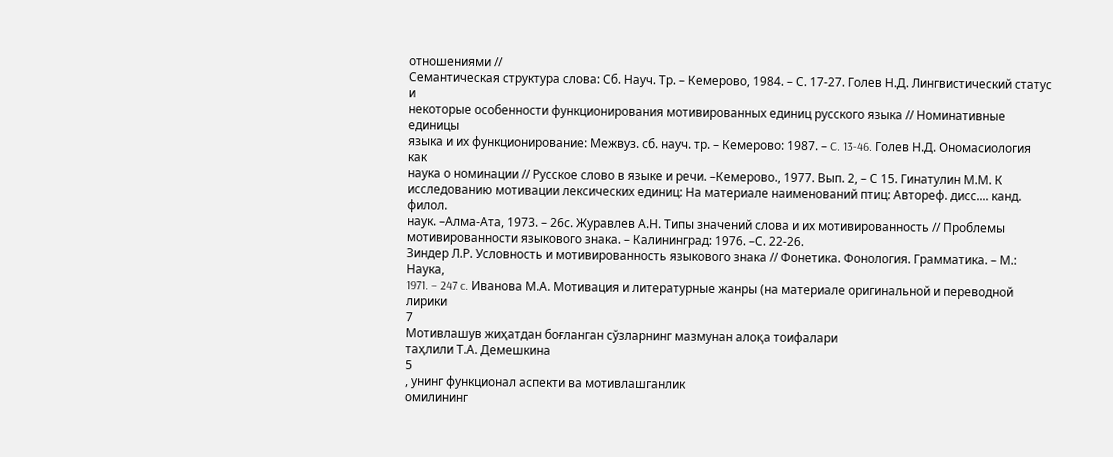отношениями //
Семантическая структура слова: Сб. Науч. Тр. – Кемерово, 1984. – С. 17-27. Голев Н.Д. Лингвистический статус и
некоторые особенности функционирования мотивированных единиц русского языка // Номинативные единицы
языка и их функционирование: Межвуз. сб. науч. тр. – Кемерово: 1987. – C. 13-46. Голев Н.Д. Ономасиология как
наука о номинации // Русское слово в языке и речи. –Кемерово., 1977. Вып. 2, – С 15. Гинатулин М.М. К
исследованию мотивации лексических единиц: На материале наименований птиц: Автореф. дисс.... канд. филол.
наук. –Алма-Ата, 1973. – 26с. Журавлев А.Н. Типы значений слова и их мотивированность // Проблемы
мотивированности языкового знака. – Калининград: 1976. –С. 22-26.
Зиндер Л.Р. Условность и мотивированность языкового знака // Фонетика. Фонология. Грамматика. – М.: Наука,
1971. – 247 c. Иванова М.А. Мотивация и литературные жанры (на материале оригинальной и переводной лирики
7
Мотивлашув жиҳатдан боғланган сўзларнинг мазмунан алоқа тоифалари
таҳлили Т.А. Демешкина
5
, унинг функционал аспекти ва мотивлашганлик
омилининг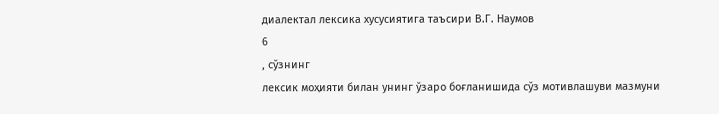диалектал лексика хусусиятига таъсири В.Г. Наумов
6
, сўзнинг
лексик моҳияти билан унинг ўзаро боғланишида сўз мотивлашуви мазмуни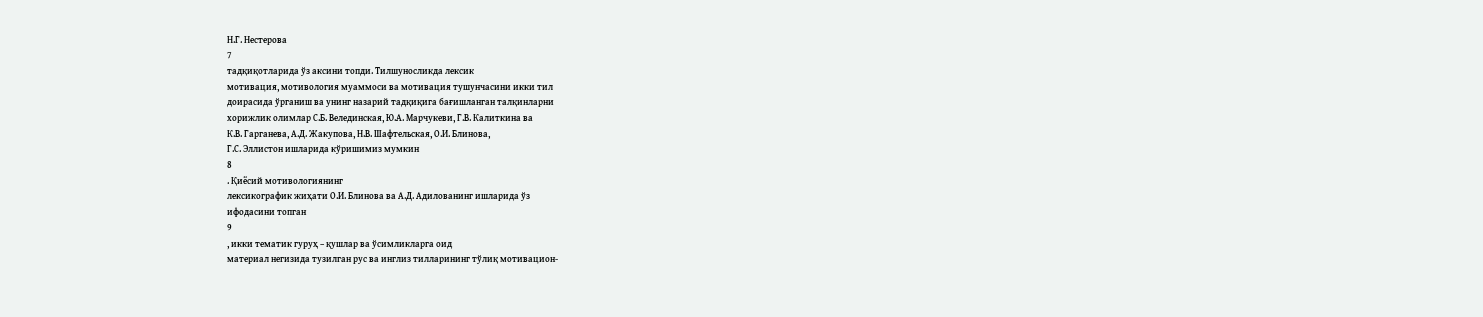Н.Г. Нестерова
7
тадқиқотларида ўз аксини топди. Тилшуносликда лексик
мотивация, мотивология муаммоси ва мотивация тушунчасини икки тил
доирасида ўрганиш ва унинг назарий тадқиқига бағишланган талқинларни
хорижлик олимлар С.Б. Велединская, Ю.А. Марчукеви, Г.В. Калиткина ва
К.В. Гарганева, А.Д. Жакупова, Н.В. Шафтельcкая, О.И. Блинова,
Г.С. Эллистон ишларида кўришимиз мумкин
8
. Қиёсий мотивологиянинг
лексикографик жиҳати О.И. Блинова ва А.Д. Адилованинг ишларида ўз
ифодасини топган
9
, икки тематик гуруҳ – қушлар ва ўсимликларга оид
материал негизида тузилган рус ва инглиз тилларининг тўлиқ мотивацион-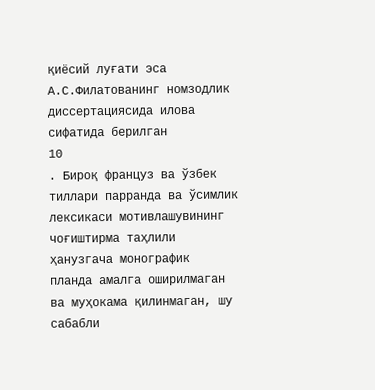қиёсий луғати эса А.С.Филатованинг номзодлик диссертациясида илова
сифатида берилган
10
. Бироқ француз ва ўзбек тиллари парранда ва ўсимлик
лексикаси мотивлашувининг чоғиштирма таҳлили ҳанузгача монографик
планда амалга оширилмаган ва муҳокама қилинмаган, шу сабабли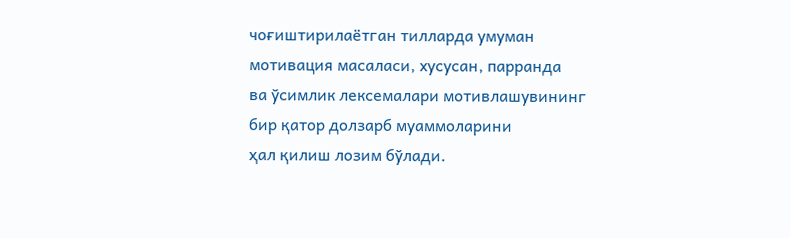чоғиштирилаётган тилларда умуман мотивация масаласи, хусусан, парранда
ва ўсимлик лексемалари мотивлашувининг бир қатор долзарб муаммоларини
ҳал қилиш лозим бўлади.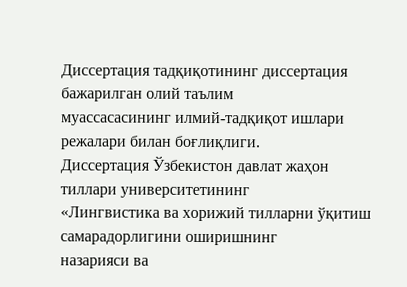Диссертация тадқиқотининг диссертация бажарилган олий таълим
муассасасининг илмий-тадқиқот ишлари режалари билан боғлиқлиги.
Диссертация Ўзбекистон давлат жаҳон тиллари университетининг
«Лингвистика ва хорижий тилларни ўқитиш самарадорлигини оширишнинг
назарияси ва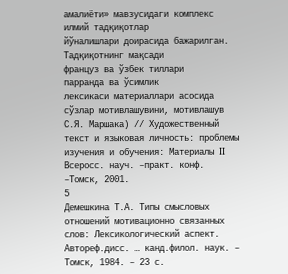амалиёти» мавзусидаги комплекс илмий тадқиқотлар
йўналишлари доирасида бажарилган.
Тадқиқотнинг мақсади
француз ва ўзбек тиллари
парранда ва ўсимлик
лексикаси материаллари асосида сўзлар мотивлашувини, мотивлашув
С.Я. Маршака) // Художественный текст и языковая личность: проблемы изучения и обучения: Материалы II
Всеросс. науч. –практ. конф. –Томск, 2001.
5
Демешкина Т.А. Типы смысловых отношений мотивационно связанных слов: Лексикологический аспект.
Автореф.дисс. … канд.филол. наук. – Томск, 1984. – 23 с.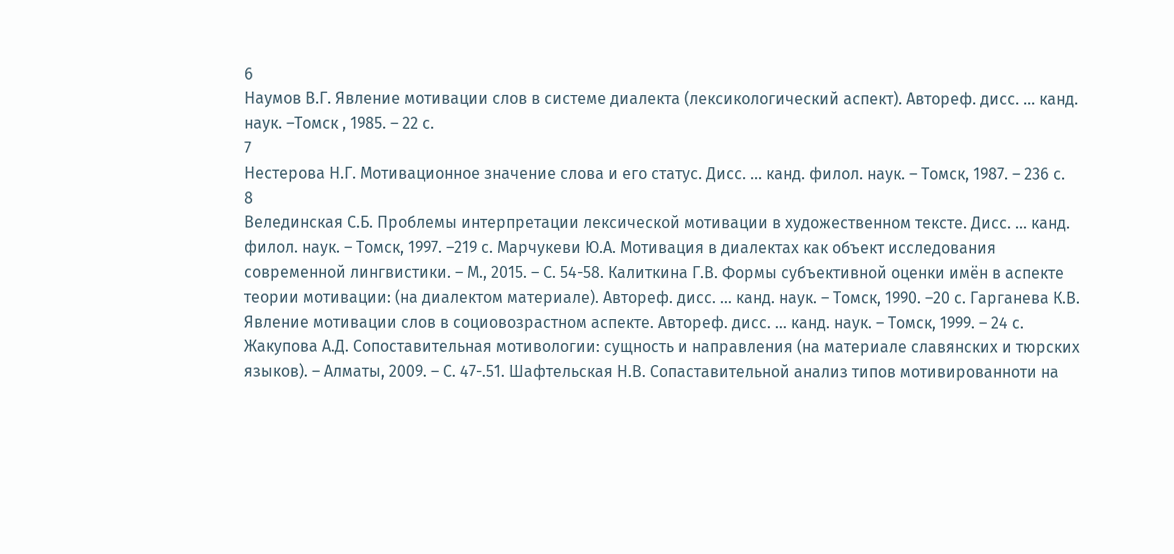6
Наумов В.Г. Явление мотивации слов в системе диалекта (лексикологический аспект). Автореф. дисс. … канд.
наук. –Томск , 1985. – 22 с.
7
Нестерова Н.Г. Мотивационное значение слова и его статус. Дисс. … канд. филол. наук. – Томск, 1987. – 236 с.
8
Велединская С.Б. Проблемы интерпретации лексической мотивации в художественном тексте. Дисс. … канд.
филол. наук. – Томск, 1997. –219 с. Марчукеви Ю.А. Мотивация в диалектах как объект исследования
современной лингвистики. – М., 2015. – С. 54-58. Калиткина Г.В. Формы субъективной оценки имён в аспекте
теории мотивации: (на диалектом материале). Автореф. дисс. … канд. наук. – Томск, 1990. –20 с. Гарганева К.В.
Явление мотивации слов в социовозрастном аспекте. Автореф. дисс. … канд. наук. – Томск, 1999. – 24 с.
Жакупова А.Д. Сопоставительная мотивологии: сущность и направления (на материале славянских и тюрских
языков). – Алматы, 2009. – С. 47-.51. Шафтельская Н.В. Сопаставительной анализ типов мотивированноти на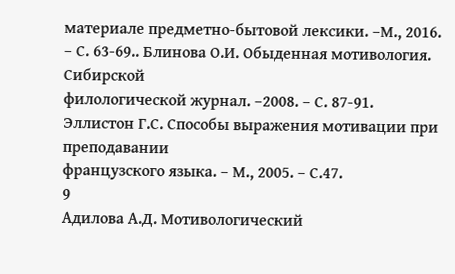материале предметно-бытовой лексики. –М., 2016. – С. 63-69.. Блинова О.И. Обыденная мотивология. Сибирской
филологической журнал. –2008. – С. 87-91. Эллистон Г.С. Способы выражения мотивации при преподавании
французского языка. – М., 2005. – С.47.
9
Адилова А.Д. Мотивологический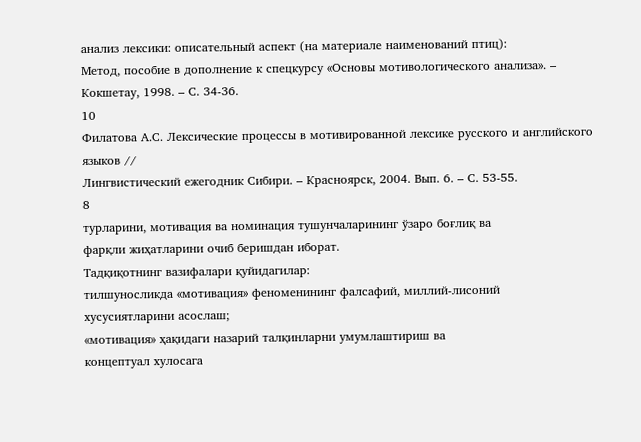анализ лексики: описательный аспект (на материале наименований птиц):
Метод, пособие в дополнение к спецкурсу «Основы мотивологического анализа». – Кокшетау, 1998. – С. 34-36.
10
Филатова А.С. Лексические процессы в мотивированной лексике русского и английского языков //
Лингвистический ежегодник Сибири. – Красноярск, 2004. Вып. 6. – С. 53-55.
8
турларини, мотивация ва номинация тушунчаларининг ўзаро боғлиқ ва
фарқли жиҳатларини очиб беришдан иборат.
Тадқиқотнинг вазифалари қуйидагилар:
тилшуносликда «мотивация» феноменининг фалсафий, миллий-лисоний
хусусиятларини асослаш;
«мотивация» ҳақидаги назарий талқинларни умумлаштириш ва
концептуал хулосага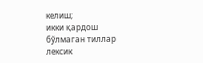келиш;
икки қардош бўлмаган тиллар лексик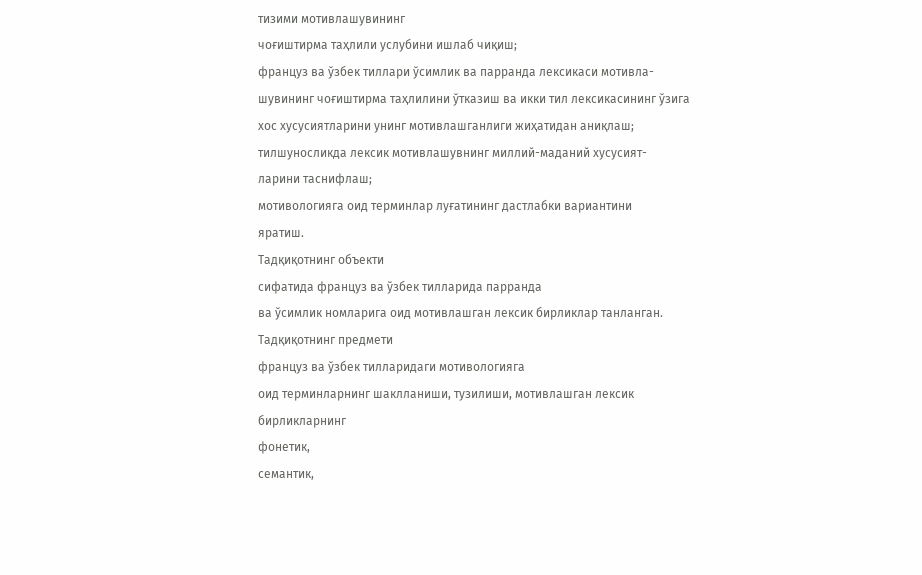тизими мотивлашувининг
чоғиштирма таҳлили услубини ишлаб чиқиш;
француз ва ўзбек тиллари ўсимлик ва парранда лексикаси мотивла-
шувининг чоғиштирма таҳлилини ўтказиш ва икки тил лексикасининг ўзига
хос хусусиятларини унинг мотивлашганлиги жиҳатидан аниқлаш;
тилшуносликда лексик мотивлашувнинг миллий-маданий хусусият-
ларини таснифлаш;
мотивологияга оид терминлар луғатининг дастлабки вариантини
яратиш.
Тадқиқотнинг объекти
сифатида француз ва ўзбек тилларида парранда
ва ўсимлик номларига оид мотивлашган лексик бирликлар танланган.
Тадқиқотнинг предмети
француз ва ўзбек тилларидаги мотивологияга
оид терминларнинг шаклланиши, тузилиши, мотивлашган лексик
бирликларнинг
фонетик,
семантик,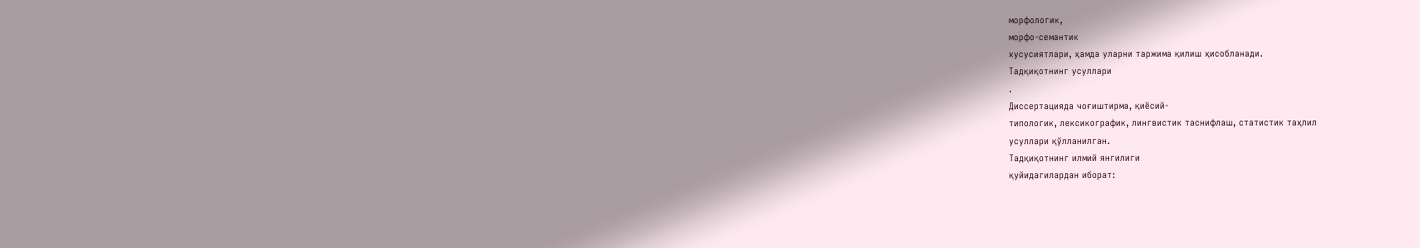морфологик,
морфо-семантик
хусусиятлари, ҳамда уларни таржима қилиш ҳисобланади.
Тадқиқотнинг усуллари
.
Диссертацияда чоғиштирма, қиёсий-
типологик, лексикографик, лингвистик таснифлаш, статистик таҳлил
усуллари қўлланилган.
Тадқиқотнинг илмий янгилиги
қуйидагилардан иборат: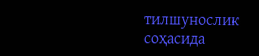тилшунослик
соҳасида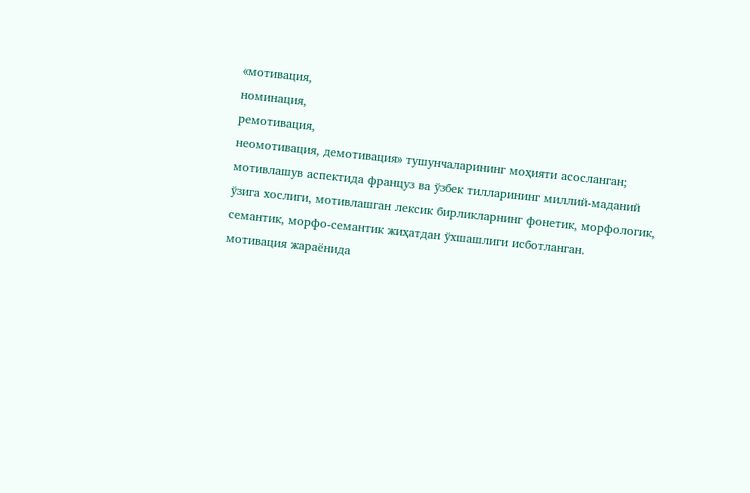«мотивация,
номинация,
ремотивация,
неомотивация, демотивация» тушунчаларининг моҳияти асосланган;
мотивлашув аспектида француз ва ўзбек тилларининг миллий-маданий
ўзига хослиги, мотивлашган лексик бирликларнинг фонетик, морфологик,
семантик, морфо-семантик жиҳатдан ўхшашлиги исботланган.
мотивация жараёнида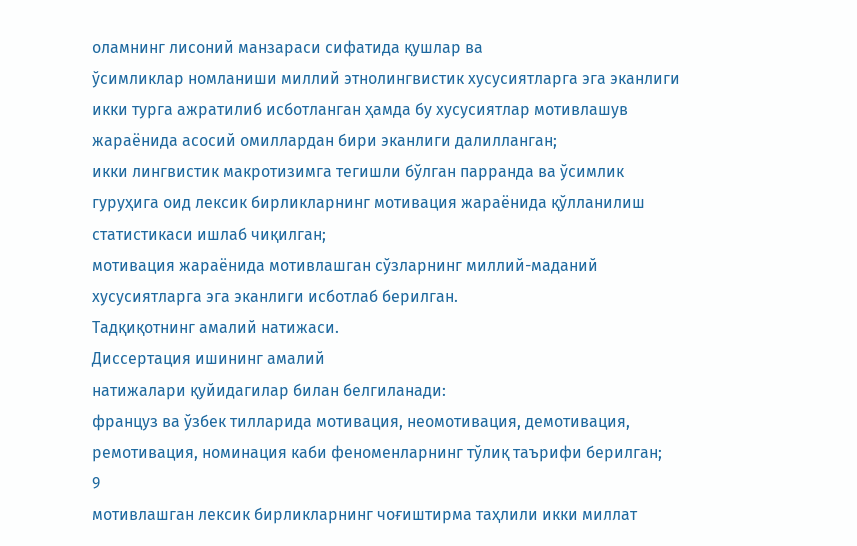оламнинг лисоний манзараси сифатида қушлар ва
ўсимликлар номланиши миллий этнолингвистик хусусиятларга эга эканлиги
икки турга ажратилиб исботланган ҳамда бу хусусиятлар мотивлашув
жараёнида асосий омиллардан бири эканлиги далилланган;
икки лингвистик макротизимга тегишли бўлган парранда ва ўсимлик
гуруҳига оид лексик бирликларнинг мотивация жараёнида қўлланилиш
статистикаси ишлаб чиқилган;
мотивация жараёнида мотивлашган сўзларнинг миллий-маданий
хусусиятларга эга эканлиги исботлаб берилган.
Тадқиқотнинг амалий натижаси.
Диссертация ишининг амалий
натижалари қуйидагилар билан белгиланади:
француз ва ўзбек тилларида мотивация, неомотивация, демотивация,
ремотивация, номинация каби феноменларнинг тўлиқ таърифи берилган;
9
мотивлашган лексик бирликларнинг чоғиштирма таҳлили икки миллат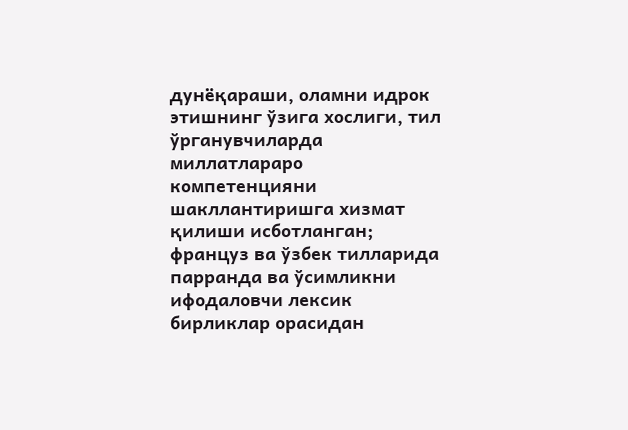дунёқараши, оламни идрок этишнинг ўзига хослиги, тил ўрганувчиларда
миллатлараро компетенцияни шакллантиришга хизмат қилиши исботланган;
француз ва ўзбек тилларида парранда ва ўсимликни ифодаловчи лексик
бирликлар орасидан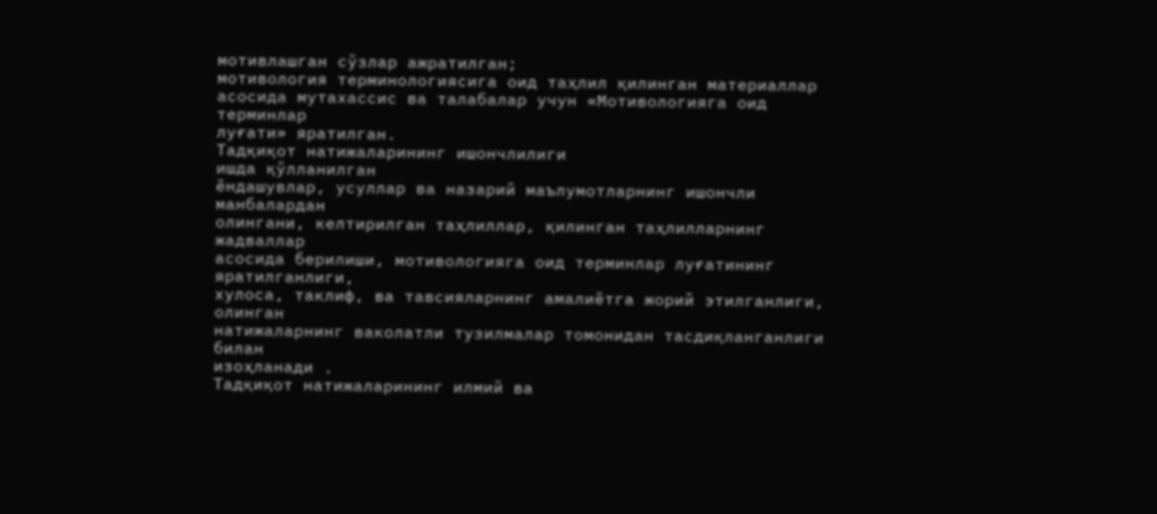мотивлашган сўзлар ажратилган;
мотивология терминологиясига оид таҳлил қилинган материаллар
асосида мутахассис ва талабалар учун «Мотивологияга оид терминлар
луғати» яратилган.
Тадқиқот натижаларининг ишончлилиги
ишда қўлланилган
ёндашувлар, усуллар ва назарий маълумотларнинг ишончли манбалардан
олингани, келтирилган таҳлиллар, қилинган таҳлилларнинг жадваллар
асосида берилиши, мотивологияга оид терминлар луғатининг яратилганлиги,
хулоса, таклиф, ва тавсияларнинг амалиётга жорий этилганлиги, олинган
натижаларнинг ваколатли тузилмалар томонидан тасдиқланганлиги билан
изоҳланади .
Тадқиқот натижаларининг илмий ва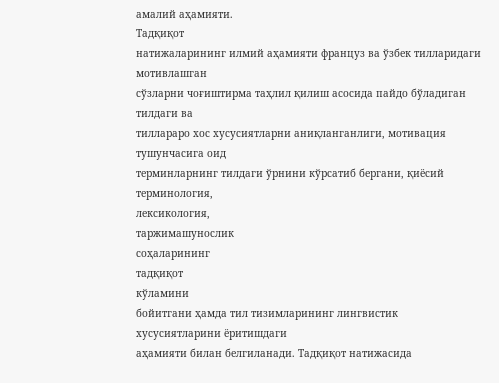амалий аҳамияти.
Тадқиқот
натижаларининг илмий аҳамияти француз ва ўзбек тилларидаги мотивлашган
сўзларни чоғиштирма таҳлил қилиш асосида пайдо бўладиган тилдаги ва
тиллараро хос хусусиятларни аниқланганлиги, мотивация тушунчасига оид
терминларнинг тилдаги ўрнини кўрсатиб бергани, қиёсий терминология,
лексикология,
таржимашунослик
соҳаларининг
тадқиқот
кўламини
бойитгани ҳамда тил тизимларининг лингвистик хусусиятларини ёритишдаги
аҳамияти билан белгиланади. Тадқиқот натижасида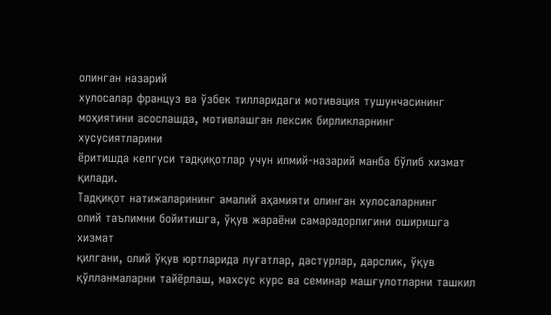олинган назарий
хулосалар француз ва ўзбек тилларидаги мотивация тушунчасининг
моҳиятини асослашда, мотивлашган лексик бирликларнинг хусусиятларини
ёритишда келгуси тадқиқотлар учун илмий-назарий манба бўлиб хизмат
қилади.
Тадқиқот натижаларининг амалий аҳамияти олинган хулосаларнинг
олий таълимни бойитишга, ўқув жараёни самарадорлигини оширишга хизмат
қилгани, олий ўқув юртларида луғатлар, дастурлар, дарслик, ўқув
қўлланмаларни тайёрлаш, махсус курс ва семинар машғулотларни ташкил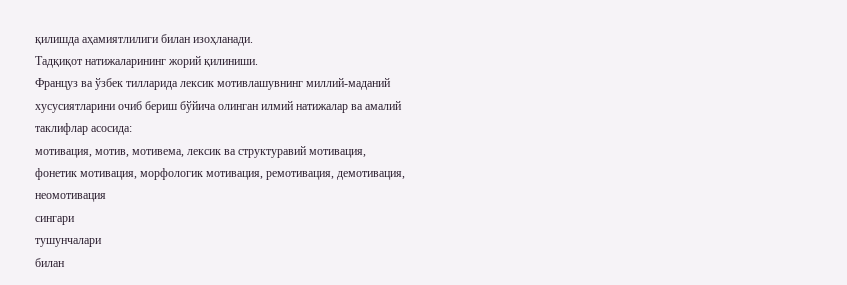қилишда аҳамиятлилиги билан изоҳланади.
Тадқиқот натижаларининг жорий қилиниши.
Француз ва ўзбек тилларида лексик мотивлашувнинг миллий-маданий
хусусиятларини очиб бериш бўйича олинган илмий натижалар ва амалий
таклифлар асосида:
мотивация, мотив, мотивема, лексик ва структуравий мотивация,
фонетик мотивация, морфологик мотивация, ремотивация, демотивация,
неомотивация
сингари
тушунчалари
билан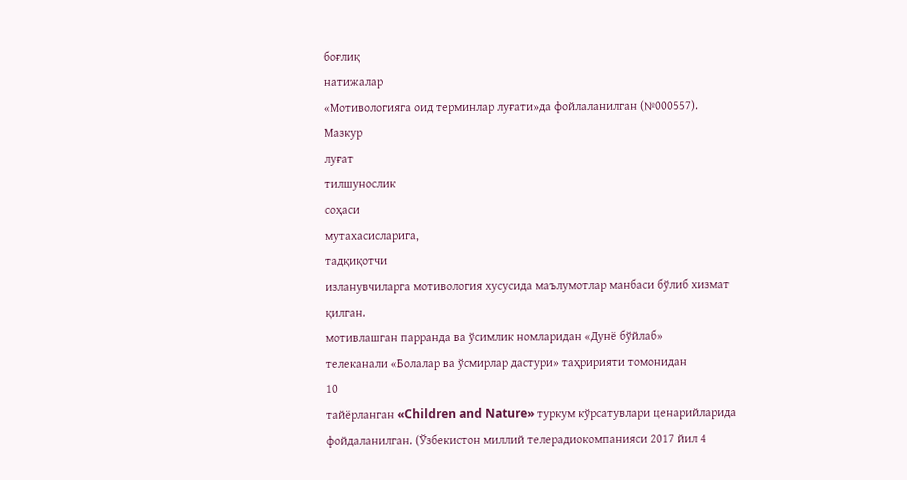боғлиқ
натижалар
«Мотивологияга оид терминлар луғати»да фойлаланилган (№000557).
Мазкур
луғат
тилшунослик
соҳаси
мутахасисларига,
тадқиқотчи
изланувчиларга мотивология хусусида маълумотлар манбаси бўлиб хизмат
қилган.
мотивлашган парранда ва ўсимлик номларидан «Дунё бўйлаб»
телеканали «Болалар ва ўсмирлар дастури» таҳририяти томонидан
10
тайёрланган «Children and Nature» туркум кўрсатувлари ценарийларида
фойдаланилган. (Ўзбекистон миллий телерадиокомпанияси 2017 йил 4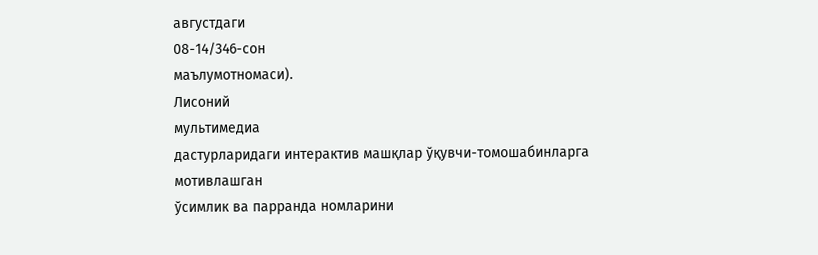августдаги
08-14/346-сон
маълумотномаси).
Лисоний
мультимедиа
дастурларидаги интерактив машқлар ўқувчи-томошабинларга мотивлашган
ўсимлик ва парранда номларини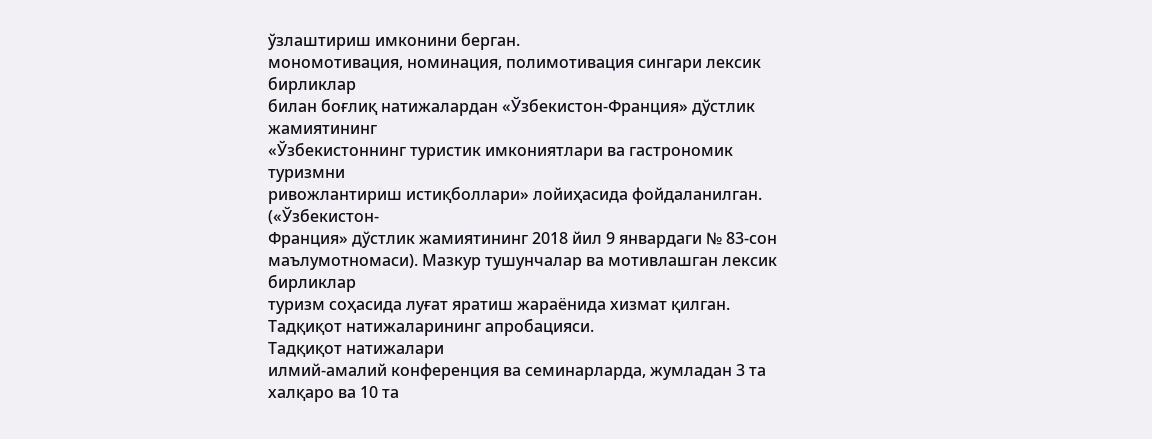ўзлаштириш имконини берган.
мономотивация, номинация, полимотивация сингари лексик бирликлар
билан боғлиқ натижалардан «Ўзбекистон-Франция» дўстлик жамиятининг
«Ўзбекистоннинг туристик имкониятлари ва гастрономик туризмни
ривожлантириш истиқболлари» лойиҳасида фойдаланилган. («Ўзбекистон-
Франция» дўстлик жамиятининг 2018 йил 9 январдаги № 83-сон
маълумотномаси). Мазкур тушунчалар ва мотивлашган лексик бирликлар
туризм соҳасида луғат яратиш жараёнида хизмат қилган.
Тадқиқот натижаларининг апробацияси.
Тадқиқот натижалари
илмий-амалий конференция ва семинарларда, жумладан 3 та халқаро ва 10 та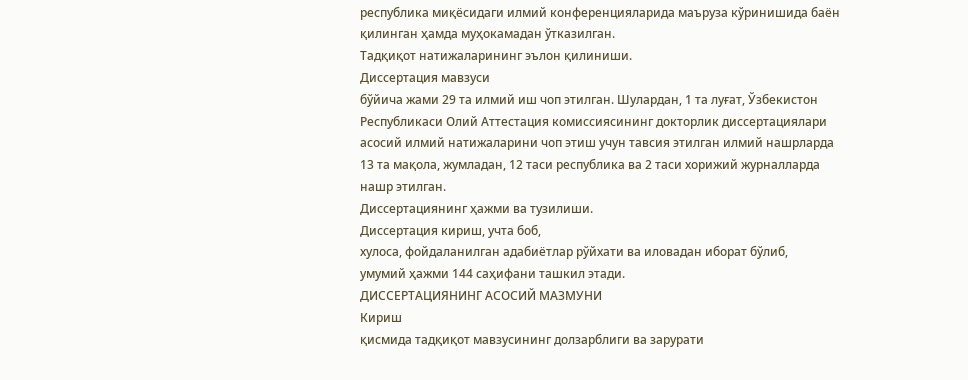республика миқёсидаги илмий конференцияларида маъруза кўринишида баён
қилинган ҳамда муҳокамадан ўтказилган.
Тадқиқот натижаларининг эълон қилиниши.
Диссертация мавзуси
бўйича жами 29 та илмий иш чоп этилган. Шулардан, 1 та луғат, Ўзбекистон
Республикаси Олий Аттестация комиссиясининг докторлик диссертациялари
асосий илмий натижаларини чоп этиш учун тавсия этилган илмий нашрларда
13 та мақола, жумладан, 12 таси республика ва 2 таси хорижий журналларда
нашр этилган.
Диссертациянинг ҳажми ва тузилиши.
Диссертация кириш, учта боб,
хулоса, фойдаланилган адабиётлар рўйхати ва иловадан иборат бўлиб,
умумий ҳажми 144 саҳифани ташкил этади.
ДИССЕРТАЦИЯНИНГ АСОСИЙ МАЗМУНИ
Кириш
қисмида тадқиқот мавзусининг долзарблиги ва зарурати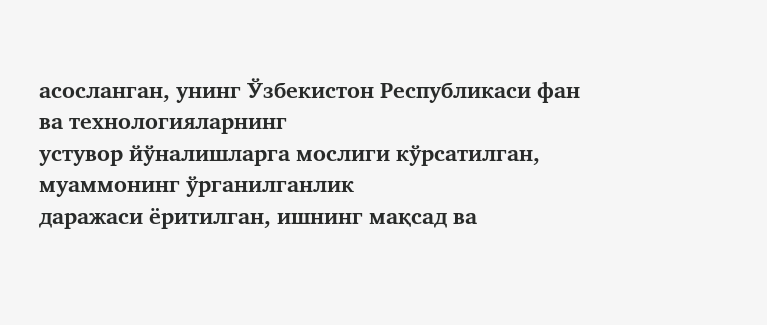асосланган, унинг Ўзбекистон Республикаси фан ва технологияларнинг
устувор йўналишларга мослиги кўрсатилган, муаммонинг ўрганилганлик
даражаси ёритилган, ишнинг мақсад ва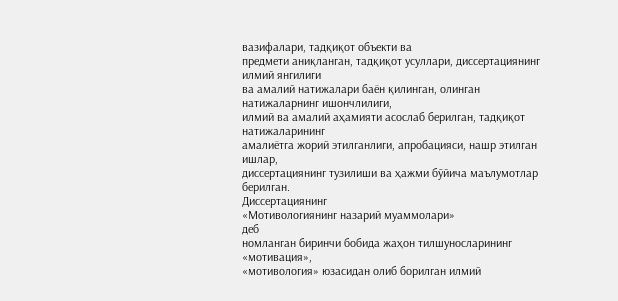вазифалари, тадқиқот объекти ва
предмети аниқланган, тадқиқот усуллари, диссертациянинг илмий янгилиги
ва амалий натижалари баён қилинган, олинган натижаларнинг ишончлилиги,
илмий ва амалий аҳамияти асослаб берилган, тадқиқот натижаларининг
амалиётга жорий этилганлиги, апробацияси, нашр этилган ишлар,
диссертациянинг тузилиши ва ҳажми бўйича маълумотлар берилган.
Диссертациянинг
«Мотивологиянинг назарий муаммолари»
деб
номланган биринчи бобида жаҳон тилшуносларининг «мотивация»,
«мотивология» юзасидан олиб борилган илмий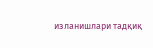изланишлари тадқиқ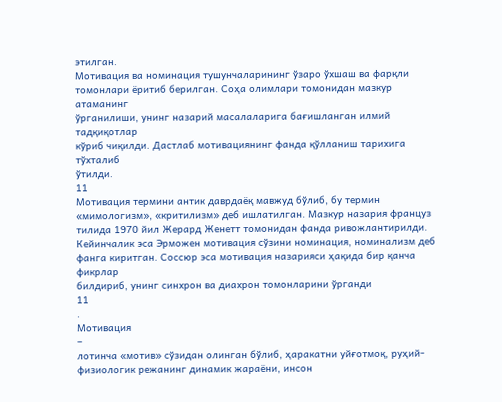этилган.
Мотивация ва номинация тушунчаларининг ўзаро ўхшаш ва фарқли
томонлари ёритиб берилган. Соҳа олимлари томонидан мазкур атаманинг
ўрганилиши, унинг назарий масалаларига бағишланган илмий тадқиқотлар
кўриб чиқилди. Дастлаб мотивациянинг фанда қўлланиш тарихига тўхталиб
ўтилди.
11
Мотивация термини антик даврдаёқ мавжуд бўлиб, бу термин
«мимологизм», «критилизм» деб ишлатилган. Мазкур назария француз
тилида 1970 йил Жерард Женетт томонидан фанда ривожлантирилди.
Кейинчалик эса Эрможен мотивация сўзини номинация, номинализм деб
фанга киритган. Соссюр эса мотивация назарияси ҳақида бир қанча фикрлар
билдириб, унинг синхрон ва диахрон томонларини ўрганди
11
.
Мотивация
–
лотинча «мотив» сўзидан олинган бўлиб, ҳаракатни уйғотмоқ, руҳий-
физиологик режанинг динамик жараёни, инсон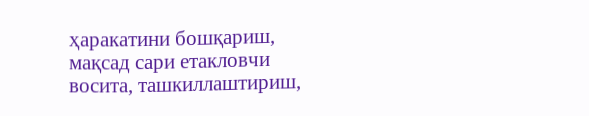ҳаракатини бошқариш,
мақсад сари етакловчи восита, ташкиллаштириш,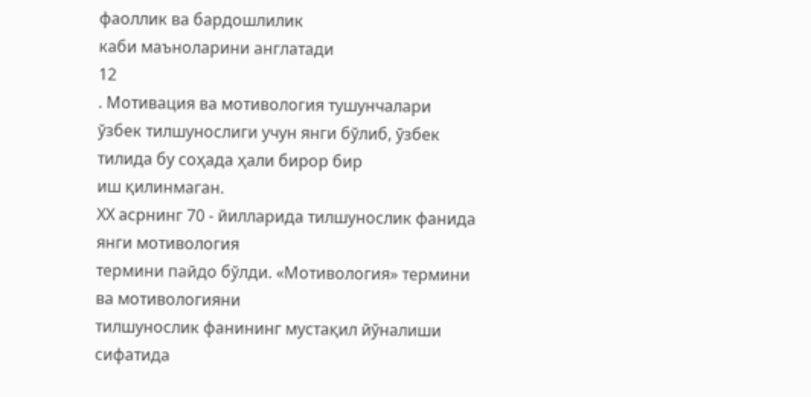фаоллик ва бардошлилик
каби маъноларини англатади
12
. Мотивация ва мотивология тушунчалари
ўзбек тилшунослиги учун янги бўлиб, ўзбек тилида бу соҳада ҳали бирор бир
иш қилинмаган.
ХХ асрнинг 70 - йилларида тилшунослик фанида янги мотивология
термини пайдо бўлди. «Мотивология» термини ва мотивологияни
тилшунослик фанининг мустақил йўналиши сифатида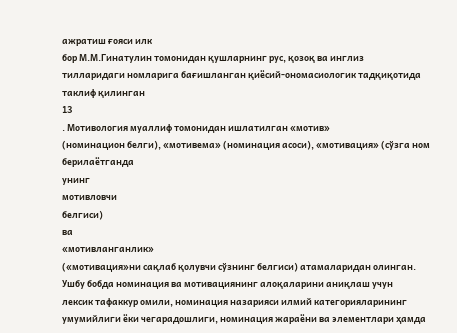ажратиш ғояси илк
бор М.М.Гинатулин томонидан қушларнинг рус, қозоқ ва инглиз
тилларидаги номларига бағишланган қиёсий-ономасиологик тадқиқотида
таклиф қилинган
13
. Мотивология муаллиф томонидан ишлатилган «мотив»
(номинацион белги), «мотивема» (номинация асоси), «мотивация» (сўзга ном
берилаётганда
унинг
мотивловчи
белгиси)
ва
«мотивланганлик»
(«мотивация»ни сақлаб қолувчи сўзнинг белгиси) атамаларидан олинган.
Ушбу бобда номинация ва мотивациянинг алоқаларини аниқлаш учун
лексик тафаккур омили, номинация назарияси илмий категорияларининг
умумийлиги ёки чегарадошлиги, номинация жараёни ва элементлари ҳамда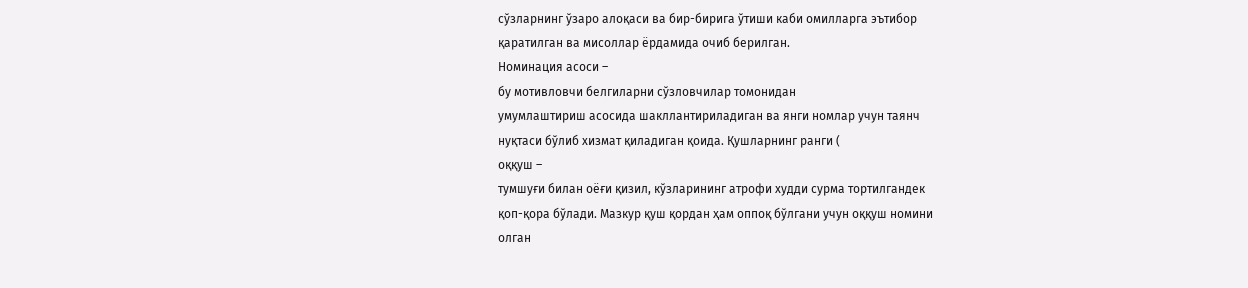сўзларнинг ўзаро алоқаси ва бир-бирига ўтиши каби омилларга эътибор
қаратилган ва мисоллар ёрдамида очиб берилган.
Номинация асоси –
бу мотивловчи белгиларни сўзловчилар томонидан
умумлаштириш асосида шакллантириладиган ва янги номлар учун таянч
нуқтаси бўлиб хизмат қиладиган қоида. Қушларнинг ранги (
оққуш –
тумшуғи билан оёғи қизил, кўзларининг атрофи худди сурма тортилгандек
қоп-қора бўлади. Мазкур қуш қордан ҳам оппоқ бўлгани учун оққуш номини
олган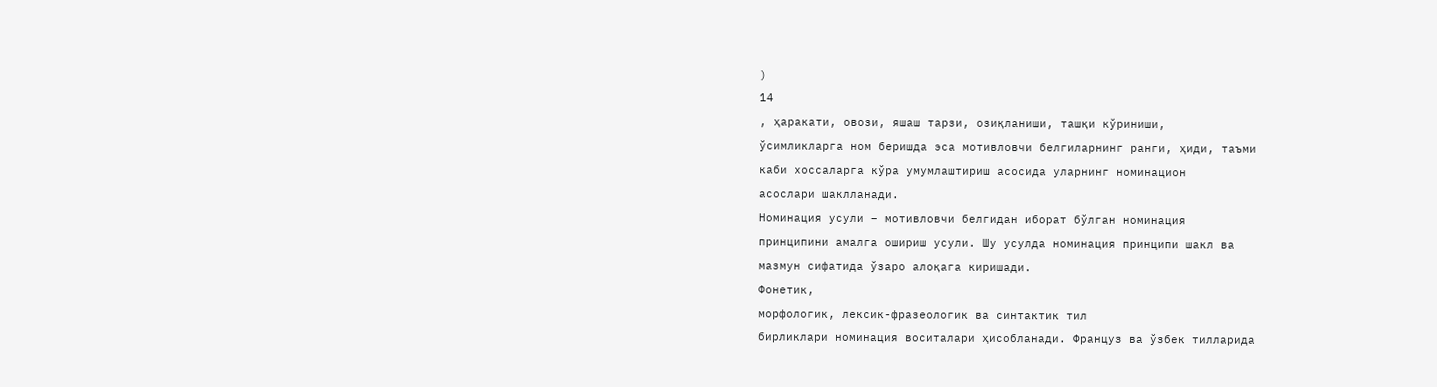)
14
, ҳаракати, овози, яшаш тарзи, озиқланиши, ташқи кўриниши,
ўсимликларга ном беришда эса мотивловчи белгиларнинг ранги, ҳиди, таъми
каби хоссаларга кўра умумлаштириш асосида уларнинг номинацион
асослари шаклланади.
Номинация усули – мотивловчи белгидан иборат бўлган номинация
принципини амалга ошириш усули. Шу усулда номинация принципи шакл ва
мазмун сифатида ўзаро алоқага киришади.
Фонетик,
морфологик, лексик-фразеологик ва синтактик тил
бирликлари номинация воситалари ҳисобланади. Француз ва ўзбек тилларида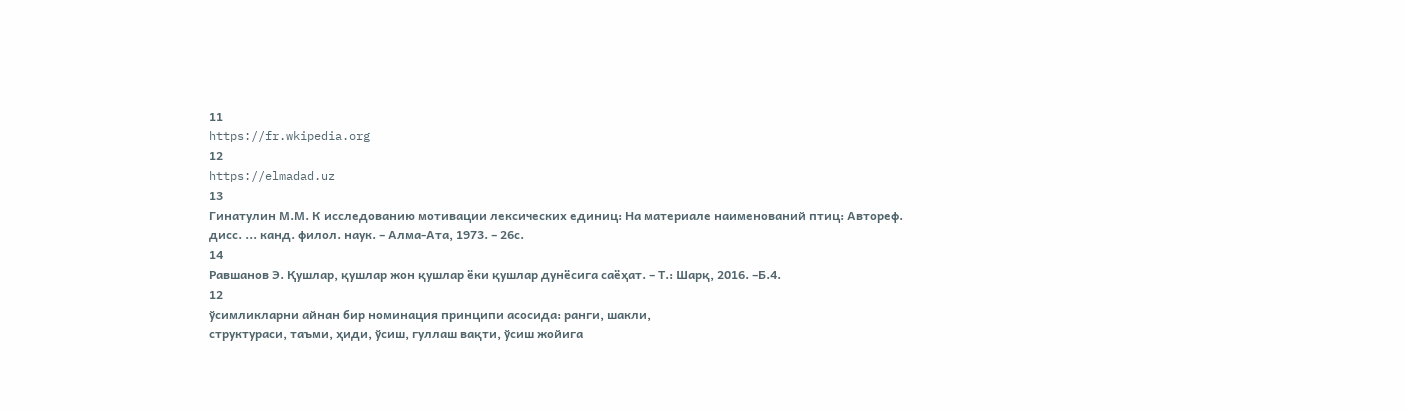11
https://fr.wkipedia.org
12
https://elmadad.uz
13
Гинатулин М.М. К исследованию мотивации лексических единиц: На материале наименований птиц: Автореф.
дисс. ... канд. филол. наук. – Алма-Ата, 1973. – 26с.
14
Равшанов Э. Қушлар, қушлар жон қушлар ёки қушлар дунёсига саёҳат. – Т.: Шарқ, 2016. –Б.4.
12
ўсимликларни айнан бир номинация принципи асосида: ранги, шакли,
структураси, таъми, ҳиди, ўсиш, гуллаш вақти, ўсиш жойига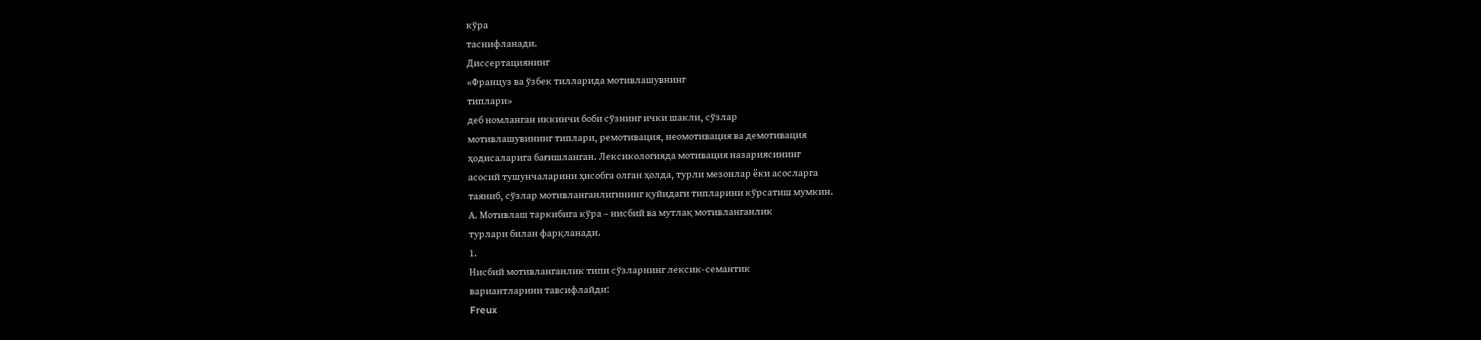кўра
таснифланади.
Диссертациянинг
«Француз ва ўзбек тилларида мотивлашувнинг
типлари»
деб номланган иккинчи боби сўзнинг ички шакли, сўзлар
мотивлашувининг типлари, ремотивация, неомотивация ва демотивация
ҳодисаларига бағишланган. Лексикологияда мотивация назариясининг
асосий тушунчаларини ҳисобга олган ҳолда, турли мезонлар ёки асосларга
таяниб, сўзлар мотивланганлигининг қуйидаги типларини кўрсатиш мумкин.
А. Мотивлаш таркибига кўра – нисбий ва мутлақ мотивланганлик
турлари билан фарқланади.
1.
Нисбий мотивланганлик типи сўзларнинг лексик-семантик
вариантларини тавсифлайди:
Freux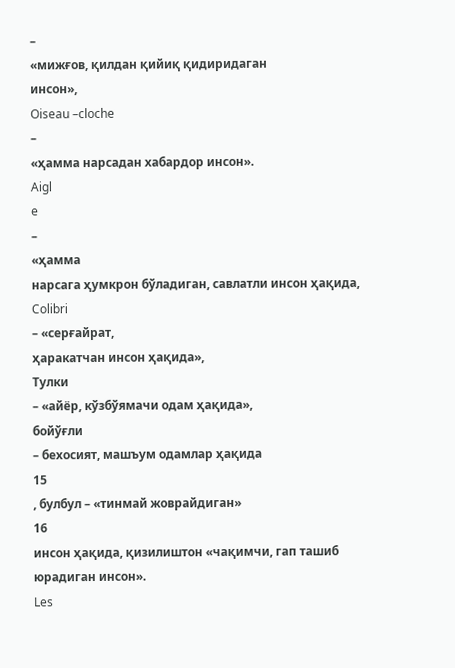–
«мижғов, қилдан қийиқ қидиридаган
инсон»,
Oiseau –cloche
–
«ҳамма нарсадан хабардор инсон».
Aigl
e
–
«ҳамма
нарсага ҳумкрон бўладиган, савлатли инсон ҳақида,
Colibri
– «серғайрат,
ҳаракатчан инсон ҳақида»,
Тулки
– «айёр, кўзбўямачи одам ҳақида»,
бойўғли
– бехосият, машъум одамлар ҳақида
15
, булбул – «тинмай жоврайдиган»
16
инсон ҳақида, қизилиштон «чақимчи, гап ташиб юрадиган инсон».
Les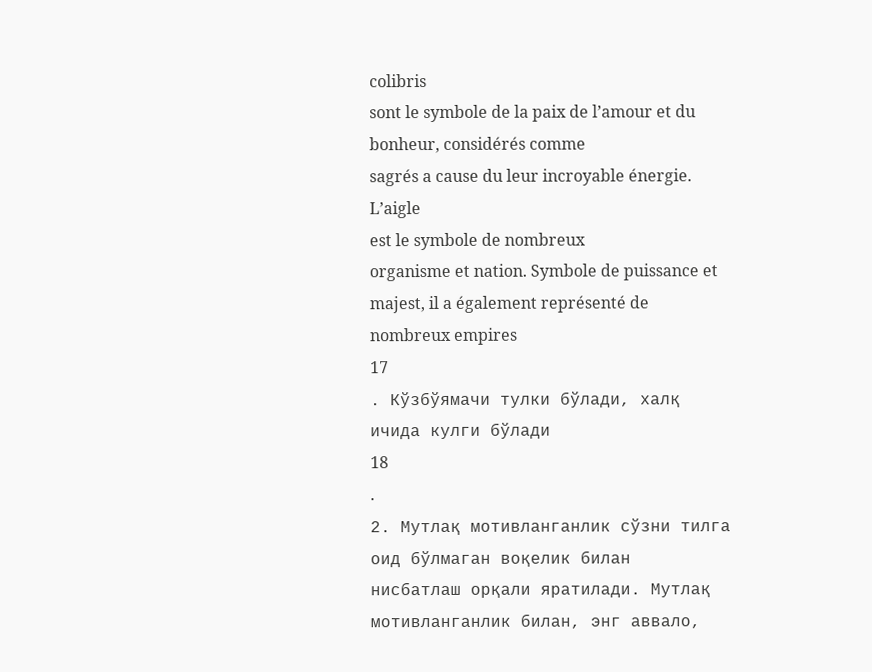colibris
sont le symbole de la paix de l’amour et du bonheur, considérés comme
sagrés a cause du leur incroyable énergie.
L’aigle
est le symbole de nombreux
organisme et nation. Symbole de puissance et majest, il a également représenté de
nombreux empires
17
. Кўзбўямачи тулки бўлади, халқ ичида кулги бўлади
18
.
2. Мутлақ мотивланганлик сўзни тилга оид бўлмаган воқелик билан
нисбатлаш орқали яратилади. Мутлақ мотивланганлик билан, энг аввало,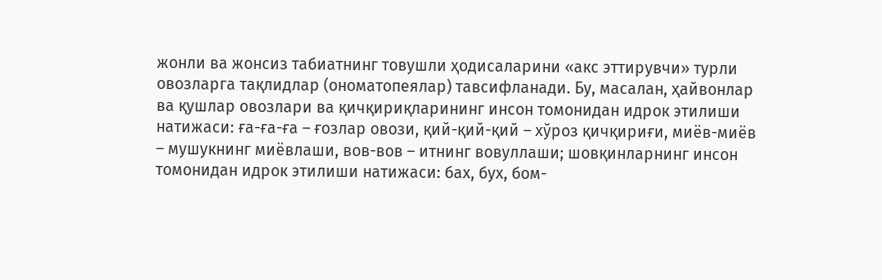жонли ва жонсиз табиатнинг товушли ҳодисаларини «акс эттирувчи» турли
овозларга тақлидлар (ономатопеялар) тавсифланади. Бу, масалан, ҳайвонлар
ва қушлар овозлари ва қичқириқларининг инсон томонидан идрок этилиши
натижаси: ға-ға-ға – ғозлар овози, қий-қий-қий – хўроз қичқириғи, миёв-миёв
– мушукнинг миёвлаши, вов-вов – итнинг вовуллаши; шовқинларнинг инсон
томонидан идрок этилиши натижаси: бах, бух, бом-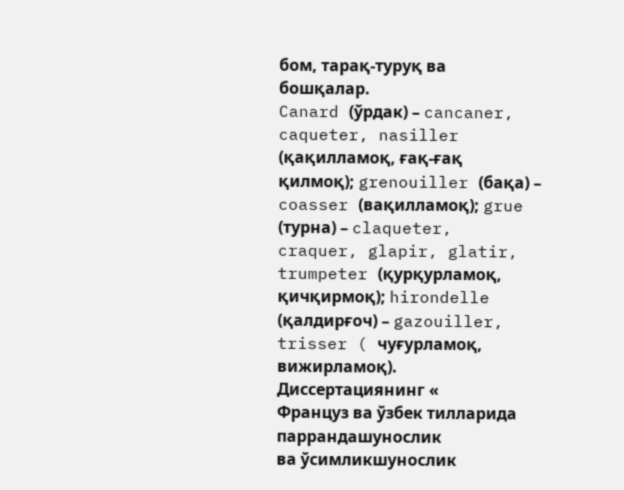бом, тарақ-туруқ ва
бошқалар.
Canard (ўрдак) – cancaner, caqueter, nasiller (қақилламоқ, ғақ-ғақ
қилмоқ); grenouiller (бақа) – coasser (вақилламоқ); grue (турна) – claqueter,
craquer, glapir, glatir, trumpeter (қурқурламоқ, қичқирмоқ); hirondelle
(қалдирғоч) – gazouiller, trisser ( чуғурламоқ, вижирламоқ).
Диссертациянинг «
Француз ва ўзбек тилларида паррандашунослик
ва ўсимликшунослик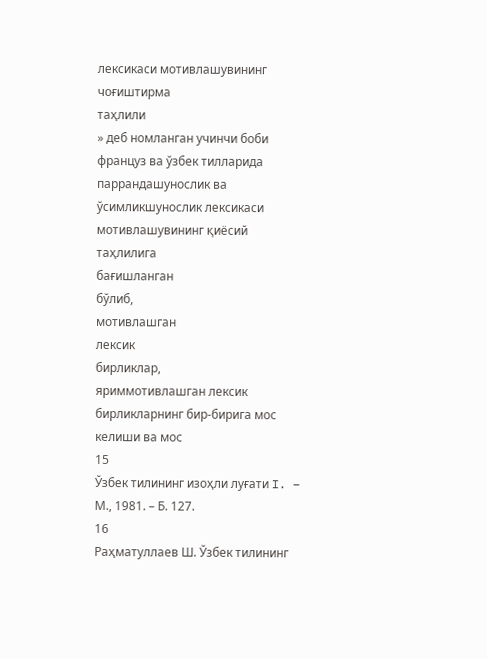лексикаси мотивлашувининг чоғиштирма
таҳлили
» деб номланган учинчи боби француз ва ўзбек тилларида
паррандашунослик ва ўсимликшунослик лексикаси мотивлашувининг қиёсий
таҳлилига
бағишланган
бўлиб,
мотивлашган
лексик
бирликлар,
яриммотивлашган лексик бирликларнинг бир-бирига мос келиши ва мос
15
Ўзбек тилининг изоҳли луғати I. – М., 1981. – Б. 127.
16
Раҳматуллаев Ш. Ўзбек тилининг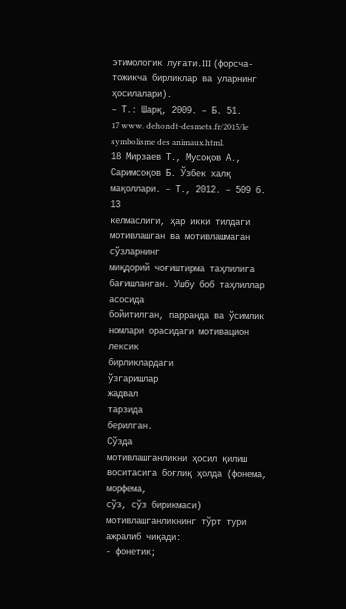этимологик луғати.III (форсча-тожикча бирликлар ва уларнинг ҳосилалари).
– Т.: Шарқ, 2009. – Б. 51.
17 www. dehondt-desmets.fr/2015/le symbolisme des animaux.html.
18 Мирзаев Т., Мусоқов А., Саримсоқов Б. Ўзбек халқ мақоллари. – Т., 2012. – 509 б.
13
келмаслиги, ҳар икки тилдаги мотивлашган ва мотивлашмаган сўзларнинг
миқдорий чоғиштирма таҳлилига бағишланган. Ушбу боб таҳлиллар асосида
бойитилган, парранда ва ўсимлик номлари орасидаги мотивацион лексик
бирликлардаги
ўзгаришлар
жадвал
тарзида
берилган.
Сўзда
мотивлашганликни ҳосил қилиш воситасига боғлиқ ҳолда (фонема, морфема,
сўз, сўз бирикмаси) мотивлашганликнинг тўрт тури ажралиб чиқади:
- фонетик;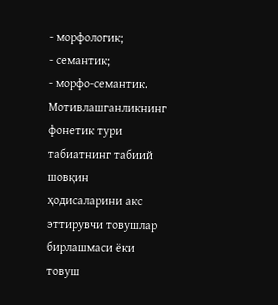- морфологик;
- семантик;
- морфо-семантик.
Мотивлашганликнинг фонетик тури
табиатнинг табиий шовқин
ҳодисаларини акс эттирувчи товушлар бирлашмаси ёки товуш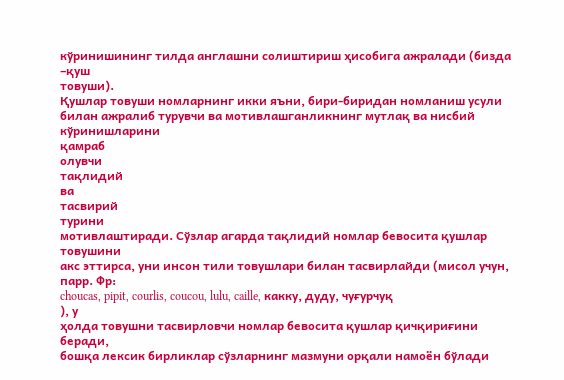кўринишининг тилда англашни солиштириш ҳисобига ажралади (бизда –қуш
товуши).
Қушлар товуши номларнинг икки яъни, бири-биридан номланиш усули
билан ажралиб турувчи ва мотивлашганликнинг мутлақ ва нисбий
кўринишларини
қамраб
олувчи
тақлидий
ва
тасвирий
турини
мотивлаштиради. Сўзлар агарда тақлидий номлар бевосита қушлар товушини
акс эттирса, уни инсон тили товушлари билан тасвирлайди (мисол учун,
парр. Фр:
choucas, pipit, courlis, coucou, lulu, caille, какку, дуду, чуғурчуқ
), у
ҳолда товушни тасвирловчи номлар бевосита қушлар қичқириғини беради,
бошқа лексик бирликлар сўзларнинг мазмуни орқали намоён бўлади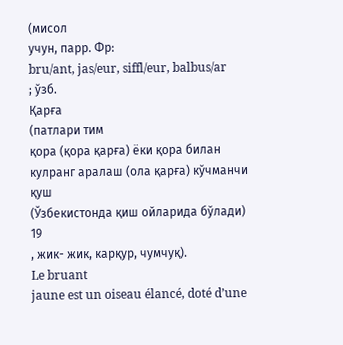(мисол
учун, парр. Фр:
bru/ant, jas/eur, siffl/eur, balbus/ar
; ўзб.
Қарға
(патлари тим
қора (қора қарға) ёки қора билан кулранг аралаш (ола қарға) кўчманчи қуш
(Ўзбекистонда қиш ойларида бўлади)
19
, жик- жик, карқур, чумчуқ).
Le bruant
jaune est un oiseau élancé, doté d’une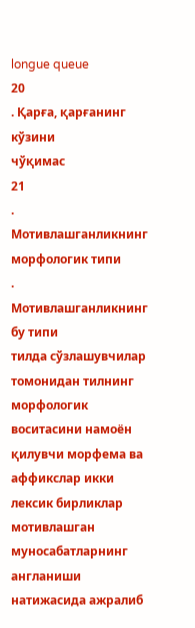longue queue
20
. Қарға, қарғанинг кўзини
чўқимас
21
.
Мотивлашганликнинг морфологик типи
. Мотивлашганликнинг бу типи
тилда сўзлашувчилар томонидан тилнинг морфологик воситасини намоён
қилувчи морфема ва аффикслар икки лексик бирликлар мотивлашган
муносабатларнинг англаниши натижасида ажралиб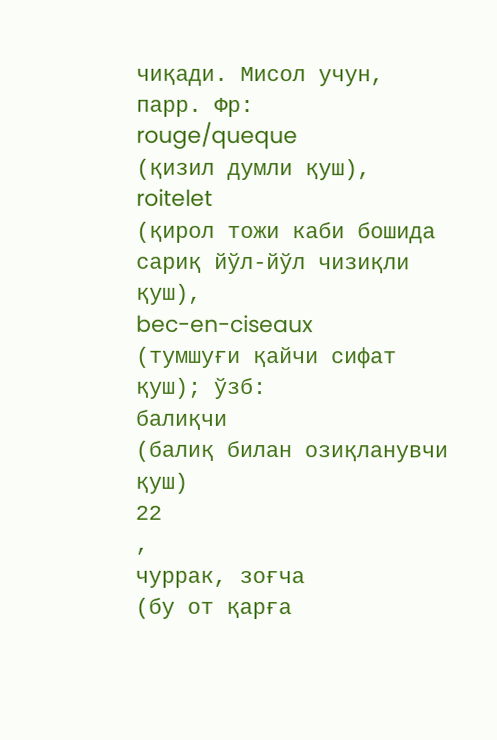чиқади. Мисол учун,
парр. Фр:
rouge/queque
(қизил думли қуш),
roitelet
(қирол тожи каби бошида
сариқ йўл-йўл чизиқли қуш),
bec-en-ciseaux
(тумшуғи қайчи сифат қуш); ўзб:
балиқчи
(балиқ билан озиқланувчи қуш)
22
,
чуррак, зоғча
(бу от қарға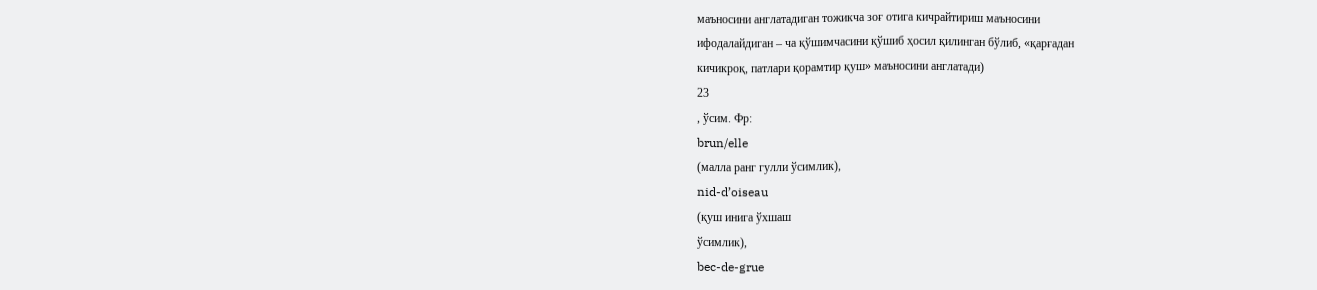маъносини англатадиган тожикча зоғ отига кичрайтириш маъносини
ифодалайдиган – ча қўшимчасини қўшиб ҳосил қилинган бўлиб, «қарғадан
кичикроқ, патлари қорамтир қуш» маъносини англатади)
23
, ўсим. Фр:
brun/elle
(малла ранг гулли ўсимлик),
nid-d’oiseau
(қуш инига ўхшаш
ўсимлик),
bec-de-grue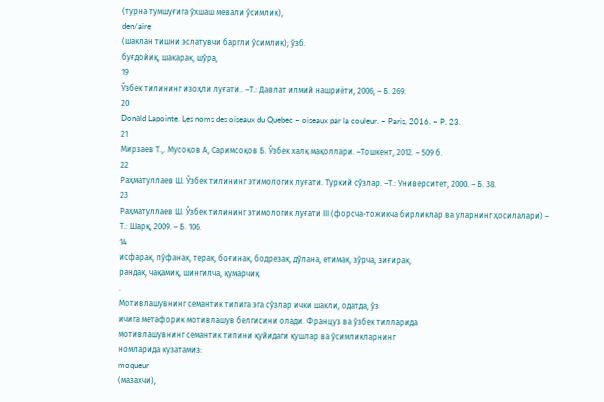(турна тумшуғига ўхшаш мевали ўсимлик),
den/aire
(шаклан тишни эслатувчи баргли ўсимлик); ўзб.
буғдойиқ, шакарак, шўра,
19
Ўзбек тилининг изоҳли луғати.. –Т.: Давлат илмий нашриёти, 2006, – Б. 269.
20
Donаld Lapointe. Les noms des oiseaux du Quebec – oiseaux par la couleur. – Paris, 2016. – P. 23.
21
Мирзаев Т.,. Мусоқов А, Саримсоқов Б. Ўзбек халқ мақоллари. –Тошкент, 2012. – 509 б.
22
Раҳматуллаев Ш. Ўзбек тилининг этимологик луғати. Туркий сўзлар. –Т.: Университет, 2000. – Б. 38.
23
Раҳматуллаев Ш. Ўзбек тилининг этимологик луғати III (форсча-тожикча бирликлар ва уларнинг ҳосилалари) –
Т.: Шарқ, 2009. – Б. 106.
14
исфарак, пўфанак, терак, боғинак, бодрезак, дўлана, етимак, зўрча, зиғирак,
рандак, чақамиқ, шингилча, қумарчиқ
.
Мотивлашувнинг семантик типига эга сўзлар ички шакли, одатда, ўз
ичига метафорик мотивлашув белгисини олади. Француз ва ўзбек тилларида
мотивлашувнинг семантик типини қуйидаги қушлар ва ўсимликларнинг
номларида кузатамиз:
moqueur
(мазахчи),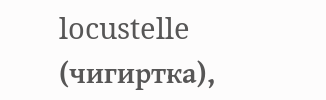locustelle
(чигиртка),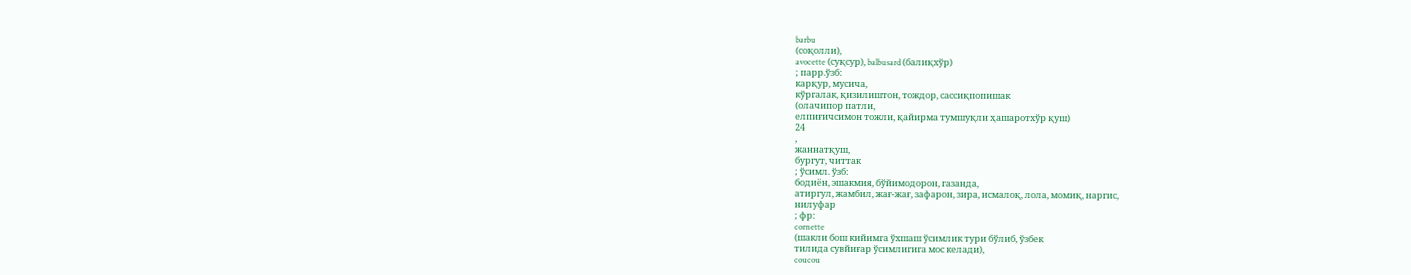barbu
(соқолли),
avocette (суқсур), balbusard (балиқхўр)
; парр.ўзб:
карқур, мусича,
кўргалак, қизилиштон, тождор, сассиқпопишак
(олачипор патли,
елпиғичсимон тожли, қайирма тумшуқли ҳашаротхўр қуш)
24
,
жаннатқуш,
бургут, читтак
; ўсимл. ўзб:
бодиён, эшакмия, бўйимодорон, газанда,
атиргул, жамбил, жағ-жағ, зафарон, зира, исмалоқ, лола, момиқ, наргис,
нилуфар
; фр:
cornette
(шакли бош кийимга ўхшаш ўсимлик тури бўлиб, ўзбек
тилида сувйиғар ўсимлигига мос келади),
coucou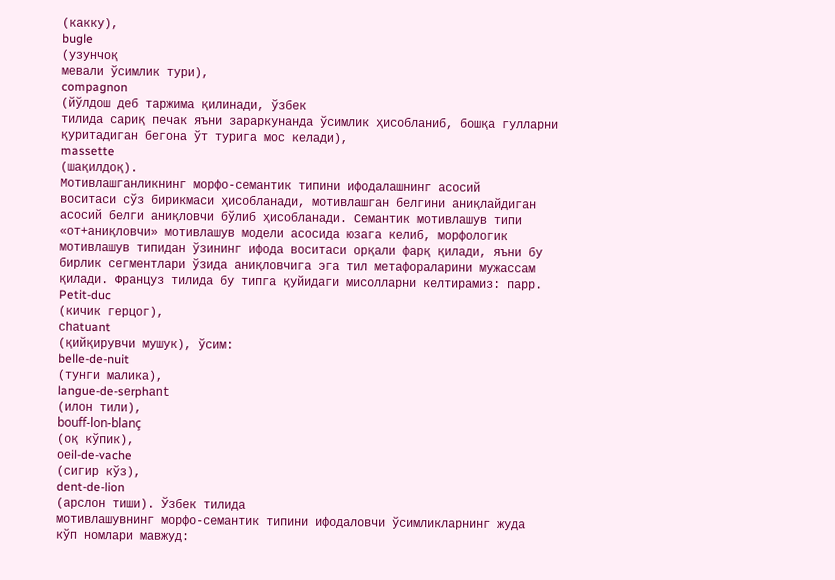(какку),
bugle
(узунчоқ
мевали ўсимлик тури),
compagnon
(йўлдош деб таржима қилинади, ўзбек
тилида сариқ печак яъни зараркунанда ўсимлик ҳисобланиб, бошқа гулларни
қуритадиган бегона ўт турига мос келади),
massette
(шақилдоқ).
Мотивлашганликнинг морфо-семантик типини ифодалашнинг асосий
воситаси сўз бирикмаси ҳисобланади, мотивлашган белгини аниқлайдиган
асосий белги аниқловчи бўлиб ҳисобланади. Семантик мотивлашув типи
«от+аниқловчи» мотивлашув модели асосида юзага келиб, морфологик
мотивлашув типидан ўзининг ифода воситаси орқали фарқ қилади, яъни бу
бирлик сегментлари ўзида аниқловчига эга тил метафораларини мужассам
қилади. Француз тилида бу типга қуйидаги мисолларни келтирамиз: парр.
Petit-duc
(кичик герцог),
сhаtuant
(қийқирувчи мушук), ўсим:
belle-de-nuit
(тунги малика),
langue-de-sеrphаnt
(илон тили),
bouff-lon-blanç
(оқ кўпик),
оеil-de-vache
(сигир кўз),
dent-de-lion
(арслон тиши). Ўзбек тилида
мотивлашувнинг морфо-семантик типини ифодаловчи ўсимликларнинг жуда
кўп номлари мавжуд: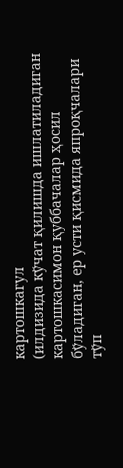картошкагул
(илдизида кўчат қилишда ишлатиладиган
картошкасимон қуббачалар ҳосил бўладиган, ер усти қисмида япроқчалари
тўп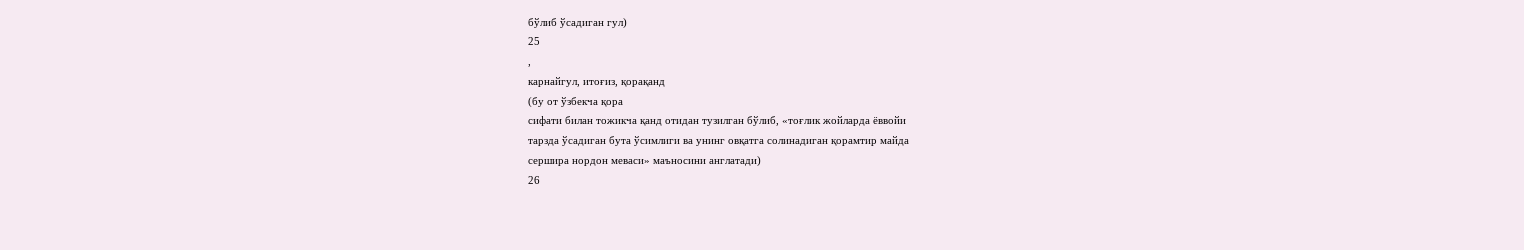бўлиб ўсадиган гул)
25
,
карнайгул, итоғиз, қорақанд
(бу от ўзбекча қора
сифати билан тожикча қанд отидан тузилган бўлиб, «тоғлик жойларда ёввойи
тарзда ўсадиган бута ўсимлиги ва унинг овқатга солинадиган қорамтир майда
сершира нордон меваси» маъносини англатади)
26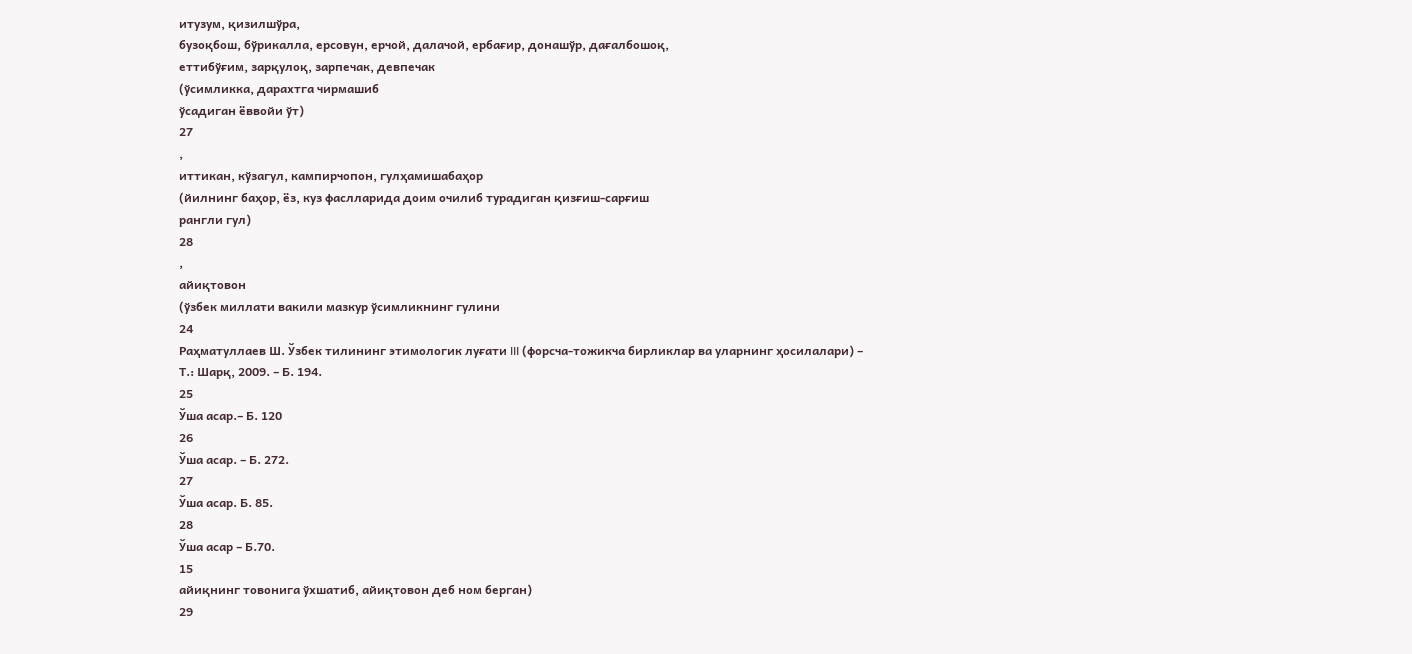итузум, қизилшўра,
бузоқбош, бўрикалла, ерсовун, ерчой, далачой, ербағир, донашўр, дағалбошоқ,
еттибўғим, зарқулоқ, зарпечак, девпечак
(ўсимликка, дарахтга чирмашиб
ўсадиган ёввойи ўт)
27
,
иттикан, кўзагул, кампирчопон, гулҳамишабаҳор
(йилнинг баҳор, ёз, куз фаслларида доим очилиб турадиган қизғиш-сарғиш
рангли гул)
28
,
айиқтовон
(ўзбек миллати вакили мазкур ўсимликнинг гулини
24
Раҳматуллаев Ш. Ўзбек тилининг этимологик луғати III (форсча-тожикча бирликлар ва уларнинг ҳосилалари) –
Т.: Шарқ, 2009. – Б. 194.
25
Ўша асар.– Б. 120
26
Ўша асар. – Б. 272.
27
Ўша асар. Б. 85.
28
Ўша асар – Б.70.
15
айиқнинг товонига ўхшатиб, айиқтовон деб ном берган)
29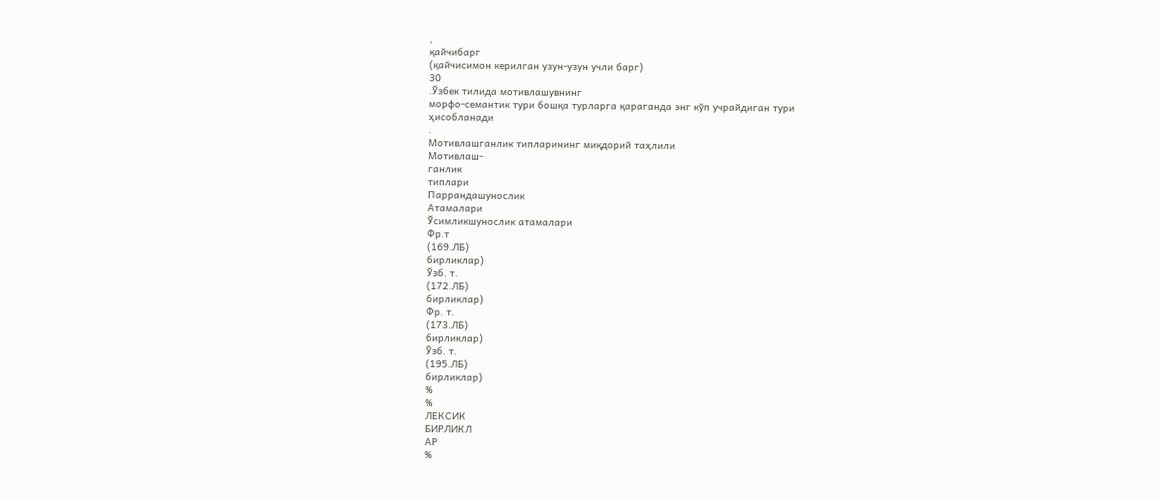,
қайчибарг
(қайчисимон керилган узун-узун учли барг)
30
.Ўзбек тилида мотивлашувнинг
морфо-семантик тури бошқа турларга қараганда энг кўп учрайдиган тури
ҳисобланади
.
Мотивлашганлик типларининг миқдорий таҳлили
Мотивлаш-
ганлик
типлари
Паррандашунослик
Атамалари
Ўсимликшунослик атамалари
Фр.т
(169.ЛБ)
бирликлар)
Ўзб. т.
(172.ЛБ)
бирликлар)
Фр. т.
(173.ЛБ)
бирликлар)
Ўзб. т.
(195.ЛБ)
бирликлар)
%
%
ЛЕКСИК
БИРЛИКЛ
АР
%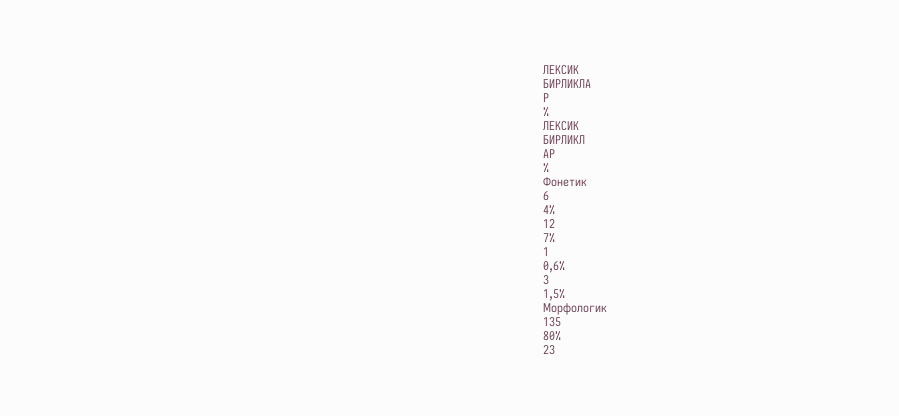ЛЕКСИК
БИРЛИКЛА
Р
%
ЛЕКСИК
БИРЛИКЛ
АР
%
Фонетик
6
4%
12
7%
1
0,6%
3
1,5%
Морфологик
135
80%
23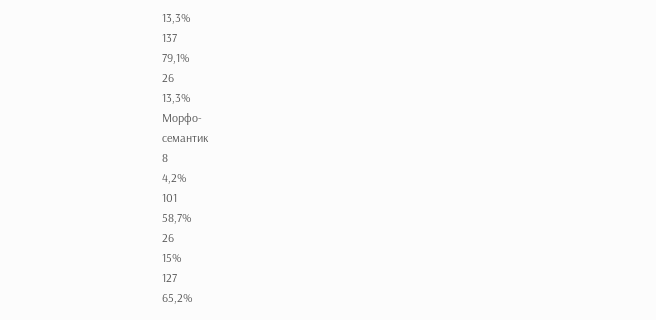13,3%
137
79,1%
26
13,3%
Морфо-
семантик
8
4,2%
101
58,7%
26
15%
127
65,2%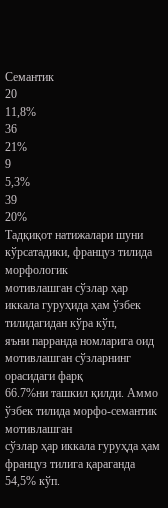Семантик
20
11,8%
36
21%
9
5,3%
39
20%
Тадқиқот натижалари шуни кўрсатадики, француз тилида морфологик
мотивлашган сўзлар ҳар иккала гуруҳида ҳам ўзбек тилидагидан кўра кўп,
яъни парранда номларига оид мотивлашган сўзларнинг орасидаги фарқ
66.7%ни ташкил қилди. Аммо ўзбек тилида морфо-семантик мотивлашган
сўзлар ҳар иккала гуруҳда ҳам француз тилига қараганда 54,5% кўп.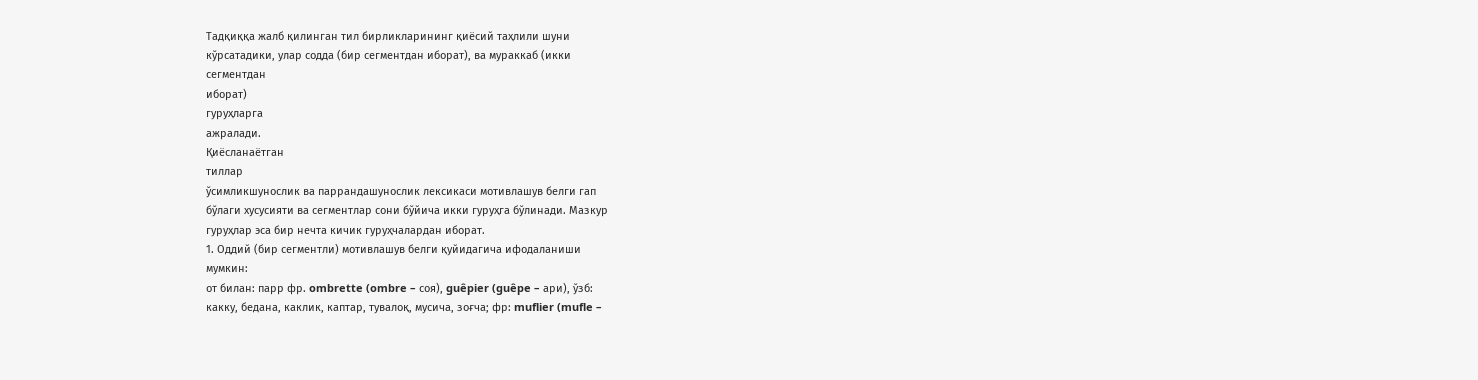Тадқиққа жалб қилинган тил бирликларининг қиёсий таҳлили шуни
кўрсатадики, улар содда (бир сегментдан иборат), ва мураккаб (икки
сегментдан
иборат)
гуруҳларга
ажралади.
Қиёсланаётган
тиллар
ўсимликшунослик ва паррандашунослик лексикаси мотивлашув белги гап
бўлаги хусусияти ва сегментлар сони бўйича икки гуруҳга бўлинади. Мазкур
гуруҳлар эса бир нечта кичик гуруҳчалардан иборат.
1. Оддий (бир сегментли) мотивлашув белги қуйидагича ифодаланиши
мумкин:
от билан: парр фр. ombrette (ombre – соя), guêpier (guêpe – ари), ўзб:
какку, бедана, каклик, каптар, тувалоқ, мусича, зоғча; фр: muflier (mufle –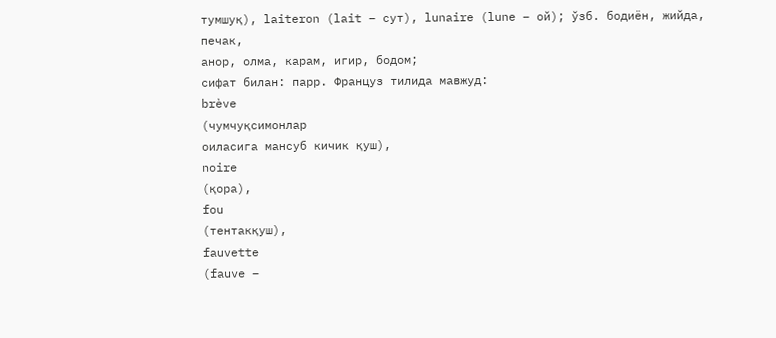тумшуқ), laiteron (lait – сут), lunaire (lune – ой); ўзб. бодиён, жийда, печак,
анор, олма, карам, игир, бодом;
сифат билан: парр. Француз тилида мавжуд:
brève
(чумчуқсимонлар
оиласига мансуб кичик қуш),
noire
(қора),
fou
(тентакқуш),
fauvette
(fauve –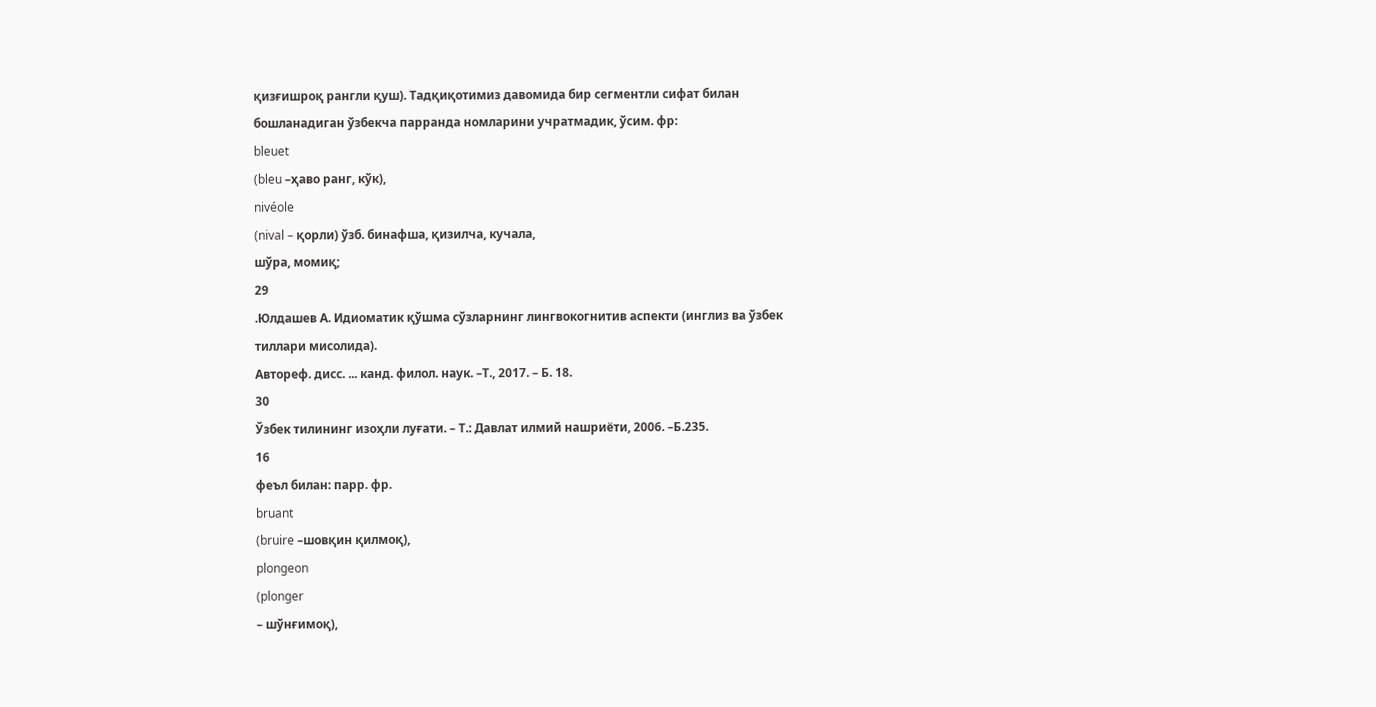қизғишроқ рангли қуш). Тадқиқотимиз давомида бир сегментли сифат билан
бошланадиган ўзбекча парранда номларини учратмадик, ўсим. фр:
bleuet
(bleu –ҳаво ранг, кўк),
nivéole
(nival – қорли) ўзб. бинафша, қизилча, кучала,
шўра, момиқ;
29
.Юлдашев А. Идиоматик қўшма сўзларнинг лингвокогнитив аспекти (инглиз ва ўзбек тиллари мисолида).
Автореф. дисс. ... канд. филол. наук. –Т., 2017. – Б. 18.
30
Ўзбек тилининг изоҳли луғати. – Т.: Давлат илмий нашриёти, 2006. –Б.235.
16
феъл билан: парр. фр.
bruant
(bruire –шовқин қилмоқ),
plongeon
(plonger
– шўнғимоқ),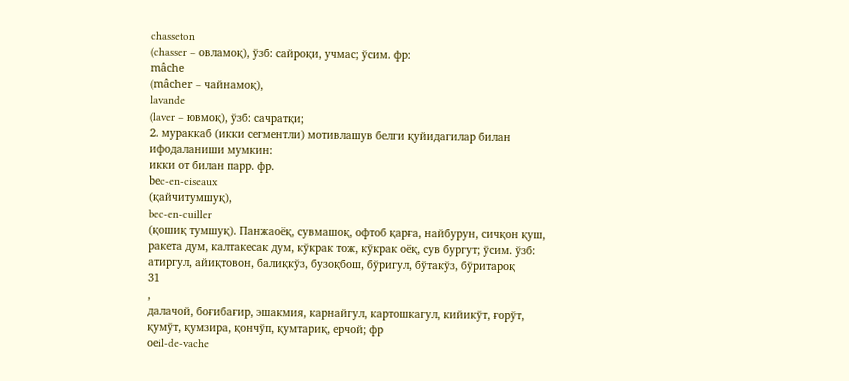chasseton
(chasser – овламоқ), ўзб: сайроқи, учмас; ўсим. фр:
mâche
(mâcher – чайнамоқ),
lavande
(laver – ювмоқ), ўзб: сачратқи;
2. мураккаб (икки сегментли) мотивлашув белги қуйидагилар билан
ифодаланиши мумкин:
икки от билан парр. фр.
bеc-en-ciseaux
(қайчитумшуқ),
bec-en-cuiller
(қошиқ тумшуқ). Панжаоёқ, сувмашоқ, офтоб қарға, найбурун, сичқон қуш,
ракета дум, калтакесак дум, кўкрак тож, кўкрак оёқ, сув бургут; ўсим. ўзб:
атиргул, айиқтовон, балиқкўз, бузоқбош, бўригул, бўтакўз, бўритароқ
31
,
далачой, боғибағир, эшакмия, карнайгул, картошкагул, кийикўт, ғорўт,
қумўт, қумзира, қончўп, қумтариқ, ерчой; фр
oеil-de-vache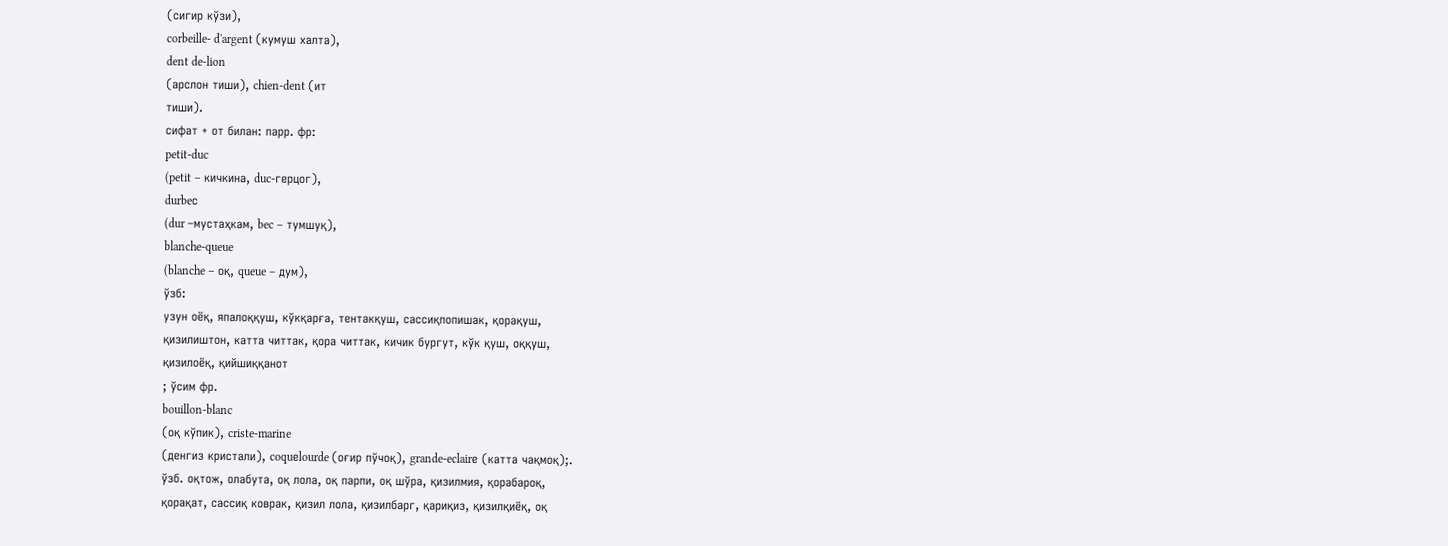(сигир кўзи),
corbeille- d'argent (кумуш халта),
dent de-lion
(арслон тиши), chien-dent (ит
тиши).
сифат + от билан: парр. фр:
petit-duc
(petit – кичкина, duc-герцог),
durbeс
(dur –мустаҳкам, bec – тумшуқ),
blanche-queue
(blanche – оқ, queue – дум),
ўзб:
узун оёқ, япалоққуш, кўкқарға, тентакқуш, сассиқпопишак, қорақуш,
қизилиштон, катта читтак, қора читтак, кичик бургут, кўк қуш, оққуш,
қизилоёқ, қийшиққанот
; ўсим фр.
bouillon-blanc
(оқ кўпик), criste-marine
(денгиз кристали), coquеlourde (оғир пўчоқ), grande-eclairе (катта чақмоқ);.
ўзб. оқтож, олабута, оқ лола, оқ парпи, оқ шўра, қизилмия, қорабароқ,
қорақат, сассиқ коврак, қизил лола, қизилбарг, қариқиз, қизилқиёқ, оқ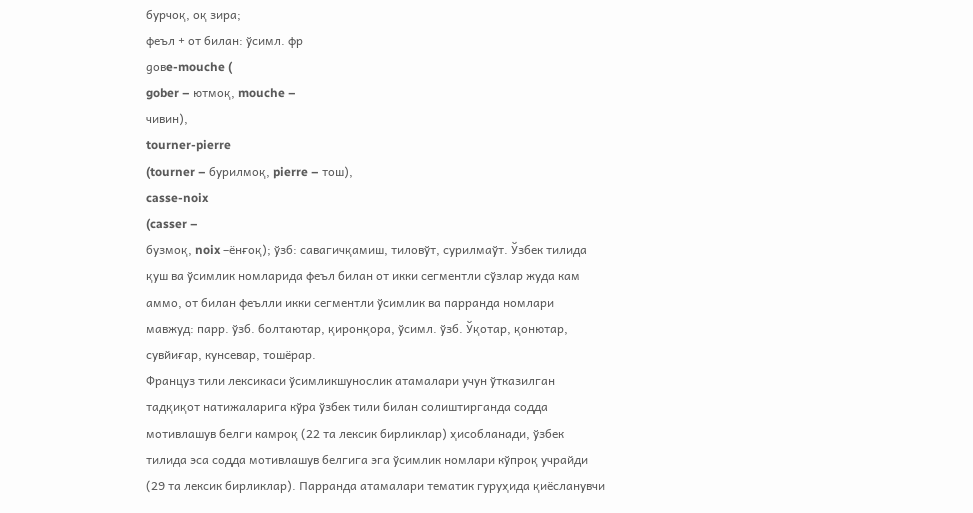бурчоқ, оқ зира;
феъл + от билан: ўсимл. фр
goвe-mouche (
gober – ютмоқ, mouche –
чивин),
tourner-pierre
(tourner – бурилмоқ, pierre – тош),
casse-noix
(casser –
бузмоқ, noix –ёнғоқ); ўзб: савагичқамиш, тиловўт, сурилмаўт. Ўзбек тилида
қуш ва ўсимлик номларида феъл билан от икки сегментли сўзлар жуда кам
аммо, от билан феълли икки сегментли ўсимлик ва парранда номлари
мавжуд: парр. ўзб. болтаютар, қиронқора, ўсимл. ўзб. Ўқотар, қонютар,
сувйиғар, кунсевар, тошёрар.
Француз тили лексикаси ўсимликшунослик атамалари учун ўтказилган
тадқиқот натижаларига кўра ўзбек тили билан солиштирганда содда
мотивлашув белги камроқ (22 та лексик бирликлар) ҳисобланади, ўзбек
тилида эса содда мотивлашув белгига эга ўсимлик номлари кўпроқ учрайди
(29 та лексик бирликлар). Парранда атамалари тематик гуруҳида қиёсланувчи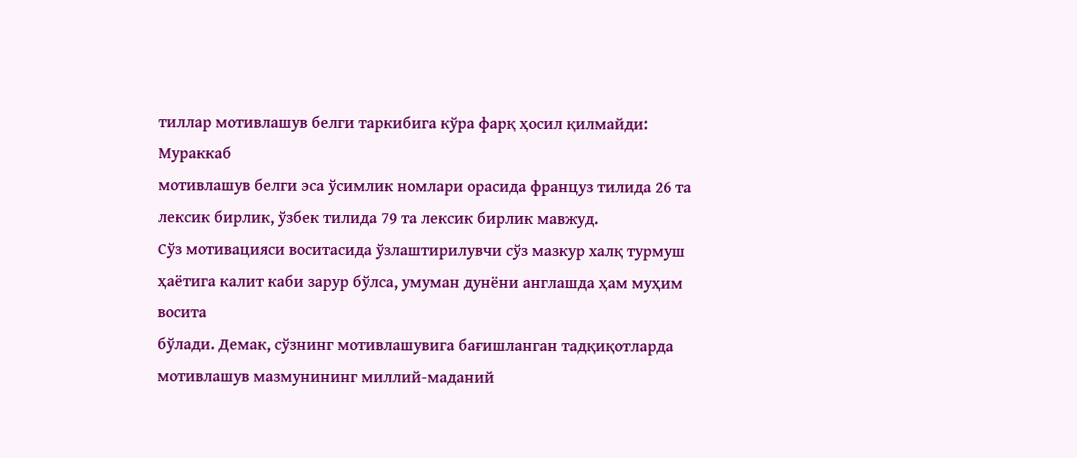тиллар мотивлашув белги таркибига кўра фарқ ҳосил қилмайди: Мураккаб
мотивлашув белги эса ўсимлик номлари орасида француз тилида 26 та
лексик бирлик, ўзбек тилида 79 та лексик бирлик мавжуд.
Cўз мотивацияси воситасида ўзлаштирилувчи сўз мазкур халқ турмуш
ҳаётига калит каби зарур бўлса, умуман дунёни англашда ҳам муҳим восита
бўлади. Демак, сўзнинг мотивлашувига бағишланган тадқиқотларда
мотивлашув мазмунининг миллий-маданий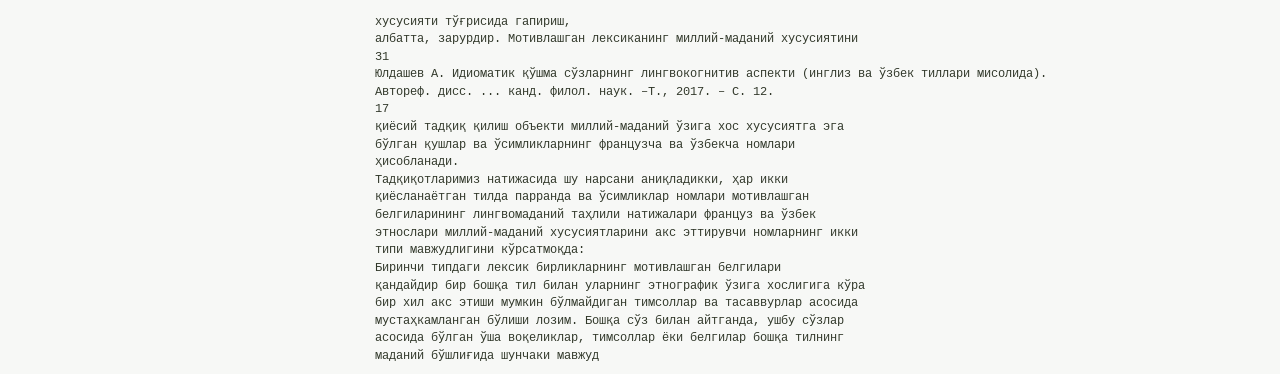хусусияти тўғрисида гапириш,
албатта, зарурдир. Мотивлашган лексиканинг миллий-маданий хусусиятини
31
Юлдашев А. Идиоматик қўшма сўзларнинг лингвокогнитив аспекти (инглиз ва ўзбек тиллари мисолида).
Автореф. дисс. ... канд. филол. наук. –Т., 2017. – С. 12.
17
қиёсий тадқиқ қилиш объекти миллий-маданий ўзига хос хусусиятга эга
бўлган қушлар ва ўсимликларнинг французча ва ўзбекча номлари
ҳисобланади.
Тадқиқотларимиз натижасида шу нарсани аниқладикки, ҳар икки
қиёсланаётган тилда парранда ва ўсимликлар номлари мотивлашган
белгиларининг лингвомаданий таҳлили натижалари француз ва ўзбек
этнослари миллий-маданий хусусиятларини акс эттирувчи номларнинг икки
типи мавжудлигини кўрсатмоқда:
Биринчи типдаги лексик бирликларнинг мотивлашган белгилари
қандайдир бир бошқа тил билан уларнинг этнографик ўзига хослигига кўра
бир хил акс этиши мумкин бўлмайдиган тимсоллар ва тасаввурлар асосида
мустаҳкамланган бўлиши лозим. Бошқа сўз билан айтганда, ушбу сўзлар
асосида бўлган ўша воқеликлар, тимсоллар ёки белгилар бошқа тилнинг
маданий бўшлиғида шунчаки мавжуд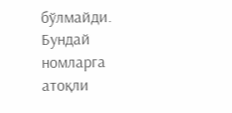бўлмайди.
Бундай номларга атоқли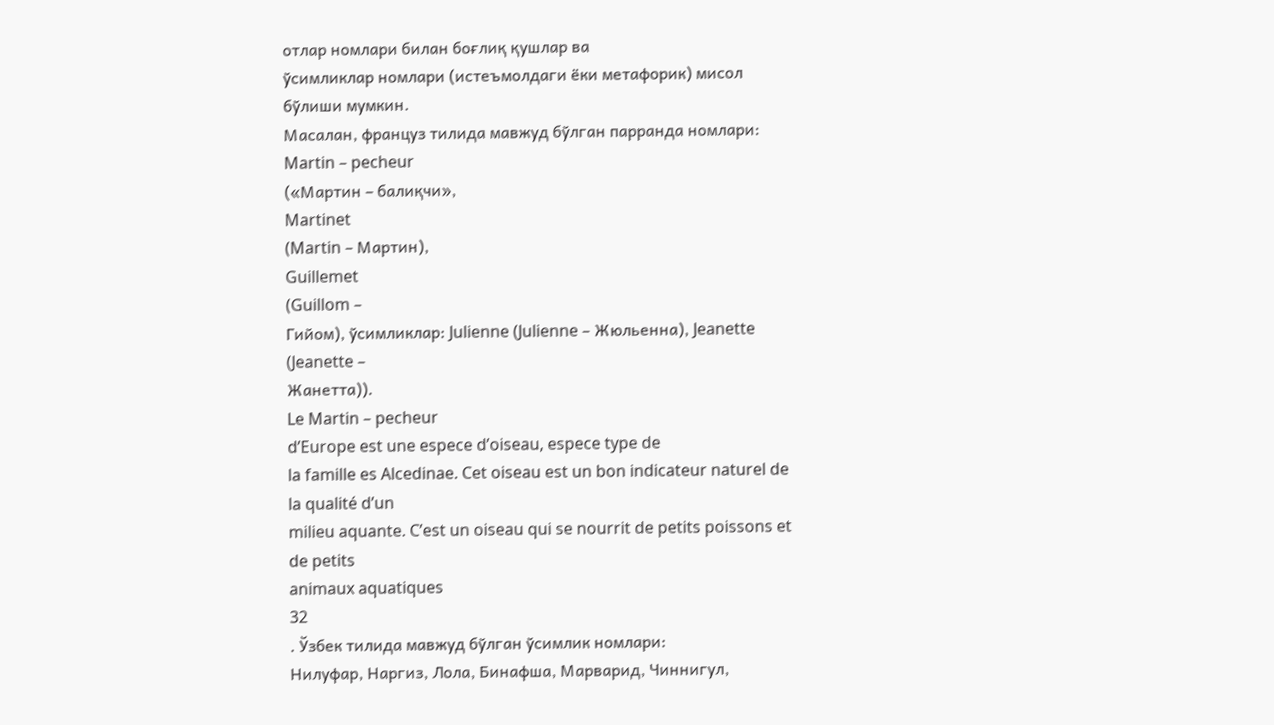отлар номлари билан боғлиқ қушлар ва
ўсимликлар номлари (истеъмолдаги ёки метафорик) мисол бўлиши мумкин.
Масалан, француз тилида мавжуд бўлган парранда номлари:
Martin – pecheur
(«Мартин – балиқчи»,
Martinet
(Martin – Мартин),
Guillemet
(Guillom –
Гийом), ўсимликлар: Julienne (Julienne – Жюльенна), Jeanette (Jeanette –
Жанетта)).
Le Martin – pecheur
d’Europe est une espece d’oiseau, espece type de
la famille es Alcedinae. Cet oiseau est un bon indicateur naturel de la qualité d’un
milieu aquante. C’est un oiseau qui se nourrit de petits poissons et de petits
animaux aquatiques
32
. Ўзбек тилида мавжуд бўлган ўсимлик номлари:
Нилуфар, Наргиз, Лола, Бинафша, Марварид, Чиннигул,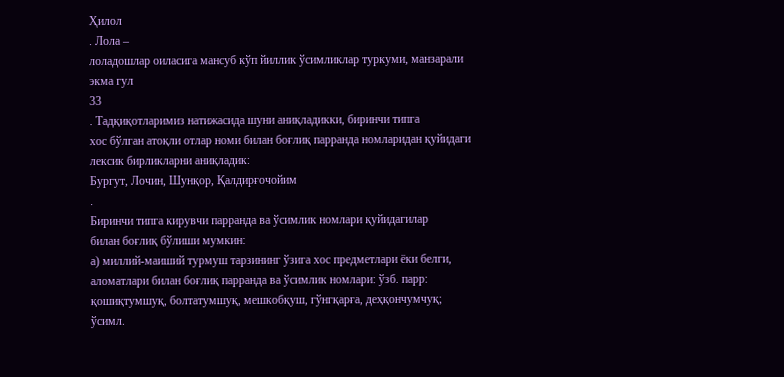Ҳилол
. Лола –
лоладошлар оиласига мансуб кўп йиллик ўсимликлар туркуми, манзарали
экма гул
33
. Тадқиқотларимиз натижасида шуни аниқладикки, биринчи типга
хос бўлган атоқли отлар номи билан боғлиқ парранда номларидан қуйидаги
лексик бирликларни аниқладик:
Бургут, Лочин, Шунқор, Қалдирғочойим
.
Биринчи типга кирувчи парранда ва ўсимлик номлари қуйидагилар
билан боғлиқ бўлиши мумкин:
а) миллий-маиший турмуш тарзининг ўзига хос предметлари ёки белги,
аломатлари билан боғлиқ парранда ва ўсимлик номлари: ўзб. парр:
қошиқтумшуқ, болтатумшуқ, мешкобқуш, гўнгқарға, деҳқончумчуқ;
ўсимл.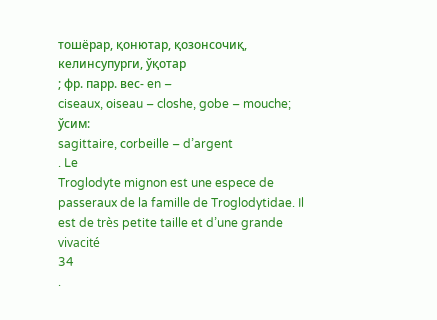тошёрар, қонютар, қозонсочиқ, келинсупурги, ўқотар
; фр. парр. вec- en –
ciseaux, оiseau – closhe, gobe – mouche; ўсим:
sagittaire, сorbeille – d’argent
. Le
Troglodyte mignon est une espece de passeraux de la famille de Troglodytidae. Il
est de très petite taille et d’une grande vivacité
34
.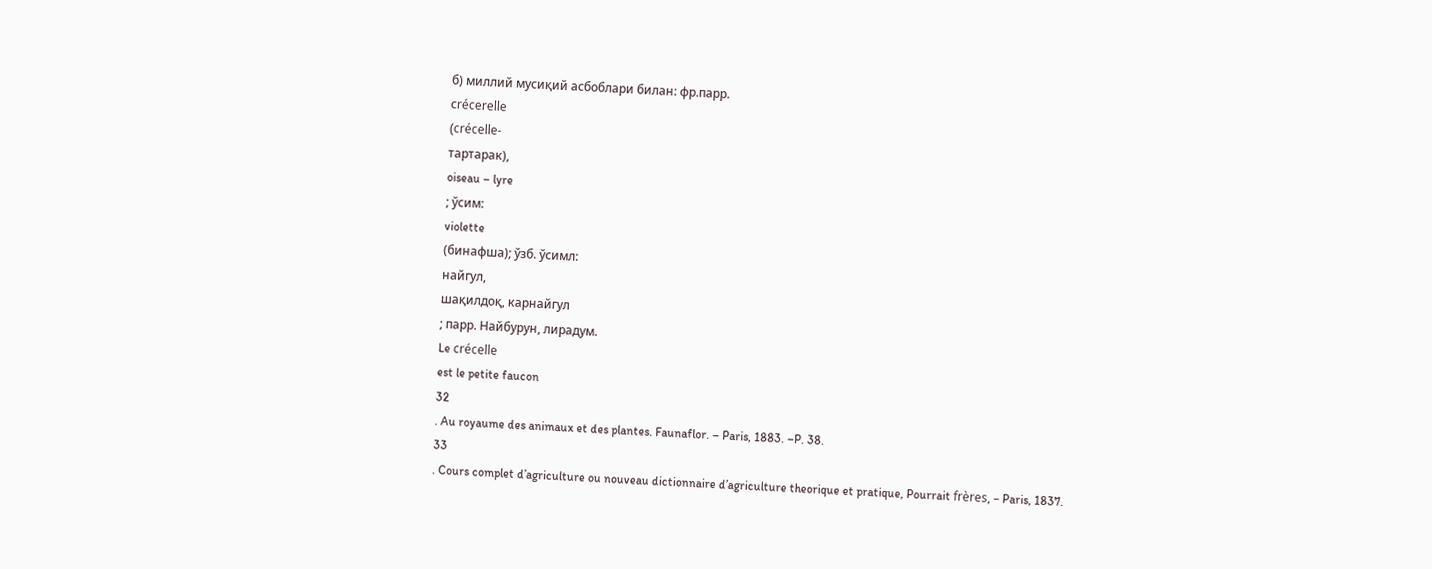б) миллий мусиқий асбоблари билан: фр.парр.
сrécerelle
(crécelle-
тартарак),
oiseau – lyre
; ўсим:
violette
(бинафша); ўзб. ўсимл:
найгул,
шақилдоқ, карнайгул
; парр. Найбурун, лирадум.
Le crécelle
est le petite faucon
32
. Au royaume des animaux et des plantes. Faunaflor. – Paris, 1883. –P. 38.
33
. Cours complet d’agriculture ou nouveau dictionnaire d’agriculture theorique et pratique, Pourrait frères, – Paris, 1837.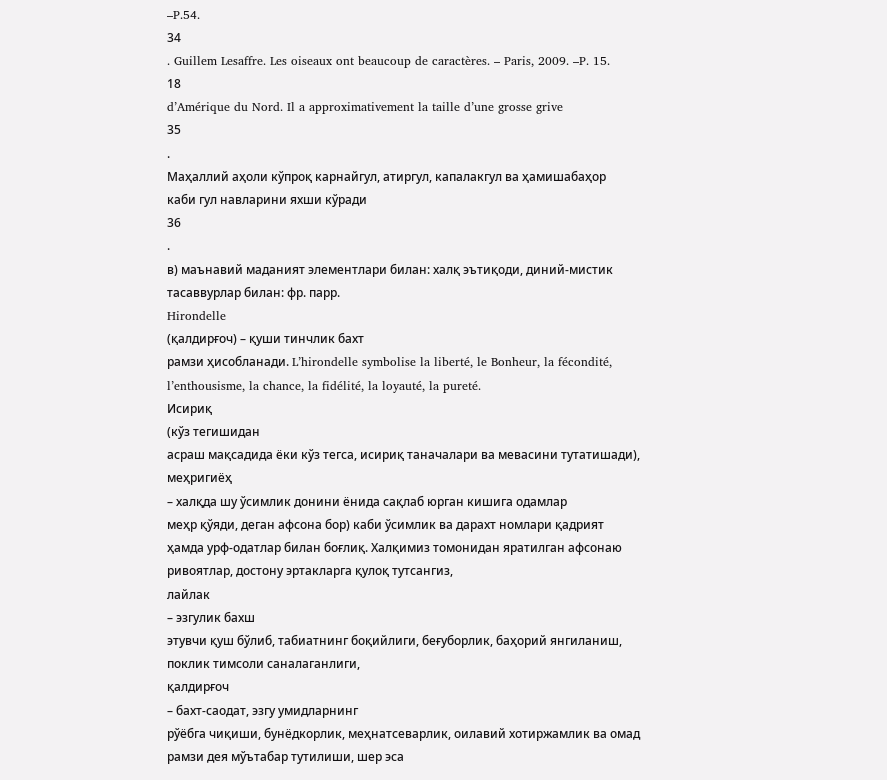–P.54.
34
. Guillem Lesaffre. Les oiseaux ont beaucoup de caractères. – Paris, 2009. –P. 15.
18
d’Amérique du Nord. Il a approximativement la taille d’une grosse grive
35
.
Маҳаллий аҳоли кўпроқ карнайгул, атиргул, капалакгул ва ҳамишабаҳор
каби гул навларини яхши кўради
36
.
в) маънавий маданият элементлари билан: халқ эътиқоди, диний-мистик
тасаввурлар билан: фр. парр.
Hirondelle
(қалдирғоч) – қуши тинчлик бахт
рамзи ҳисобланади. L’hirondelle symbolise la liberté, le Bonheur, la fécondité,
l’enthousisme, la chance, la fidélité, la loyauté, la pureté.
Исириқ
(кўз тегишидан
асраш мақсадида ёки кўз тегса, исириқ таначалари ва мевасини тутатишади),
меҳригиёҳ
– халқда шу ўсимлик донини ёнида сақлаб юрган кишига одамлар
меҳр қўяди, деган афсона бор) каби ўсимлик ва дарахт номлари қадрият
ҳамда урф-одатлар билан боғлиқ. Халқимиз томонидан яратилган афсонаю
ривоятлар, достону эртакларга қулоқ тутсангиз,
лайлак
– эзгулик бахш
этувчи қуш бўлиб, табиатнинг боқийлиги, беғуборлик, баҳорий янгиланиш,
поклик тимсоли саналаганлиги,
қалдирғоч
– бахт-саодат, эзгу умидларнинг
рўёбга чиқиши, бунёдкорлик, меҳнатсеварлик, оилавий хотиржамлик ва омад
рамзи дея мўътабар тутилиши, шер эса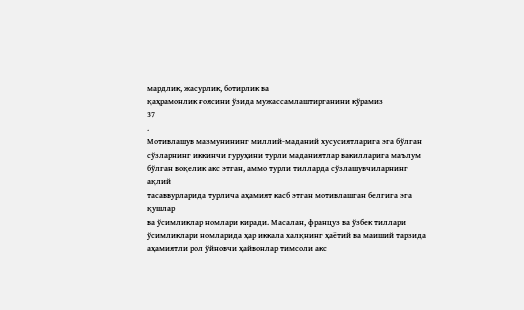мардлик, жасурлик, ботирлик ва
қаҳрамонлик ғоясини ўзида мужассамлаштирганини кўрамиз
37
.
Мотивлашув мазмунининг миллий-маданий хусусиятларига эга бўлган
сўзларнинг иккинчи гуруҳини турли маданиятлар вакилларига маълум
бўлган воқелик акс этган, аммо турли тилларда сўзлашувчиларнинг ақлий
тасаввурларида турлича аҳамият касб этган мотивлашган белгига эга қушлар
ва ўсимликлар номлари киради. Масалан, француз ва ўзбек тиллари
ўсимликлари номларида ҳар иккала халқнинг ҳаётий ва маиший тарзида
аҳамиятли рол ўйновчи ҳайвонлар тимсоли акс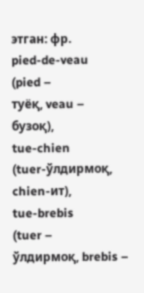этган: фр.
pied-de-veau
(pied –
туёқ, veau – бузоқ),
tue-chien
(tuer-ўлдирмоқ, chien-ит),
tue-brebis
(tuer –
ўлдирмоқ, brebis –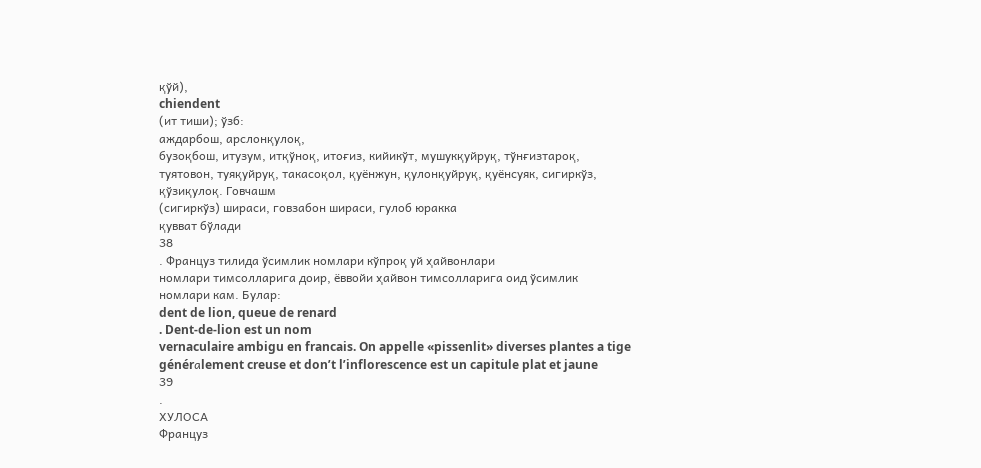қўй),
chiendent
(ит тиши); ўзб:
аждарбош, арслонқулоқ,
бузоқбош, итузум, итқўноқ, итоғиз, кийикўт, мушукқуйруқ, тўнғизтароқ,
туятовон, туяқуйруқ, такасоқол, қуёнжун, қулонқуйруқ, қуёнсуяк, cигиркўз,
қўзиқулоқ. Говчашм
(сигиркўз) шираси, говзабон шираси, гулоб юракка
қувват бўлади
38
. Француз тилида ўсимлик номлари кўпроқ уй ҳайвонлари
номлари тимсолларига доир, ёввойи ҳайвон тимсолларига оид ўсимлик
номлари кам. Булар:
dent de lion, queue de renard
. Dent-de-lion est un nom
vernaculaire ambigu en francais. On appelle «pissenlit» diverses plantes a tige
générаlement creuse et don’t l’inflorescence est un capitule plat et jaune
39
.
ХУЛОСА
Француз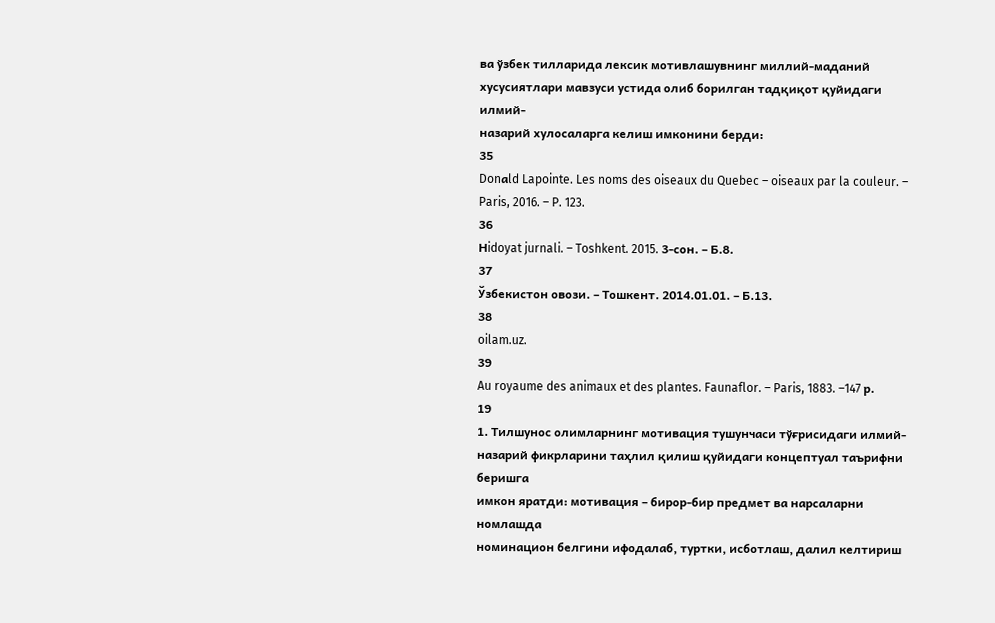ва ўзбек тилларида лексик мотивлашувнинг миллий-маданий
хусусиятлари мавзуси устида олиб борилган тадқиқот қуйидаги илмий-
назарий хулосаларга келиш имконини берди:
35
Donаld Lapointe. Les noms des oiseaux du Quebec – oiseaux par la couleur. – Paris, 2016. – P. 123.
36
Нidoyat jurnali. – Toshkent. 2015. 3-сон. – Б.8.
37
Ўзбекистон овози. – Тошкент. 2014.01.01. – Б.13.
38
oilam.uz.
39
Au royaume des animaux et des plantes. Faunaflor. – Paris, 1883. –147 р.
19
1. Тилшунос олимларнинг мотивация тушунчаси тўғрисидаги илмий-
назарий фикрларини таҳлил қилиш қуйидаги концептуал таърифни беришга
имкон яратди: мотивация – бирор-бир предмет ва нарсаларни номлашда
номинацион белгини ифодалаб, туртки, исботлаш, далил келтириш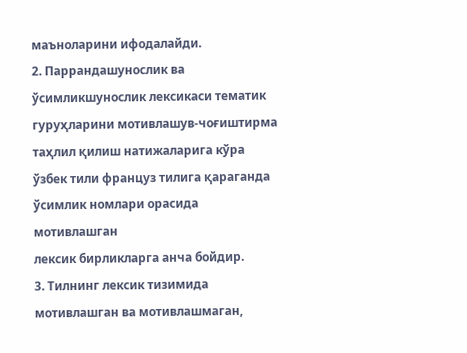маъноларини ифодалайди.
2. Паррандашунослик ва ўсимликшунослик лексикаси тематик
гуруҳларини мотивлашув-чоғиштирма таҳлил қилиш натижаларига кўра
ўзбек тили француз тилига қараганда ўсимлик номлари орасида мотивлашган
лексик бирликларга анча бойдир.
3. Тилнинг лексик тизимида мотивлашган ва мотивлашмаган,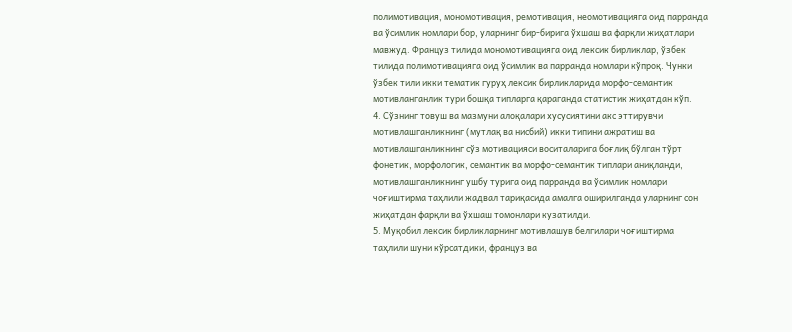полимотивация, мономотивация, ремотивация, неомотивацияга оид парранда
ва ўсимлик номлари бор, уларнинг бир-бирига ўхшаш ва фарқли жиҳатлари
мавжуд. Француз тилида мономотивацияга оид лексик бирликлар, ўзбек
тилида полимотивацияга оид ўсимлик ва парранда номлари кўпроқ. Чунки
ўзбек тили икки тематик гуруҳ лексик бирликларида морфо-семантик
мотивланганлик тури бошқа типларга қараганда статистик жиҳатдан кўп.
4. Сўзнинг товуш ва мазмуни алоқалари хусусиятини акс эттирувчи
мотивлашганликнинг (мутлақ ва нисбий) икки типини ажратиш ва
мотивлашганликнинг сўз мотивацияси воситаларига боғлиқ бўлган тўрт
фонетик, морфологик, семантик ва морфо-семантик типлари аниқланди,
мотивлашганликнинг ушбу турига оид парранда ва ўсимлик номлари
чоғиштирма таҳлили жадвал тариқасида амалга оширилганда уларнинг сон
жиҳатдан фарқли ва ўхшаш томонлари кузатилди.
5. Муқобил лексик бирликларнинг мотивлашув белгилари чоғиштирма
таҳлили шуни кўрсатдики, француз ва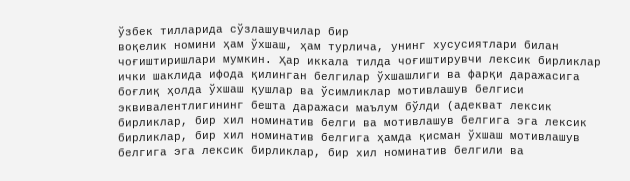ўзбек тилларида сўзлашувчилар бир
воқелик номини ҳам ўхшаш, ҳам турлича, унинг хусусиятлари билан
чоғиштиришлари мумкин. Ҳар иккала тилда чоғиштирувчи лексик бирликлар
ички шаклида ифода қилинган белгилар ўхшашлиги ва фарқи даражасига
боғлиқ ҳолда ўхшаш қушлар ва ўсимликлар мотивлашув белгиси
эквивалентлигининг бешта даражаси маълум бўлди (адекват лексик
бирликлар, бир хил номинатив белги ва мотивлашув белгига эга лексик
бирликлар, бир хил номинатив белгига ҳамда қисман ўхшаш мотивлашув
белгига эга лексик бирликлар, бир хил номинатив белгили ва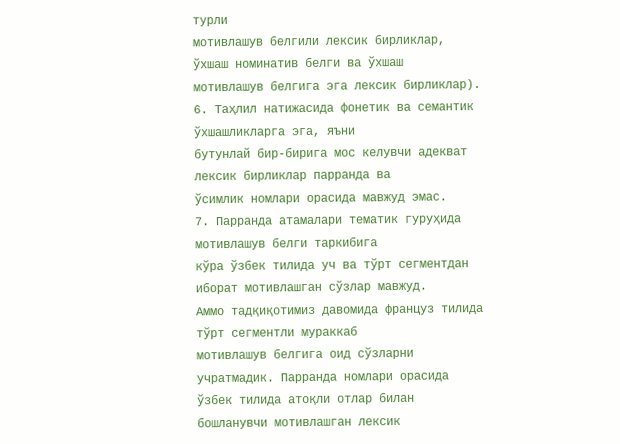турли
мотивлашув белгили лексик бирликлар, ўхшаш номинатив белги ва ўхшаш
мотивлашув белгига эга лексик бирликлар).
6. Таҳлил натижасида фонетик ва семантик ўхшашликларга эга, яъни
бутунлай бир-бирига мос келувчи адекват лексик бирликлар парранда ва
ўсимлик номлари орасида мавжуд эмас.
7. Парранда атамалари тематик гуруҳида мотивлашув белги таркибига
кўра ўзбек тилида уч ва тўрт сегментдан иборат мотивлашган сўзлар мавжуд.
Аммо тадқиқотимиз давомида француз тилида тўрт сегментли мураккаб
мотивлашув белгига оид сўзларни учратмадик. Парранда номлари орасида
ўзбек тилида атоқли отлар билан бошланувчи мотивлашган лексик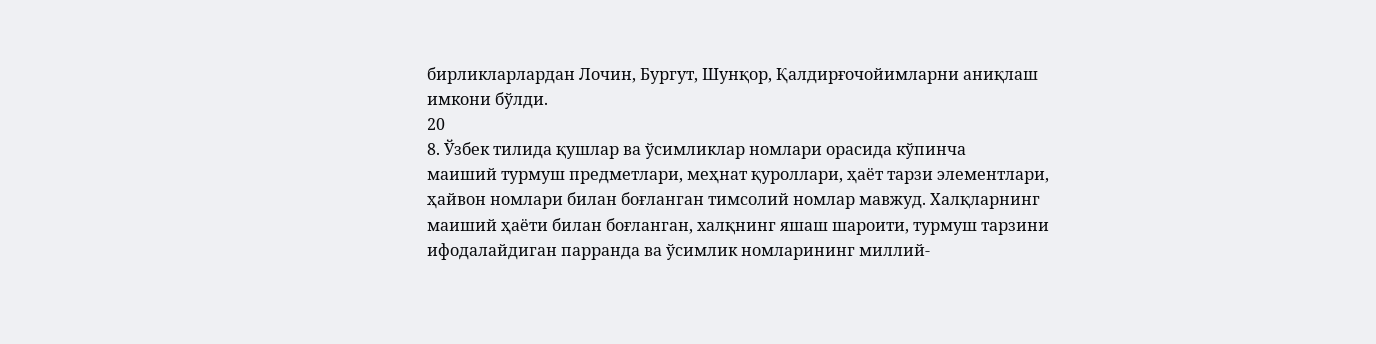бирликларлардан Лочин, Бургут, Шунқор, Қалдирғочойимларни аниқлаш
имкони бўлди.
20
8. Ўзбек тилида қушлар ва ўсимликлар номлари орасида кўпинча
маиший турмуш предметлари, меҳнат қуроллари, ҳаёт тарзи элементлари,
ҳайвон номлари билан боғланган тимсолий номлар мавжуд. Халқларнинг
маиший ҳаёти билан боғланган, халқнинг яшаш шароити, турмуш тарзини
ифодалайдиган парранда ва ўсимлик номларининг миллий-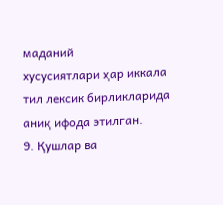маданий
хусусиятлари ҳар иккала тил лексик бирликларида аниқ ифода этилган.
9. Қушлар ва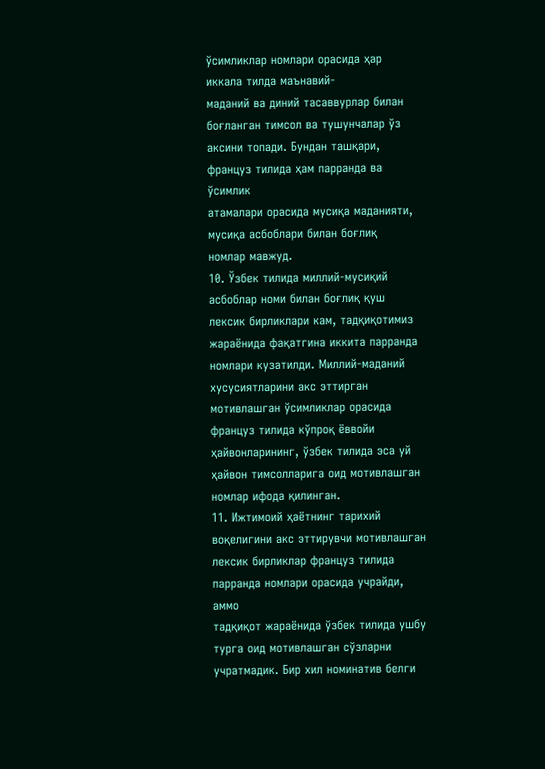ўсимликлар номлари орасида ҳар иккала тилда маънавий-
маданий ва диний тасаввурлар билан боғланган тимсол ва тушунчалар ўз
аксини топади. Бундан ташқари, француз тилида ҳам парранда ва ўсимлик
атамалари орасида мусиқа маданияти, мусиқа асбоблари билан боғлиқ
номлар мавжуд.
10. Ўзбек тилида миллий-мусиқий асбоблар номи билан боғлиқ қуш
лексик бирликлари кам, тадқиқотимиз жараёнида фақатгина иккита парранда
номлари кузатилди. Миллий-маданий хусусиятларини акс эттирган
мотивлашган ўсимликлар орасида француз тилида кўпроқ ёввойи
ҳайвонларининг, ўзбек тилида эса уй ҳайвон тимсолларига оид мотивлашган
номлар ифода қилинган.
11. Ижтимоий ҳаётнинг тарихий воқелигини акс эттирувчи мотивлашган
лексик бирликлар француз тилида парранда номлари орасида учрайди, аммо
тадқиқот жараёнида ўзбек тилида ушбу турга оид мотивлашган сўзларни
учратмадик. Бир хил номинатив белги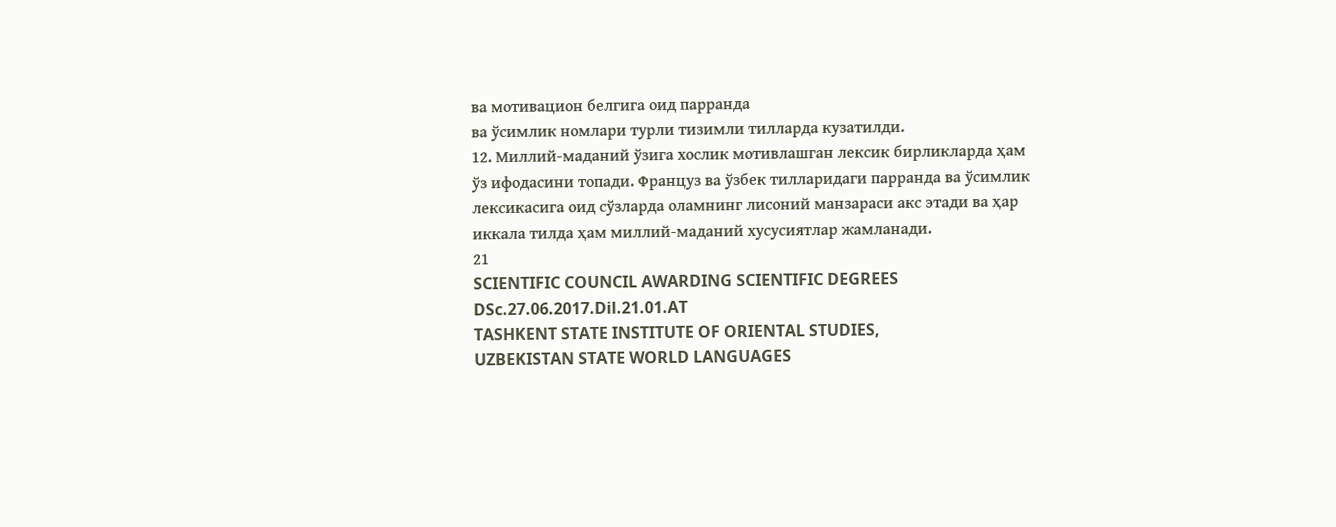ва мотивацион белгига оид парранда
ва ўсимлик номлари турли тизимли тилларда кузатилди.
12. Миллий-маданий ўзига хослик мотивлашган лексик бирликларда ҳам
ўз ифодасини топади. Француз ва ўзбек тилларидаги парранда ва ўсимлик
лексикасига оид сўзларда оламнинг лисоний манзараси акс этади ва ҳар
иккала тилда ҳам миллий-маданий хусусиятлар жамланади.
21
SCIENTIFIC COUNCIL AWARDING SCIENTIFIC DEGREES
DSc.27.06.2017.Dil.21.01.AT
TASHKENT STATE INSTITUTE OF ORIENTAL STUDIES,
UZBEKISTAN STATE WORLD LANGUAGES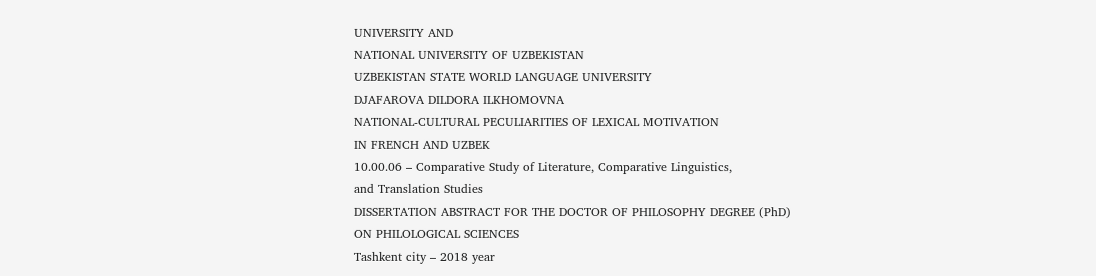UNIVERSITY AND
NATIONAL UNIVERSITY OF UZBEKISTAN
UZBEKISTAN STATE WORLD LANGUAGE UNIVERSITY
DJAFAROVA DILDORA ILKHOMOVNA
NATIONAL-CULTURAL PECULIARITIES OF LEXICAL MOTIVATION
IN FRENCH AND UZBEK
10.00.06 – Comparative Study of Literature, Comparative Linguistics,
and Translation Studies
DISSERTATION ABSTRACT FOR THE DOCTOR OF PHILOSOPHY DEGREE (PhD)
ON PHILOLOGICAL SCIENCES
Tashkent city – 2018 year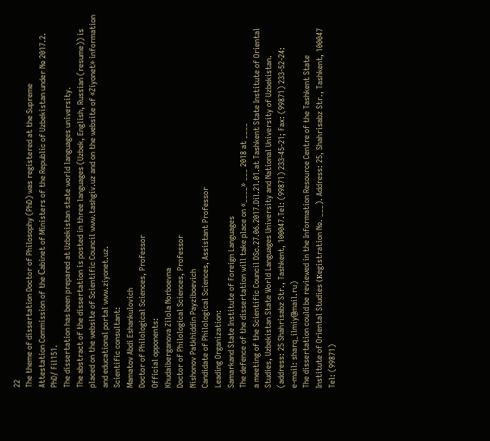22
The theme of dissertation Doctor of Philosophy (PhD) was registered at the Supreme
Attestation Commission of the Сabinet of Ministers of the Republic of Uzbekistan under № 2017.2.
PhD/ Fil151.
The dissertation has been prepared at Uzbekistan state world languages university.
The abstract of the dissertation is posted in three languages (Uzbek, English, Russian (resume)) is
placed on the website of Scientific Council www.tashgiv.uz and on the website of «Ziyonet» information
and educational portal www.ziyonet.uz.
Scientific consultant:
Mamatov Abdi Eshankulovich
Doctor of Philological Sciences, Professor
Official opponents:
Khudaiberganova Zilola Norboevna
Doctor of Philological Sciences, Professor
Nishonov Patkhiddin Payziboevich
Candidate of Philological Sciences, Assistant Professor
Leading Organization:
Samarkand State Institute of Foreign Languages
The defence of the dissertation will take place on «____» ___ 2018 at ____
a meeting of the Scientific Council DSc.27.06.2017.Dil.21.01.at Tashkent State Institute of Oriental
Studies, Uzbekistan State World Languages University and National University of Uzbekistan.
(address: 25 Shahrisabz Str., Tashkent, 100047.Tel: (99871) 233-45-21; Fax: (99871) 233-52-24:
e-mail: sharq_ilmiy@mail.ru)
The dissertation could be reviewed in the Information Resource Centre of the Tashkent State
Institute of Oriental Studies (кegistration №. ___). Address: 25, Shahrisabz Str., Tashkent, 100047
Tel: (99871)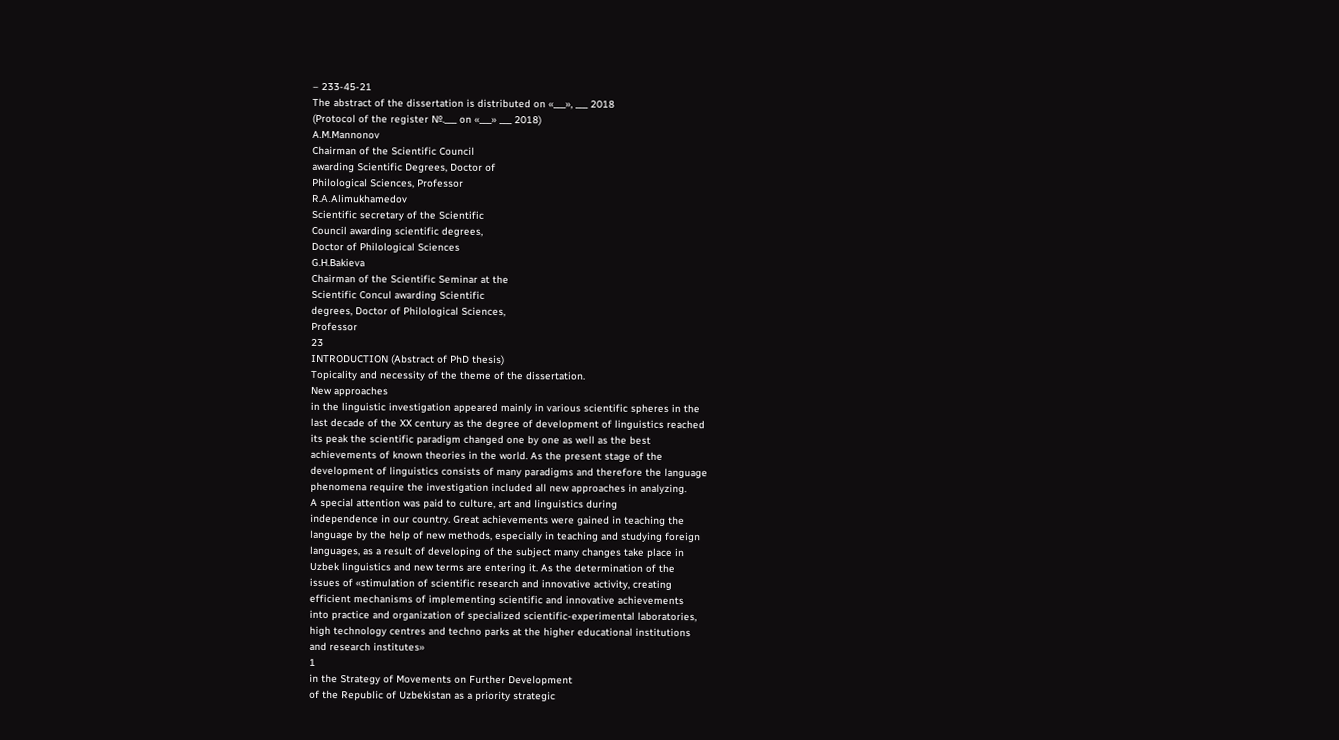– 233-45-21
The abstract of the dissertation is distributed on «___», ___ 2018
(Protocol of the register №.___ on «___» ___ 2018)
A.M.Mannonov
Chairman of the Scientific Council
awarding Scientific Degrees, Doctor of
Philological Sciences, Professor
R.А.Alimukhamedov
Scientific secretary of the Scientific
Council awarding scientific degrees,
Doctor of Philological Sciences
G.H.Bakieva
Chairman of the Scientific Seminar at the
Scientific Concul awarding Scientific
degrees, Doctor of Philological Sciences,
Professor
23
INTRODUCTION (Abstract of PhD thesis)
Topicality and necessity of the theme of the dissertation.
New approaches
in the linguistic investigation appeared mainly in various scientific spheres in the
last decade of the XX century as the degree of development of linguistics reached
its peak the scientific paradigm changed one by one as well as the best
achievements of known theories in the world. As the present stage of the
development of linguistics consists of many paradigms and therefore the language
phenomena require the investigation included all new approaches in analyzing.
A special attention was paid to culture, art and linguistics during
independence in our country. Great achievements were gained in teaching the
language by the help of new methods, especially in teaching and studying foreign
languages, as a result of developing of the subject many changes take place in
Uzbek linguistics and new terms are entering it. As the determination of the
issues of «stimulation of scientific research and innovative activity, creating
efficient mechanisms of implementing scientific and innovative achievements
into practice and organization of specialized scientific-experimental laboratories,
high technology centres and techno parks at the higher educational institutions
and research institutes»
1
in the Strategy of Movements on Further Development
of the Republic of Uzbekistan as a priority strategic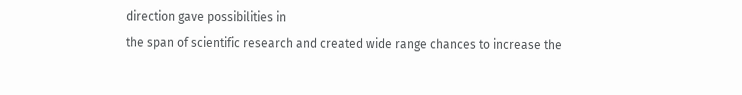direction gave possibilities in
the span of scientific research and created wide range chances to increase the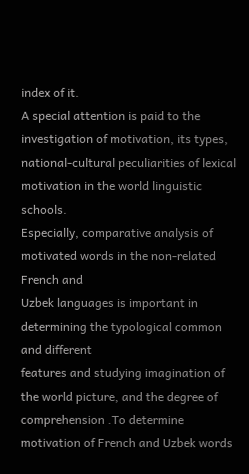index of it.
A special attention is paid to the investigation of motivation, its types,
national-cultural peculiarities of lexical motivation in the world linguistic schools.
Especially, comparative analysis of motivated words in the non-related French and
Uzbek languages is important in determining the typological common and different
features and studying imagination of the world picture, and the degree of
comprehension .To determine motivation of French and Uzbek words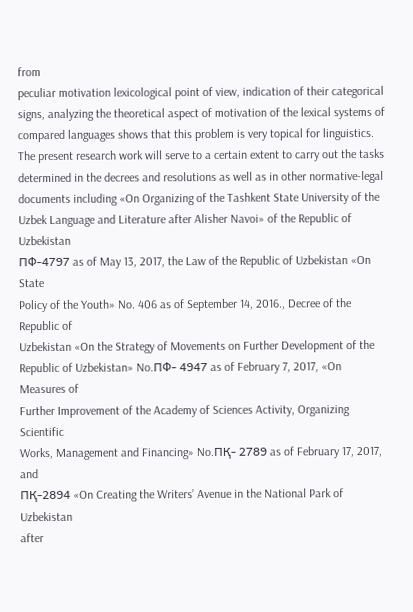from
peculiar motivation lexicological point of view, indication of their categorical
signs, analyzing the theoretical aspect of motivation of the lexical systems of
compared languages shows that this problem is very topical for linguistics.
The present research work will serve to a certain extent to carry out the tasks
determined in the decrees and resolutions as well as in other normative-legal
documents including «On Organizing of the Tashkent State University of the
Uzbek Language and Literature after Alisher Navoi» of the Republic of Uzbekistan
ПФ-4797 as of May 13, 2017, the Law of the Republic of Uzbekistan «On State
Policy of the Youth» No. 406 as of September 14, 2016., Decree of the Republic of
Uzbekistan «On the Strategy of Movements on Further Development of the
Republic of Uzbekistan» No.ПФ- 4947 as of February 7, 2017, «On Measures of
Further Improvement of the Academy of Sciences Activity, Organizing Scientific
Works, Management and Financing» No.ПҚ- 2789 as of February 17, 2017, and
ПҚ-2894 «On Creating the Writers’ Avenue in the National Park of Uzbekistan
after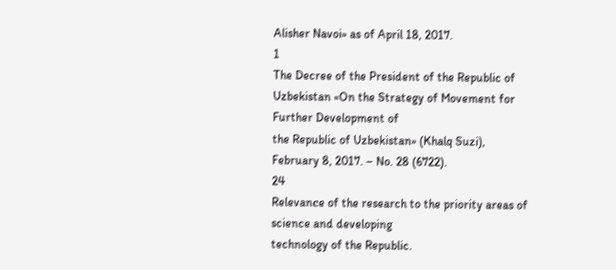Alisher Navoi» as of April 18, 2017.
1
The Decree of the President of the Republic of Uzbekistan «On the Strategy of Movement for Further Development of
the Republic of Uzbekistan» (Khalq Suzi), February 8, 2017. – No. 28 (6722).
24
Relevanсe of the research to the priority areas of science and developing
technology of the Republic.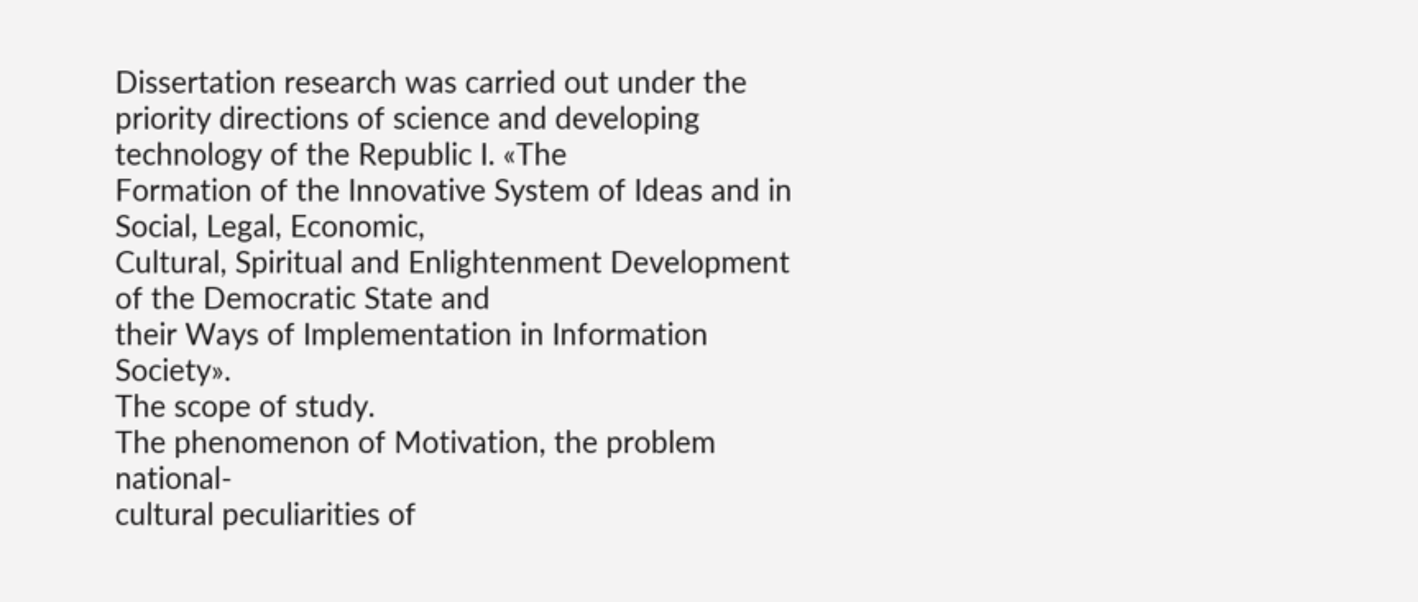Dissertation research was carried out under the
priority directions of science and developing technology of the Republic I. «The
Formation of the Innovative System of Ideas and in Social, Legal, Economic,
Cultural, Spiritual and Enlightenment Development of the Democratic State and
their Ways of Implementation in Information Society».
The scope of study.
The phenomenon of Motivation, the problem national-
cultural peculiarities of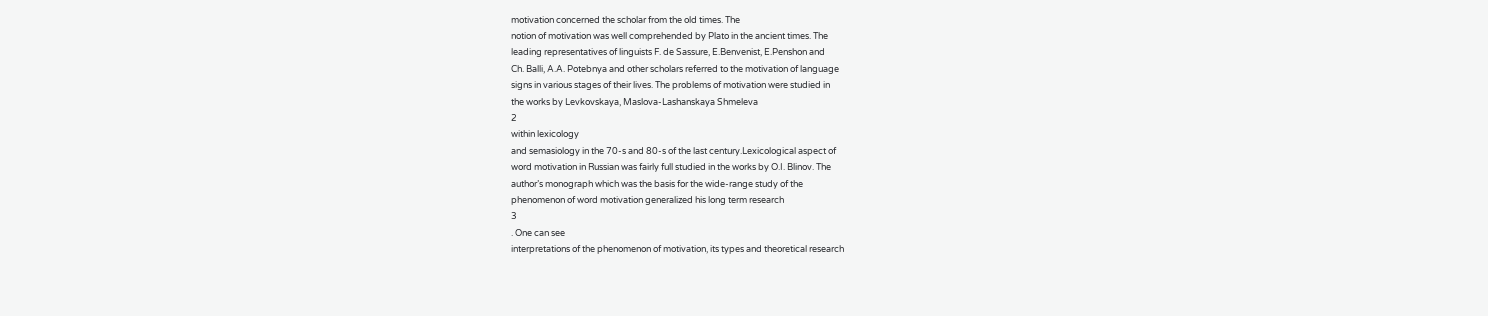motivation concerned the scholar from the old times. The
notion of motivation was well comprehended by Plato in the ancient times. The
leading representatives of linguists F. de Sassure, E.Benvenist, E.Penshon and
Ch. Balli, A.A. Potebnya and other scholars referred to the motivation of language
signs in various stages of their lives. The problems of motivation were studied in
the works by Levkovskaya, Maslova-Lashanskaya Shmeleva
2
within lexicology
and semasiology in the 70-s and 80-s of the last century.Lexicological aspect of
word motivation in Russian was fairly full studied in the works by O.I. Blinov. The
author’s monograph which was the basis for the wide-range study of the
phenomenon of word motivation generalized his long term research
3
. One can see
interpretations of the phenomenon of motivation, its types and theoretical research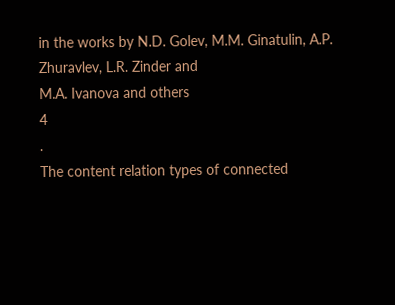in the works by N.D. Golev, M.M. Ginatulin, A.P. Zhuravlev, L.R. Zinder and
M.A. Ivanova and others
4
.
The content relation types of connected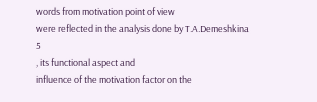words from motivation point of view
were reflected in the analysis done by T.A.Demeshkina
5
, its functional aspect and
influence of the motivation factor on the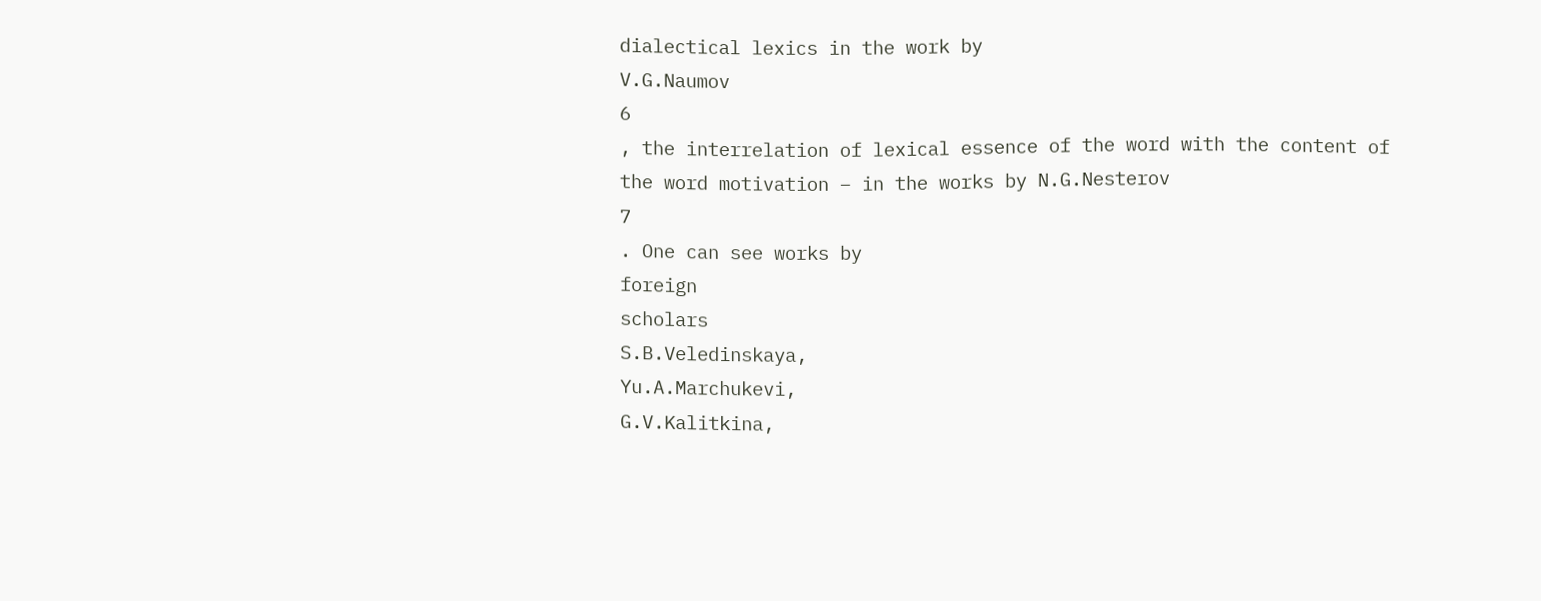dialectical lexics in the work by
V.G.Naumov
6
, the interrelation of lexical essence of the word with the content of
the word motivation – in the works by N.G.Nesterov
7
. One can see works by
foreign
scholars
S.B.Veledinskaya,
Yu.A.Marchukevi,
G.V.Kalitkina,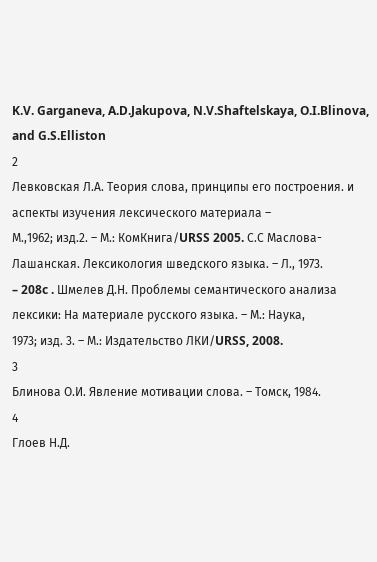K.V. Garganeva, A.D.Jakupova, N.V.Shaftelskaya, O.I.Blinova, and G.S.Elliston
2
Левковская Л.А. Теория слова, принципы его построения. и аспекты изучения лексического материала –
М.,1962; изд.2. – М.: КомКнига/URSS 2005. С.С Маслова-Лашанская. Лексикология шведского языка. – Л., 1973.
– 208c . Шмелев Д.Н. Проблемы семантического анализа лексики: На материале русского языка. – М.: Наука,
1973; изд. 3. – М.: Издательство ЛКИ/URSS, 2008.
3
Блинова О.И. Явление мотивации слова. – Томск, 1984.
4
Глоев Н.Д.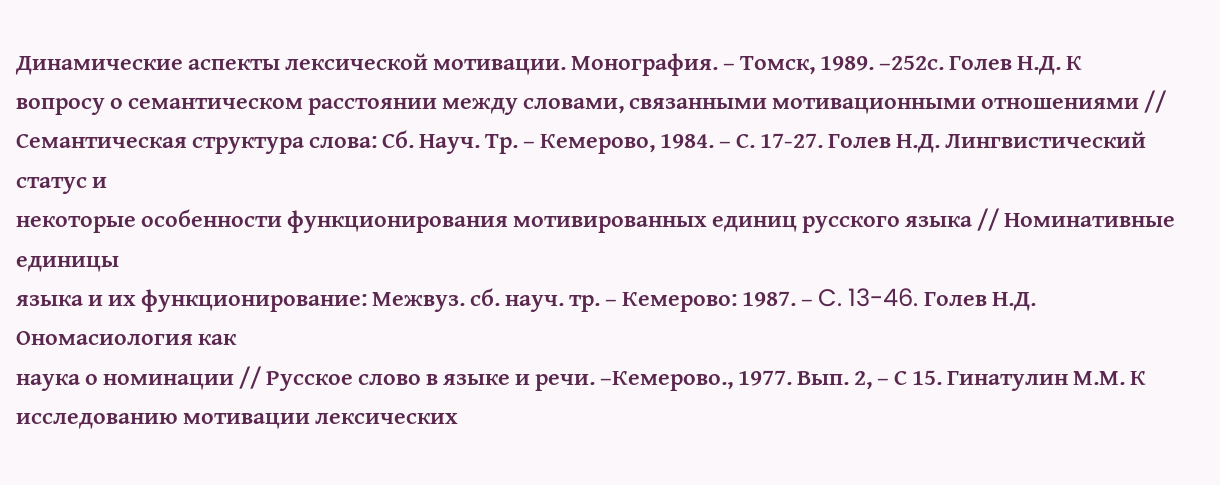Динамические аспекты лексической мотивации. Монография. – Томск, 1989. –252с. Голев Н.Д. К
вопросу о семантическом расстоянии между словами, связанными мотивационными отношениями //
Семантическая структура слова: Сб. Науч. Тр. – Кемерово, 1984. – С. 17-27. Голев Н.Д. Лингвистический статус и
некоторые особенности функционирования мотивированных единиц русского языка // Номинативные единицы
языка и их функционирование: Межвуз. сб. науч. тр. – Кемерово: 1987. – C. 13-46. Голев Н.Д. Ономасиология как
наука о номинации // Русское слово в языке и речи. –Кемерово., 1977. Вып. 2, – С 15. Гинатулин М.М. К
исследованию мотивации лексических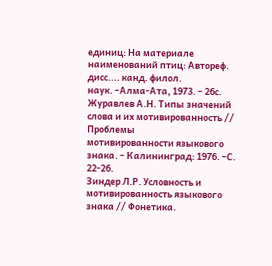единиц: На материале наименований птиц: Автореф. дисс.... канд. филол.
наук. –Алма-Ата, 1973. – 26с. Журавлев А.Н. Типы значений слова и их мотивированность // Проблемы
мотивированности языкового знака. – Калининград: 1976. –С. 22-26.
Зиндер Л.Р. Условность и мотивированность языкового знака // Фонетика.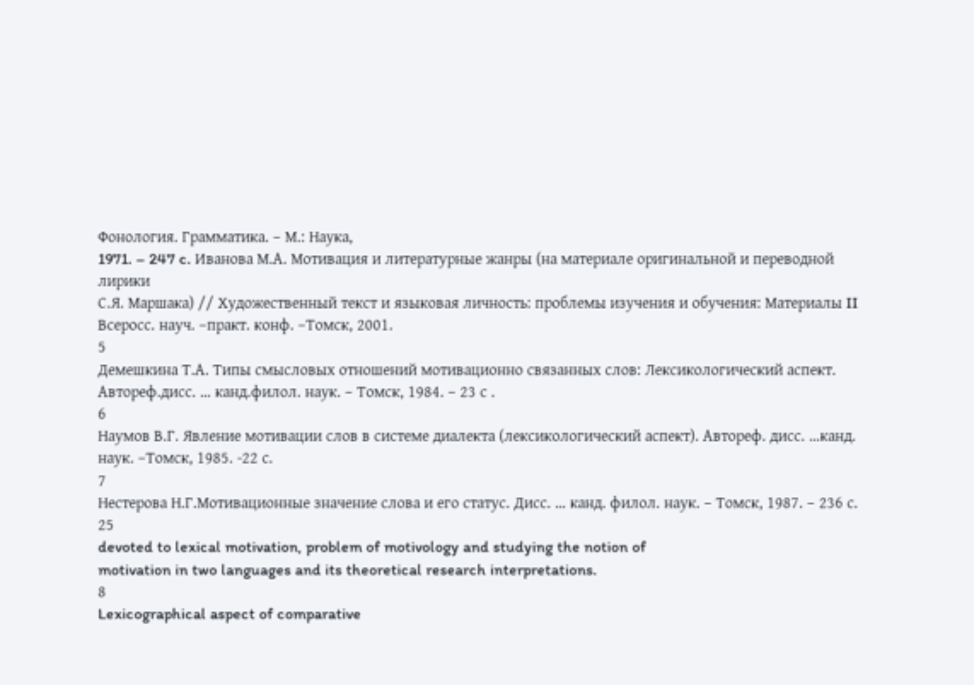Фонология. Грамматика. – М.: Наука,
1971. – 247 c. Иванова М.А. Мотивация и литературные жанры (на материале оригинальной и переводной лирики
С.Я. Маршака) // Художественный текст и языковая личность: проблемы изучения и обучения: Материалы II
Всеросс. науч. –практ. конф. –Томск, 2001.
5
Демешкина Т.А. Типы смысловых отношений мотивационно связанных слов: Лексикологический аспект.
Автореф.дисс. … канд.филол. наук. – Томск, 1984. – 23 с .
6
Наумов В.Г. Явление мотивации слов в системе диалекта (лексикологический аспект). Автореф. дисс. …канд.
наук. –Томск, 1985. -22 с.
7
Нестерова Н.Г.Мотивационные значение слова и его статус. Дисс. … канд. филол. наук. – Томск, 1987. – 236 с.
25
devoted to lexical motivation, problem of motivology and studying the notion of
motivation in two languages and its theoretical research interpretations.
8
Lexicographical aspect of comparative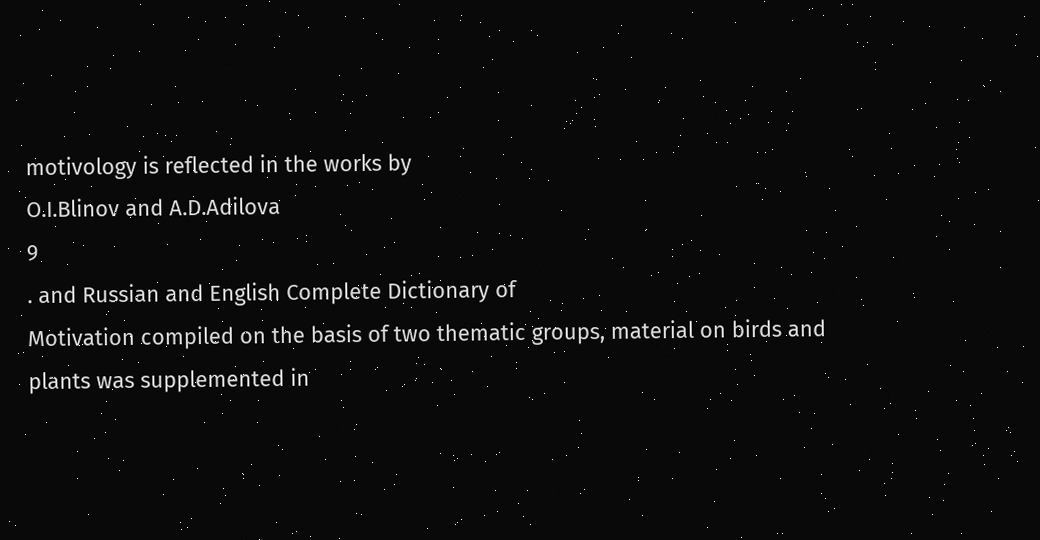motivology is reflected in the works by
O.I.Blinov and A.D.Adilova
9
. and Russian and English Complete Dictionary of
Motivation compiled on the basis of two thematic groups, material on birds and
plants was supplemented in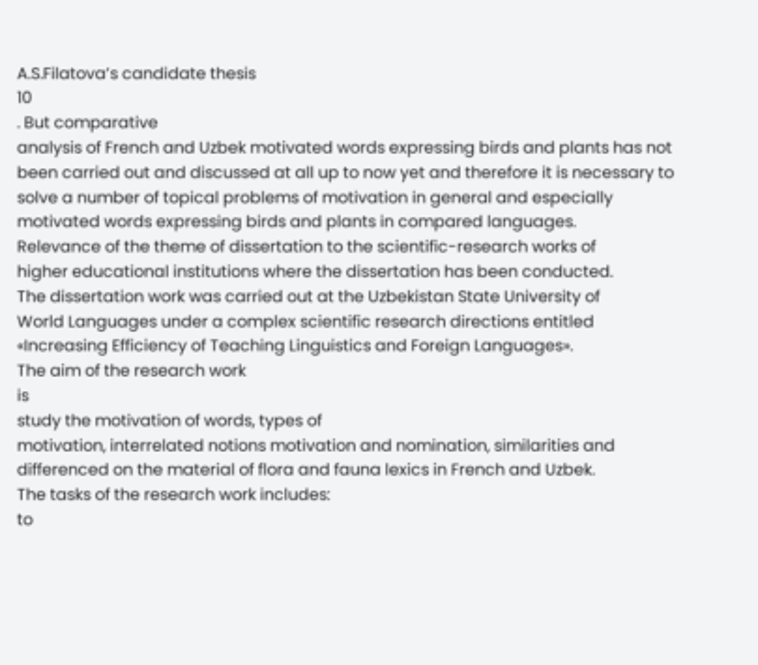A.S.Filatova’s candidate thesis
10
. But comparative
analysis of French and Uzbek motivated words expressing birds and plants has not
been carried out and discussed at all up to now yet and therefore it is necessary to
solve a number of topical problems of motivation in general and especially
motivated words expressing birds and plants in compared languages.
Relevance of the theme of dissertation to the scientific-research works of
higher educational institutions where the dissertation has been conducted.
The dissertation work was carried out at the Uzbekistan State University of
World Languages under a complex scientific research directions entitled
«Increasing Efficiency of Teaching Linguistics and Foreign Languages».
The aim of the research work
is
study the motivation of words, types of
motivation, interrelated notions motivation and nomination, similarities and
differenced on the material of flora and fauna lexics in French and Uzbek.
The tasks of the research work includes:
to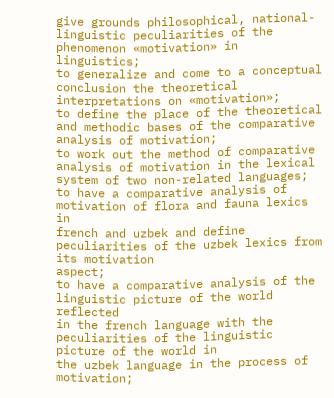give grounds philosophical, national-linguistic peculiarities of the
phenomenon «motivation» in linguistics;
to generalize and come to a conceptual conclusion the theoretical
interpretations on «motivation»;
to define the place of the theoretical and methodic bases of the comparative
analysis of motivation;
to work out the method of comparative analysis of motivation in the lexical
system of two non-related languages;
to have a comparative analysis of motivation of flora and fauna lexics in
french and uzbek and define peculiarities of the uzbek lexics from its motivation
aspect;
to have a comparative analysis of the linguistic picture of the world reflected
in the french language with the peculiarities of the linguistic picture of the world in
the uzbek language in the process of motivation;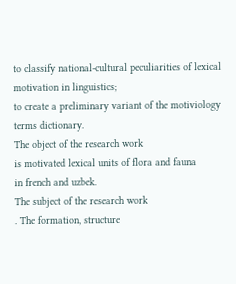to classify national-cultural peculiarities of lexical motivation in linguistics;
to create a preliminary variant of the motiviology terms dictionary.
The object of the research work
is motivated lexical units of flora and fauna
in french and uzbek.
The subject of the research work
. The formation, structure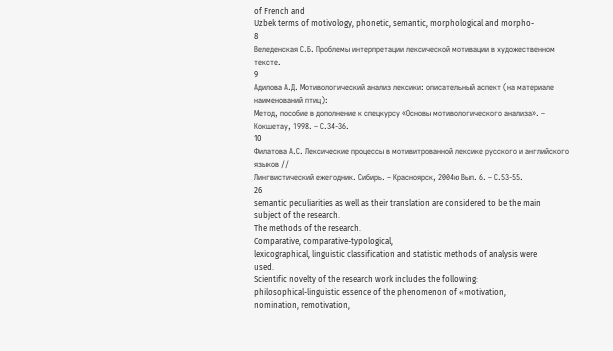of French and
Uzbek terms of motivology, phonetic, semantic, morphological and morpho-
8
Веледенская С.Б. Проблемы интерпретации лексической мотивации в художественном тексте.
9
Адилова А.Д. Мотивологический анализ лексики: описательный аспект (на материале наименований птиц):
Метод, пособие в дополнение к спецкурсу «Основы мотивологического анализа». – Кокшетау, 1998. – С.34-36.
10
Филатова А.С. Лексические процессы в мотивитрованной лексике русского и английского языков //
Лингвистический ежегодник. Сибирь. – Красноярск, 2004ю Вып. 6. – С.53-55.
26
semantic peculiarities as well as their translation are considered to be the main
subject of the research.
The methods of the research.
Comparative, comparative-typological,
lexicographical, linguistic classification and statistic methods of analysis were
used.
Scientific novelty of the research work includes the following:
philosophical-linguistic essence of the phenomenon of «motivation,
nomination, remotivation,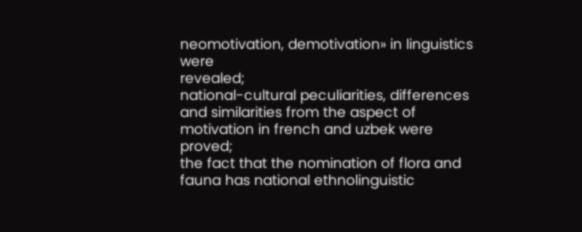neomotivation, demotivation» in linguistics were
revealed;
national-cultural peculiarities, differences and similarities from the aspect of
motivation in french and uzbek were proved;
the fact that the nomination of flora and fauna has national ethnolinguistic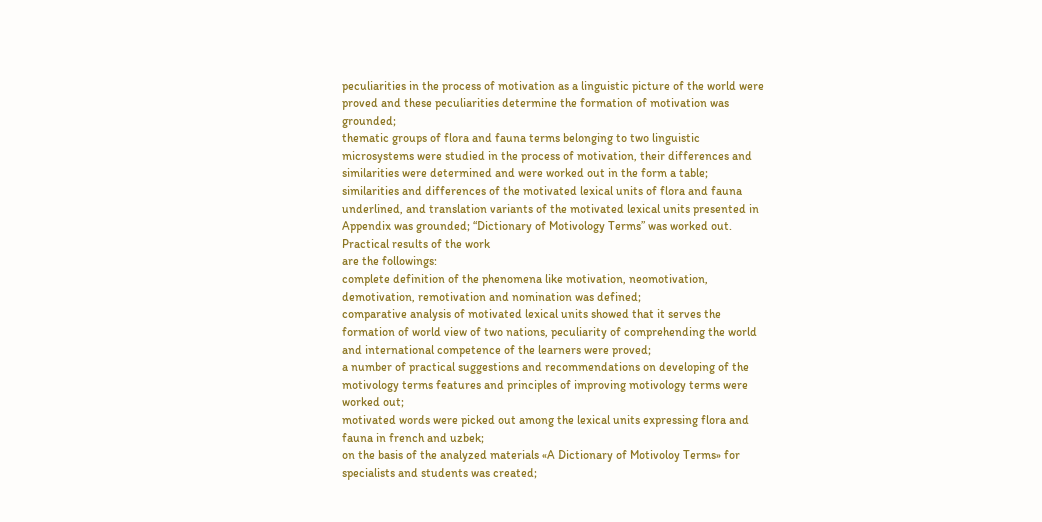peculiarities in the process of motivation as a linguistic picture of the world were
proved and these peculiarities determine the formation of motivation was
grounded;
thematic groups of flora and fauna terms belonging to two linguistic
microsystems were studied in the process of motivation, their differences and
similarities were determined and were worked out in the form a table;
similarities and differences of the motivated lexical units of flora and fauna
underlined, and translation variants of the motivated lexical units presented in
Appendix was grounded; “Dictionary of Motivology Terms” was worked out.
Practical results of the work
are the followings:
complete definition of the phenomena like motivation, neomotivation,
demotivation, remotivation and nomination was defined;
comparative analysis of motivated lexical units showed that it serves the
formation of world view of two nations, peculiarity of comprehending the world
and international competence of the learners were proved;
a number of practical suggestions and recommendations on developing of the
motivology terms features and principles of improving motivology terms were
worked out;
motivated words were picked out among the lexical units expressing flora and
fauna in french and uzbek;
on the basis of the analyzed materials «A Dictionary of Motivoloy Terms» for
specialists and students was created;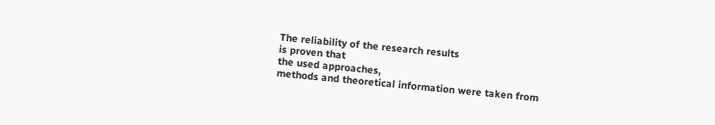The reliability of the research results
is proven that
the used approaches,
methods and theoretical information were taken from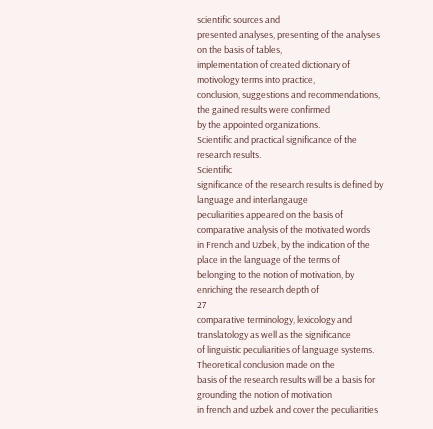scientific sources and
presented analyses, presenting of the analyses on the basis of tables,
implementation of created dictionary of motivology terms into practice,
conclusion, suggestions and recommendations, the gained results were confirmed
by the appointed organizations.
Scientific and practical significance of the research results.
Scientific
significance of the research results is defined by language and interlangauge
peculiarities appeared on the basis of comparative analysis of the motivated words
in French and Uzbek, by the indication of the place in the language of the terms of
belonging to the notion of motivation, by enriching the research depth of
27
comparative terminology, lexicology and translatology as well as the significance
of linguistic peculiarities of language systems. Theoretical conclusion made on the
basis of the research results will be a basis for grounding the notion of motivation
in french and uzbek and cover the peculiarities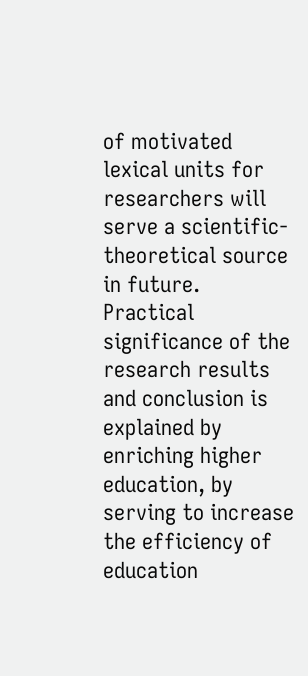of motivated lexical units for
researchers will serve a scientific-theoretical source in future.
Practical significance of the research results and conclusion is explained by
enriching higher education, by serving to increase the efficiency of education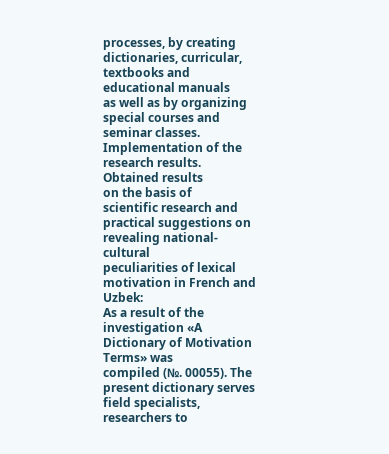processes, by creating dictionaries, curricular, textbooks and educational manuals
as well as by organizing special courses and seminar classes.
Implementation of the research results.
Obtained results
on the basis of
scientific research and practical suggestions on revealing national-cultural
peculiarities of lexical motivation in French and Uzbek:
As a result of the investigation «A Dictionary of Motivation Terms» was
compiled (№. 00055). The present dictionary serves field specialists, researchers to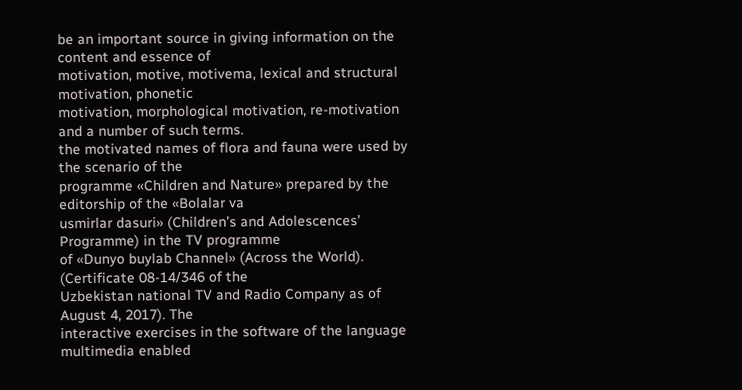be an important source in giving information on the content and essence of
motivation, motive, motivema, lexical and structural motivation, phonetic
motivation, morphological motivation, re-motivation and a number of such terms.
the motivated names of flora and fauna were used by the scenario of the
programme «Children and Nature» prepared by the editorship of the «Bolalar va
usmirlar dasuri» (Children’s and Adolescences’ Programme) in the TV programme
of «Dunyo buylab Channel» (Across the World). (Certificate 08-14/346 of the
Uzbekistan national TV and Radio Company as of August 4, 2017). The
interactive exercises in the software of the language multimedia enabled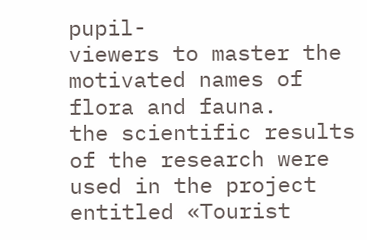pupil-
viewers to master the motivated names of flora and fauna.
the scientific results of the research were used in the project entitled «Tourist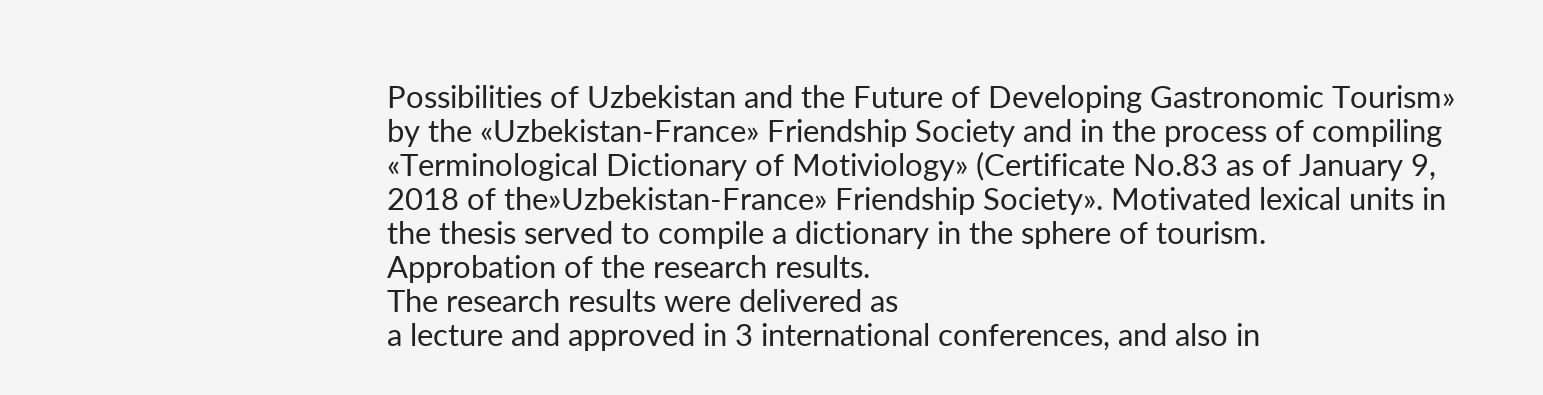Possibilities of Uzbekistan and the Future of Developing Gastronomic Tourism»
by the «Uzbekistan-France» Friendship Society and in the process of compiling
«Terminological Dictionary of Motiviology» (Certificate No.83 as of January 9,
2018 of the»Uzbekistan-France» Friendship Society». Motivated lexical units in
the thesis served to compile a dictionary in the sphere of tourism.
Approbation of the research results.
The research results were delivered as
a lecture and approved in 3 international conferences, and also in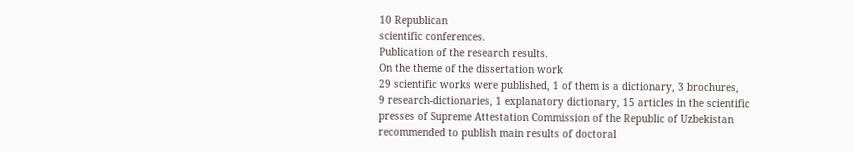10 Republican
scientific conferences.
Publication of the research results.
On the theme of the dissertation work
29 scientific works were published, 1 of them is a dictionary, 3 brochures,
9 research-dictionaries, 1 explanatory dictionary, 15 articles in the scientific
presses of Supreme Attestation Commission of the Republic of Uzbekistan
recommended to publish main results of doctoral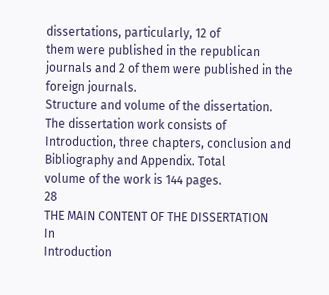dissertations, particularly, 12 of
them were published in the republican journals and 2 of them were published in the
foreign journals.
Structure and volume of the dissertation.
The dissertation work consists of
Introduction, three chapters, conclusion and Bibliography and Appendix. Total
volume of the work is 144 pages.
28
THE MAIN CONTENT OF THE DISSERTATION
In
Introduction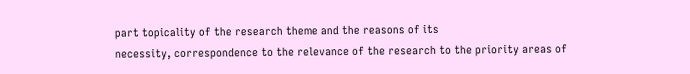part topicality of the research theme and the reasons of its
necessity, correspondence to the relevanсe of the research to the priority areas of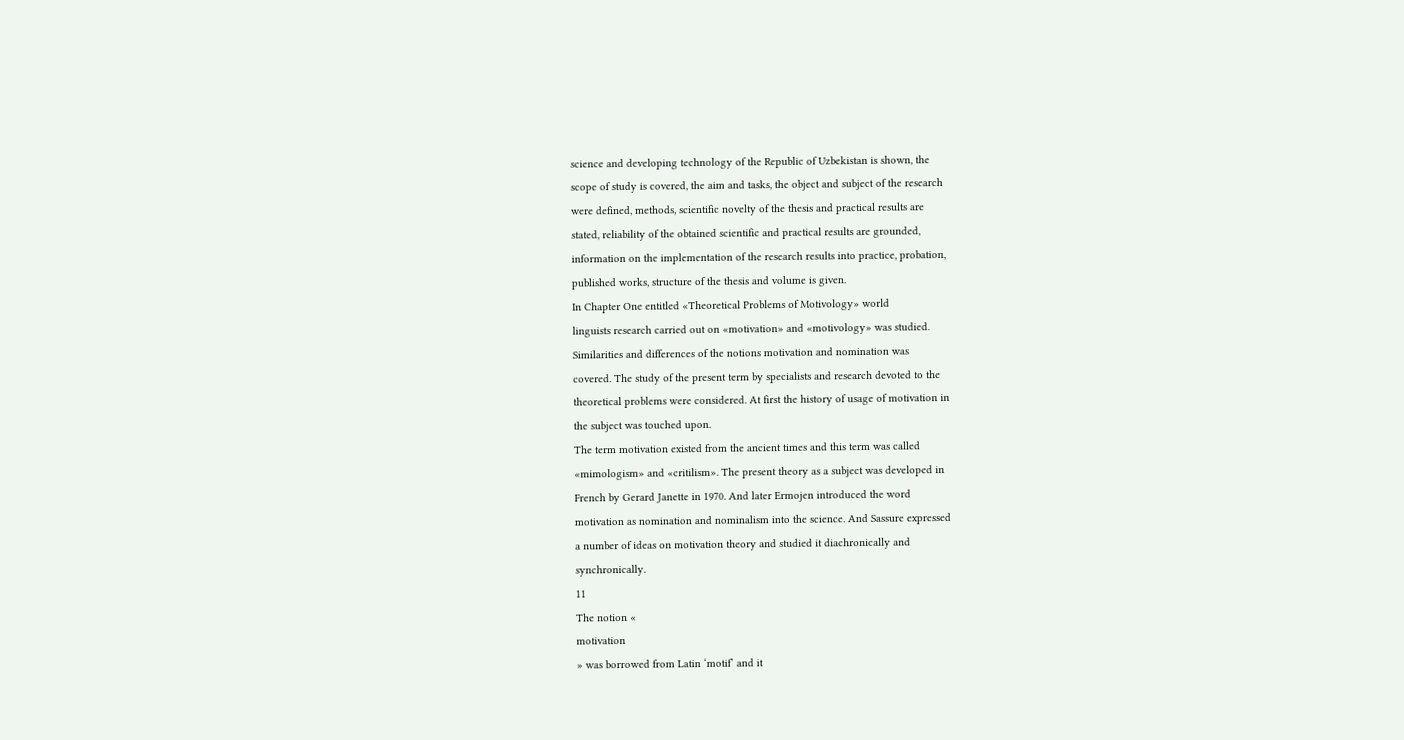science and developing technology of the Republic of Uzbekistan is shown, the
scope of study is covered, the aim and tasks, the object and subject of the research
were defined, methods, scientific novelty of the thesis and practical results are
stated, reliability of the obtained scientific and practical results are grounded,
information on the implementation of the research results into practice, probation,
published works, structure of the thesis and volume is given.
In Chapter One entitled «Theoretical Problems of Motivology» world
linguists research carried out on «motivation» and «motivology» was studied.
Similarities and differences of the notions motivation and nomination was
covered. The study of the present term by specialists and research devoted to the
theoretical problems were considered. At first the history of usage of motivation in
the subject was touched upon.
The term motivation existed from the ancient times and this term was called
«mimologism» and «critilism». The present theory as a subject was developed in
French by Gerard Janette in 1970. And later Ermojen introduced the word
motivation as nomination and nominalism into the science. And Sassure expressed
a number of ideas on motivation theory and studied it diachronically and
synchronically.
11
The notion «
motivation
» was borrowed from Latin ‘motif’ and it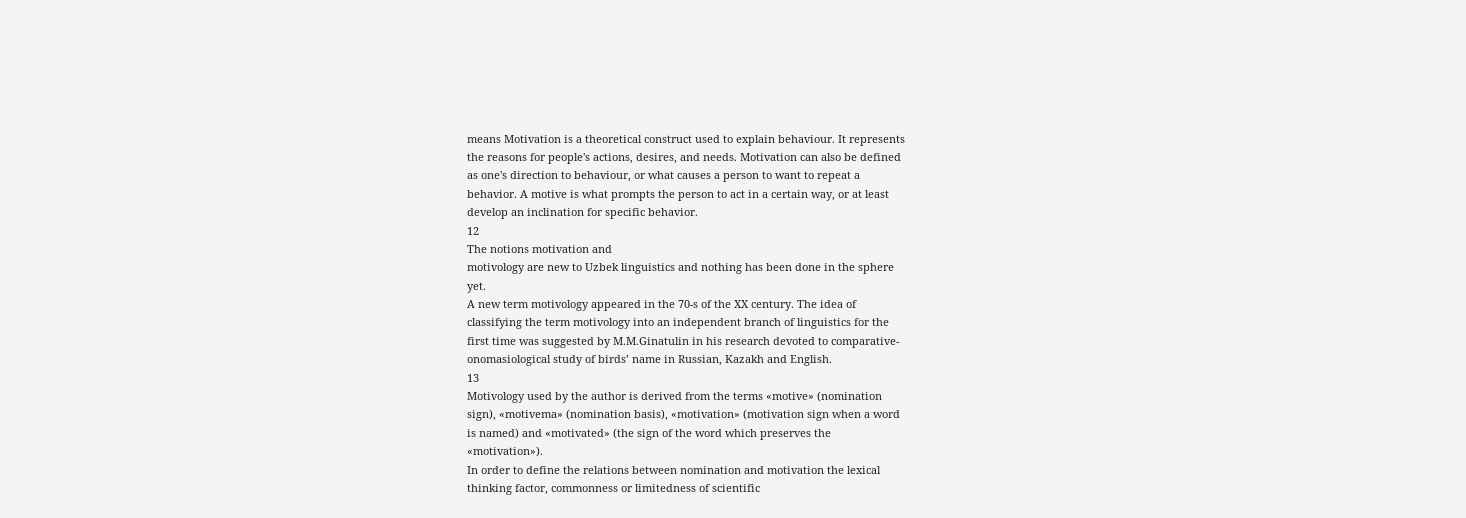means Motivation is a theoretical construct used to explain behaviour. It represents
the reasons for people's actions, desires, and needs. Motivation can also be defined
as one's direction to behaviour, or what causes a person to want to repeat a
behavior. A motive is what prompts the person to act in a certain way, or at least
develop an inclination for specific behavior.
12
The notions motivation and
motivology are new to Uzbek linguistics and nothing has been done in the sphere
yet.
A new term motivology appeared in the 70-s of the XX century. The idea of
classifying the term motivology into an independent branch of linguistics for the
first time was suggested by M.M.Ginatulin in his research devoted to comparative-
onomasiological study of birds’ name in Russian, Kazakh and English.
13
Motivology used by the author is derived from the terms «motive» (nomination
sign), «motivema» (nomination basis), «motivation» (motivation sign when a word
is named) and «motivated» (the sign of the word which preserves the
«motivation»).
In order to define the relations between nomination and motivation the lexical
thinking factor, commonness or limitedness of scientific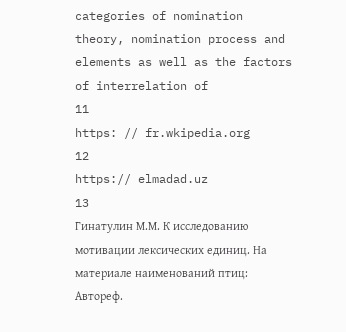categories of nomination
theory, nomination process and elements as well as the factors of interrelation of
11
https: // fr.wkipedia.org
12
https:// elmadad.uz
13
Гинатулин М.М. К исследованию мотивации лексических единиц. На материале наименований птиц: Автореф.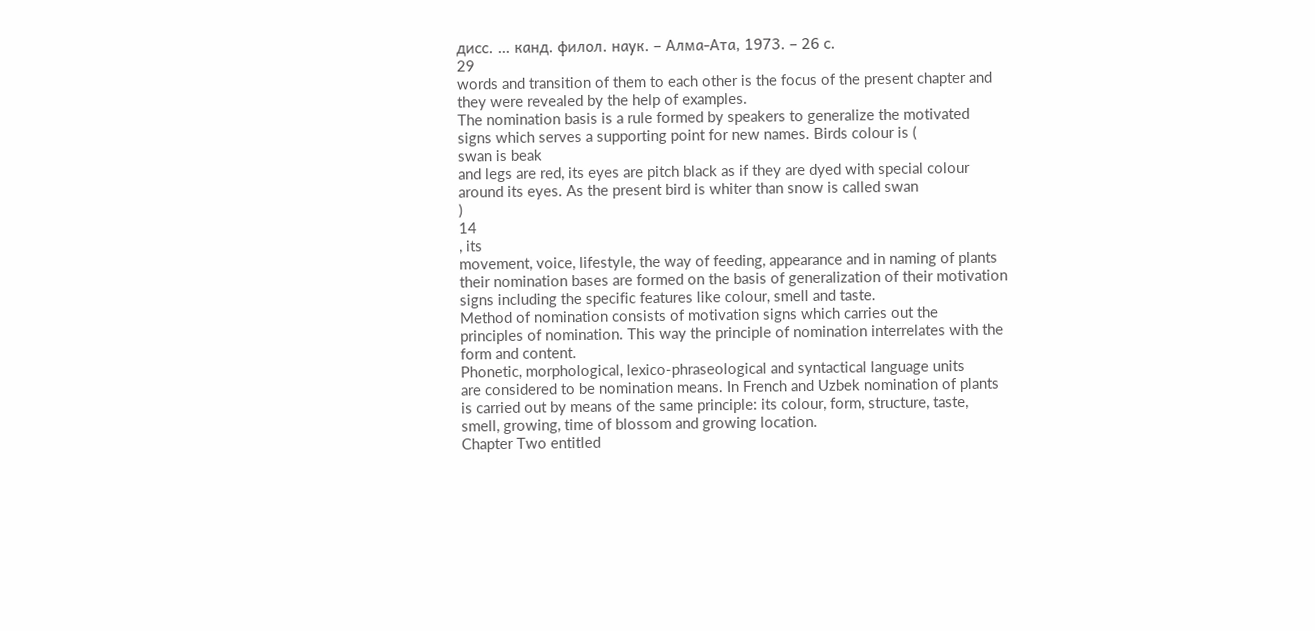дисс. … канд. филол. наук. – Алма-Ата, 1973. – 26 с.
29
words and transition of them to each other is the focus of the present chapter and
they were revealed by the help of examples.
The nomination basis is a rule formed by speakers to generalize the motivated
signs which serves a supporting point for new names. Birds colour is (
swan is beak
and legs are red, its eyes are pitch black as if they are dyed with special colour
around its eyes. As the present bird is whiter than snow is called swan
)
14
, its
movement, voice, lifestyle, the way of feeding, appearance and in naming of plants
their nomination bases are formed on the basis of generalization of their motivation
signs including the specific features like colour, smell and taste.
Method of nomination consists of motivation signs which carries out the
principles of nomination. This way the principle of nomination interrelates with the
form and content.
Phonetic, morphological, lexico-phraseological and syntactical language units
are considered to be nomination means. In French and Uzbek nomination of plants
is carried out by means of the same principle: its colour, form, structure, taste,
smell, growing, time of blossom and growing location.
Chapter Two entitled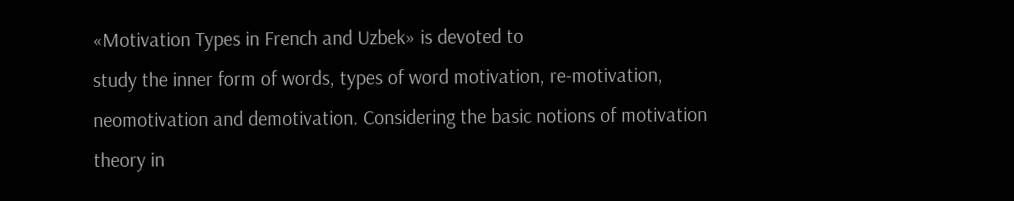«Motivation Types in French and Uzbek» is devoted to
study the inner form of words, types of word motivation, re-motivation,
neomotivation and demotivation. Considering the basic notions of motivation
theory in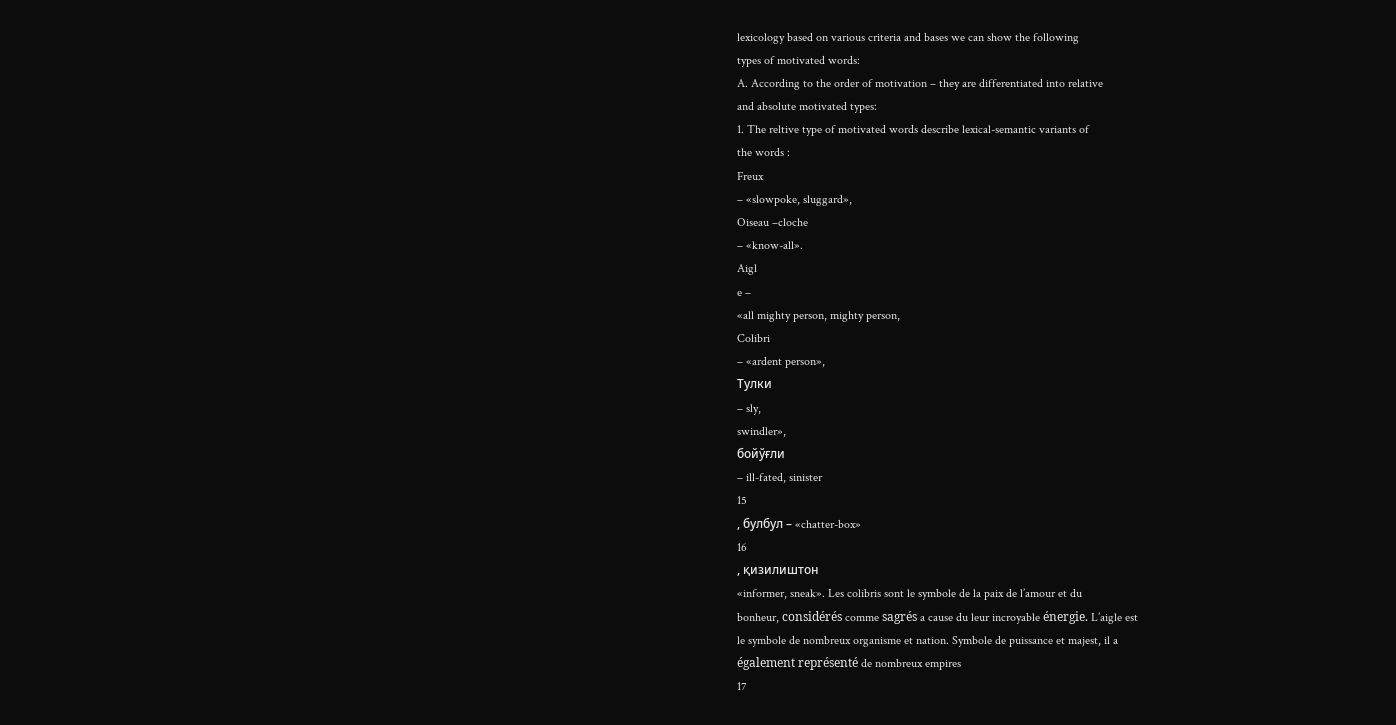lexicology based on various criteria and bases we can show the following
types of motivated words:
A. According to the order of motivation – they are differentiated into relative
and absolute motivated types:
1. The reltive type of motivated words describe lexical-semantic variants of
the words :
Freux
– «slowpoke, sluggard»,
Oiseau –cloche
– «know-all».
Aigl
e –
«all mighty person, mighty person,
Colibri
– «ardent person»,
Тулки
– sly,
swindler»,
бойўғли
– ill-fated, sinister
15
, булбул – «chatter-box»
16
, қизилиштон
«informer, sneak». Les colibris sont le symbole de la paix de l’amour et du
bonheur, considérés comme sagrés a cause du leur incroyable énergie. L’aigle est
le symbole de nombreux organisme et nation. Symbole de puissance et majest, il a
également représenté de nombreux empires
17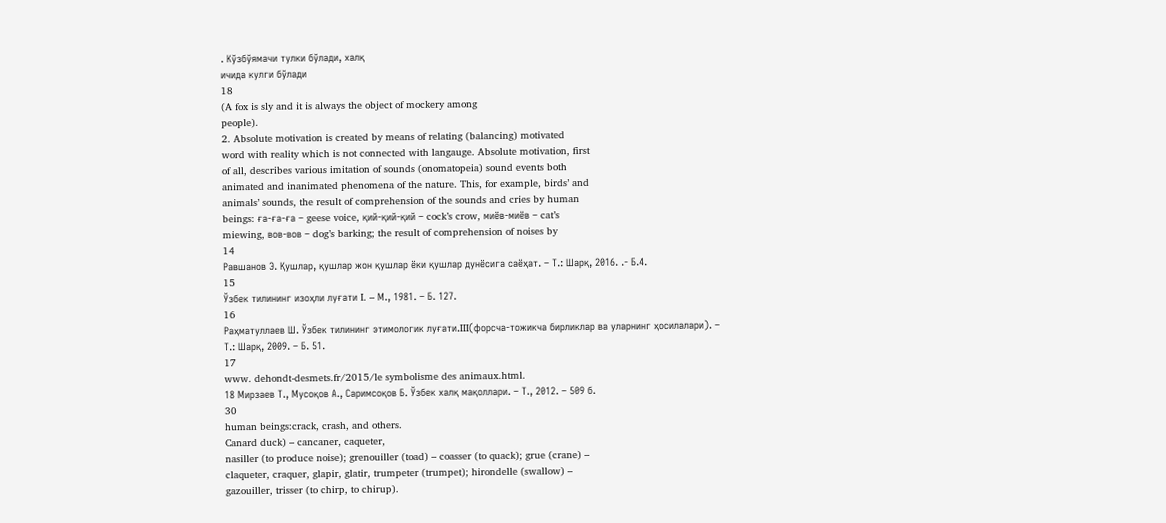. Кўзбўямачи тулки бўлади, халқ
ичида кулги бўлади
18
(A fox is sly and it is always the object of mockery among
people).
2. Absolute motivation is created by means of relating (balancing) motivated
word with reality which is not connected with langauge. Absolute motivation, first
of all, describes various imitation of sounds (onomatopeia) sound events both
animated and inanimated phenomena of the nature. This, for example, birds’ and
animals’ sounds, the result of comprehension of the sounds and cries by human
beings: ға-ға-ға – geese voice, қий-қий-қий – cock’s crow, миёв-миёв – cat’s
miewing, вов-вов – dog’s barking; the result of comprehension of noises by
14
Равшанов Э. Қушлар, қушлар жон қушлар ёки қушлар дунёсига саёҳат. – Т.: Шарқ, 2016. .- Б.4.
15
Ўзбек тилининг изоҳли луғати I. – М., 1981. – Б. 127.
16
Раҳматуллаев Ш. Ўзбек тилининг этимологик луғати.III(форсча-тожикча бирликлар ва уларнинг ҳосилалари). –
Т.: Шарқ, 2009. – Б. 51.
17
www. dehondt-desmets.fr/2015/le symbolisme des animaux.html.
18 Мирзаев Т., Мусоқов А., Саримсоқов Б. Ўзбек халқ мақоллари. – Т., 2012. – 509 б.
30
human beings:crack, crash, and others.
Canard duck) – cancaner, caqueter,
nasiller (to produce noise); grenouiller (toad) – coasser (to quack); grue (crane) –
claqueter, craquer, glapir, glatir, trumpeter (trumpet); hirondelle (swallow) –
gazouiller, trisser (to chirp, to chirup).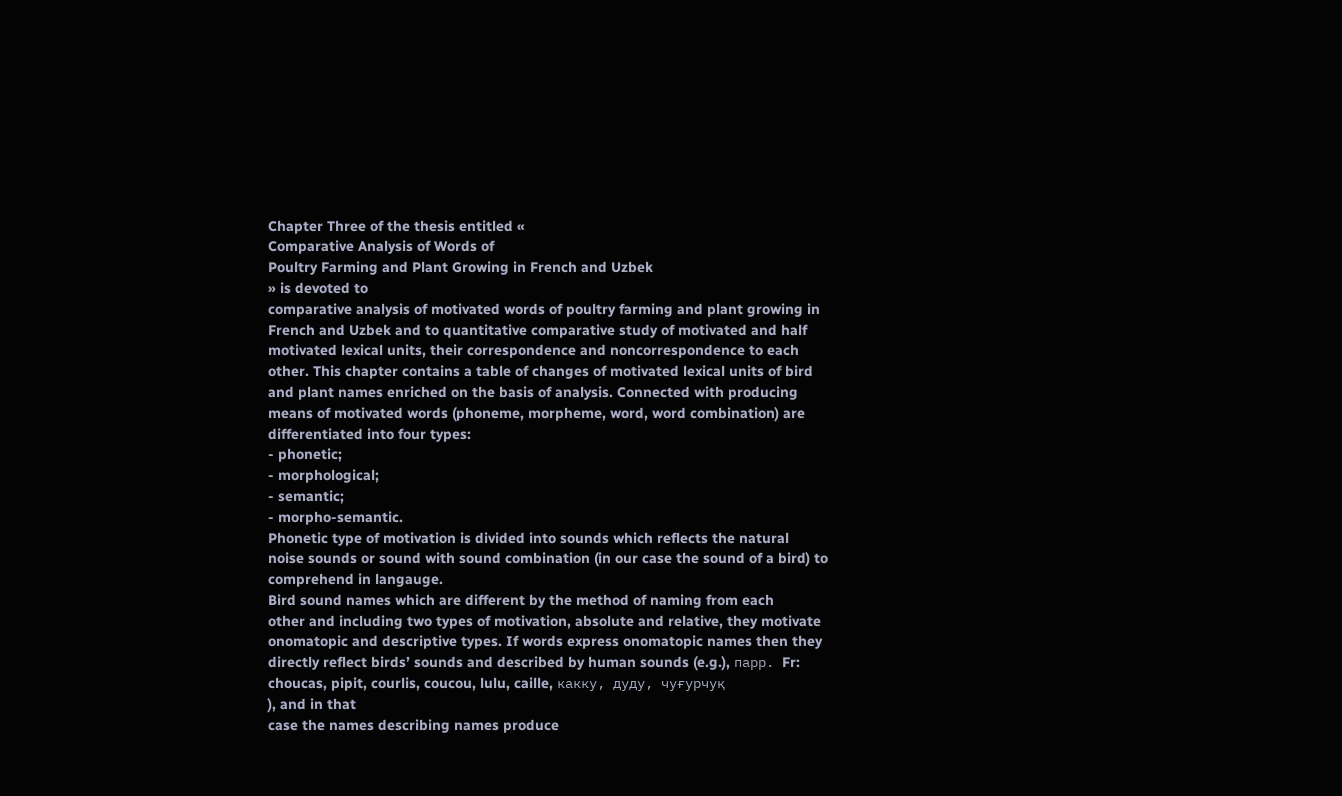Chapter Three of the thesis entitled «
Comparative Analysis of Words of
Poultry Farming and Plant Growing in French and Uzbek
» is devoted to
comparative analysis of motivated words of poultry farming and plant growing in
French and Uzbek and to quantitative comparative study of motivated and half
motivated lexical units, their correspondence and noncorrespondence to each
other. This chapter contains a table of changes of motivated lexical units of bird
and plant names enriched on the basis of analysis. Connected with producing
means of motivated words (phoneme, morpheme, word, word combination) are
differentiated into four types:
- phonetic;
- morphological;
- semantic;
- morpho-semantic.
Phonetic type of motivation is divided into sounds which reflects the natural
noise sounds or sound with sound combination (in our case the sound of a bird) to
comprehend in langauge.
Bird sound names which are different by the method of naming from each
other and including two types of motivation, absolute and relative, they motivate
onomatopic and descriptive types. If words express onomatopic names then they
directly reflect birds’ sounds and described by human sounds (e.g.), парр. Fr:
choucas, pipit, courlis, coucou, lulu, caille, какку, дуду, чуғурчуқ
), and in that
case the names describing names produce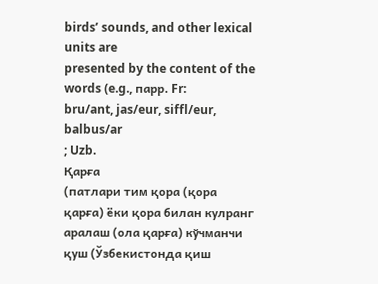birds’ sounds, and other lexical units are
presented by the content of the words (e.g., парр. Fr:
bru/ant, jas/eur, siffl/eur,
balbus/ar
; Uzb.
Қарға
(патлари тим қора (қора қарға) ёки қора билан кулранг
аралаш (ола қарға) кўчманчи қуш (Ўзбекистонда қиш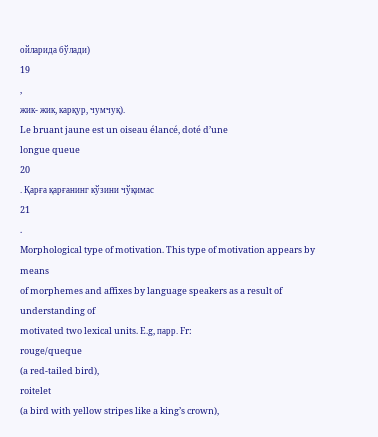ойларида бўлади)
19
,
жик- жик, карқур, чумчуқ).
Le bruant jaune est un oiseau élancé, doté d’une
longue queue
20
. Қарға қарғанинг кўзини чўқимас
21
.
Morphological type of motivation. This type of motivation appears by means
of morphemes and affixes by language speakers as a result of understanding of
motivated two lexical units. E.g, парр. Fr:
rouge/queque
(a red-tailed bird),
roitelet
(a bird with yellow stripes like a king’s crown),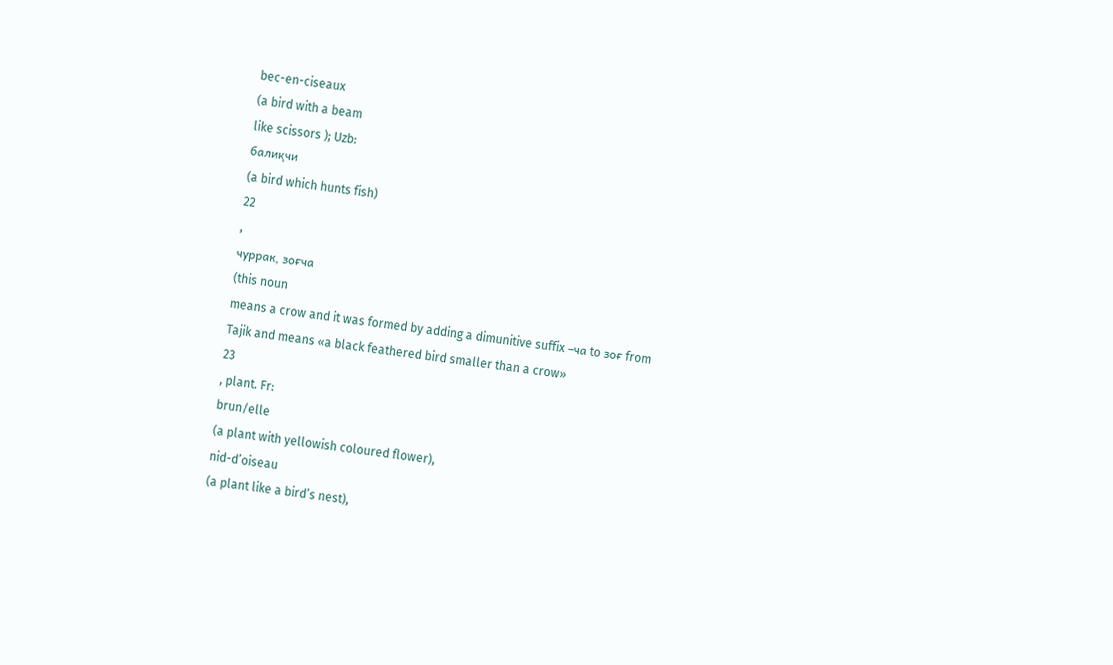bec-en-ciseaux
(a bird with a beam
like scissors ); Uzb:
балиқчи
(a bird which hunts fish)
22
,
чуррак, зоғча
(this noun
means a crow and it was formed by adding a dimunitive suffix –ча to зоғ from
Tajik and means «a black feathered bird smaller than a crow»
23
, plant. Fr:
brun/elle
(a plant with yellowish coloured flower),
nid-d’oiseau
(a plant like a bird’s nest),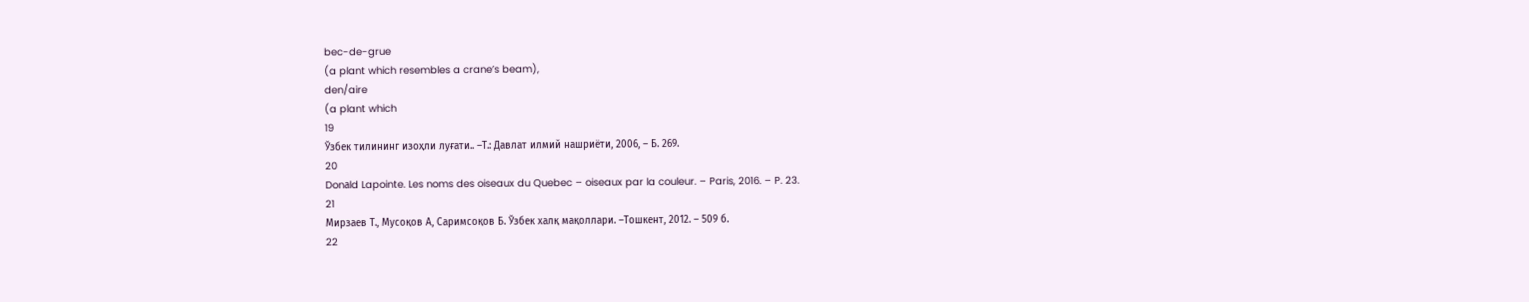bec-de-grue
(a plant which resembles a crane’s beam),
den/aire
(a plant which
19
Ўзбек тилининг изоҳли луғати.. –Т.: Давлат илмий нашриёти, 2006, – Б. 269.
20
Donаld Lapointe. Les noms des oiseaux du Quebec – oiseaux par la couleur. – Paris, 2016. – P. 23.
21
Мирзаев Т., Мусоқов А, Саримсоқов Б. Ўзбек халқ мақоллари. –Тошкент, 2012. – 509 б.
22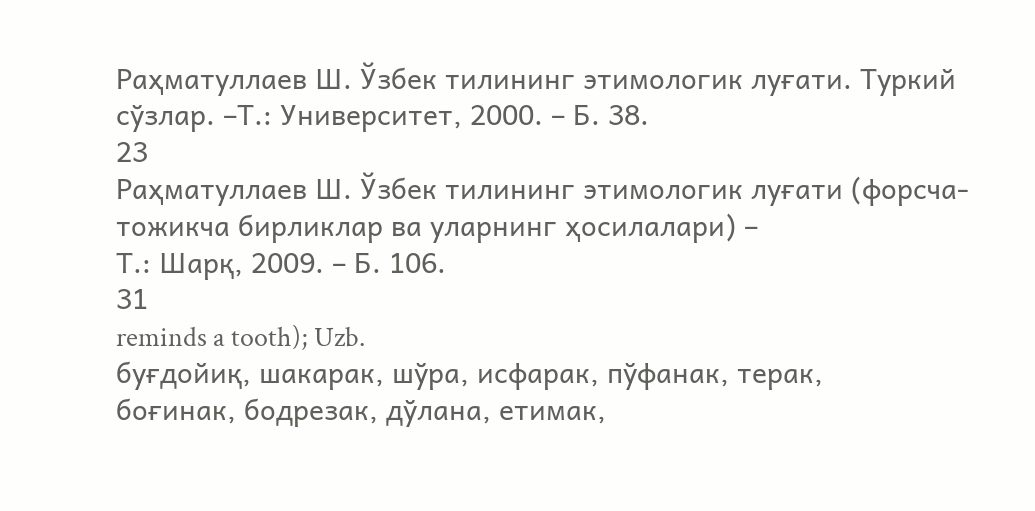Раҳматуллаев Ш. Ўзбек тилининг этимологик луғати. Туркий сўзлар. –Т.: Университет, 2000. – Б. 38.
23
Раҳматуллаев Ш. Ўзбек тилининг этимологик луғати (форсча-тожикча бирликлар ва уларнинг ҳосилалари) –
Т.: Шарқ, 2009. – Б. 106.
31
reminds a tooth); Uzb.
буғдойиқ, шакарак, шўра, исфарак, пўфанак, терак,
боғинак, бодрезак, дўлана, етимак,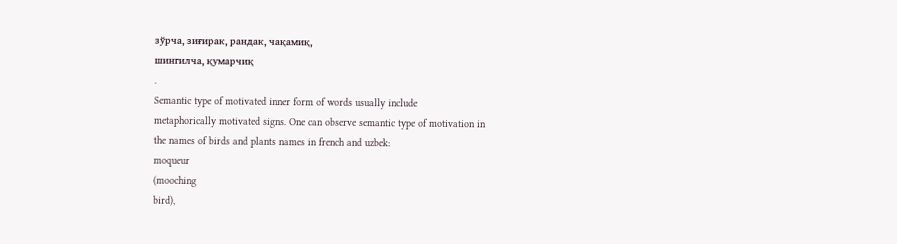зўрча, зиғирак, рандак, чақамиқ,
шингилча, қумарчиқ
.
Semantic type of motivated inner form of words usually include
metaphorically motivated signs. One can observe semantic type of motivation in
the names of birds and plants names in french and uzbek:
moqueur
(mooching
bird),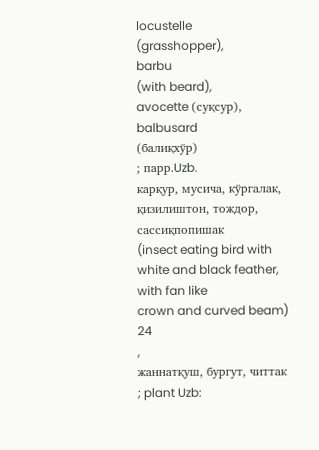locustelle
(grasshopper),
barbu
(with beard),
avocette (суқсур), balbusard
(балиқхўр)
; парр.Uzb.
карқур, мусича, кўргалак, қизилиштон, тождор,
сассиқпопишак
(insect eating bird with white and black feather, with fan like
crown and curved beam)
24
,
жаннатқуш, бургут, читтак
; plant Uzb: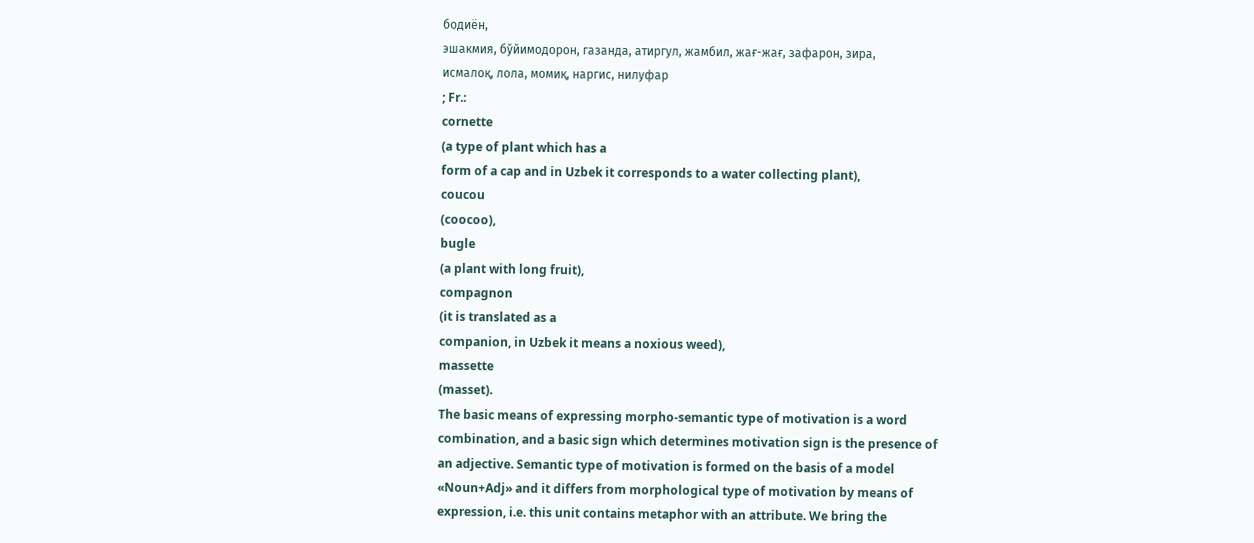бодиён,
эшакмия, бўйимодорон, газанда, атиргул, жамбил, жағ-жағ, зафарон, зира,
исмалоқ, лола, момиқ, наргис, нилуфар
; Fr.:
cornette
(a type of plant which has a
form of a cap and in Uzbek it corresponds to a water collecting plant),
coucou
(coocoo),
bugle
(a plant with long fruit),
compagnon
(it is translated as a
companion, in Uzbek it means a noxious weed),
massette
(masset).
The basic means of expressing morpho-semantic type of motivation is a word
combination, and a basic sign which determines motivation sign is the presence of
an adjective. Semantic type of motivation is formed on the basis of a model
«Noun+Adj» and it differs from morphological type of motivation by means of
expression, i.e. this unit contains metaphor with an attribute. We bring the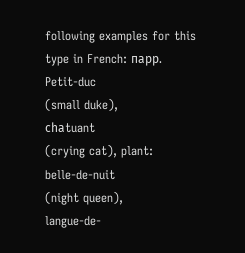following examples for this type in French: парр.
Petit-duc
(small duke),
сhаtuant
(crying cat), plant:
belle-de-nuit
(night queen),
langue-de-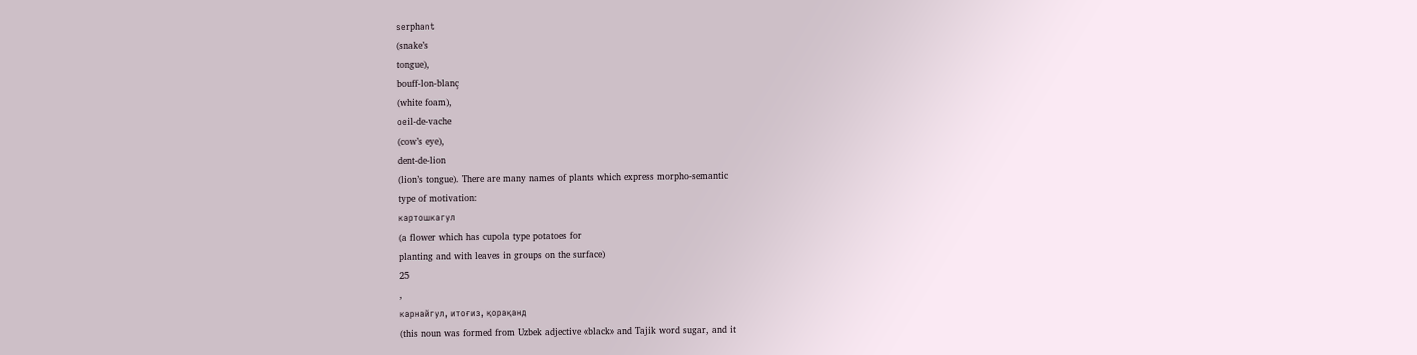sеrphаnt
(snake’s
tongue),
bouff-lon-blanç
(white foam),
оеil-de-vache
(cow’s eye),
dent-de-lion
(lion’s tongue). There are many names of plants which express morpho-semantic
type of motivation:
картошкагул
(a flower which has cupola type potatoes for
planting and with leaves in groups on the surface)
25
,
карнайгул, итоғиз, қорақанд
(this noun was formed from Uzbek adjective «black» and Tajik word sugar, and it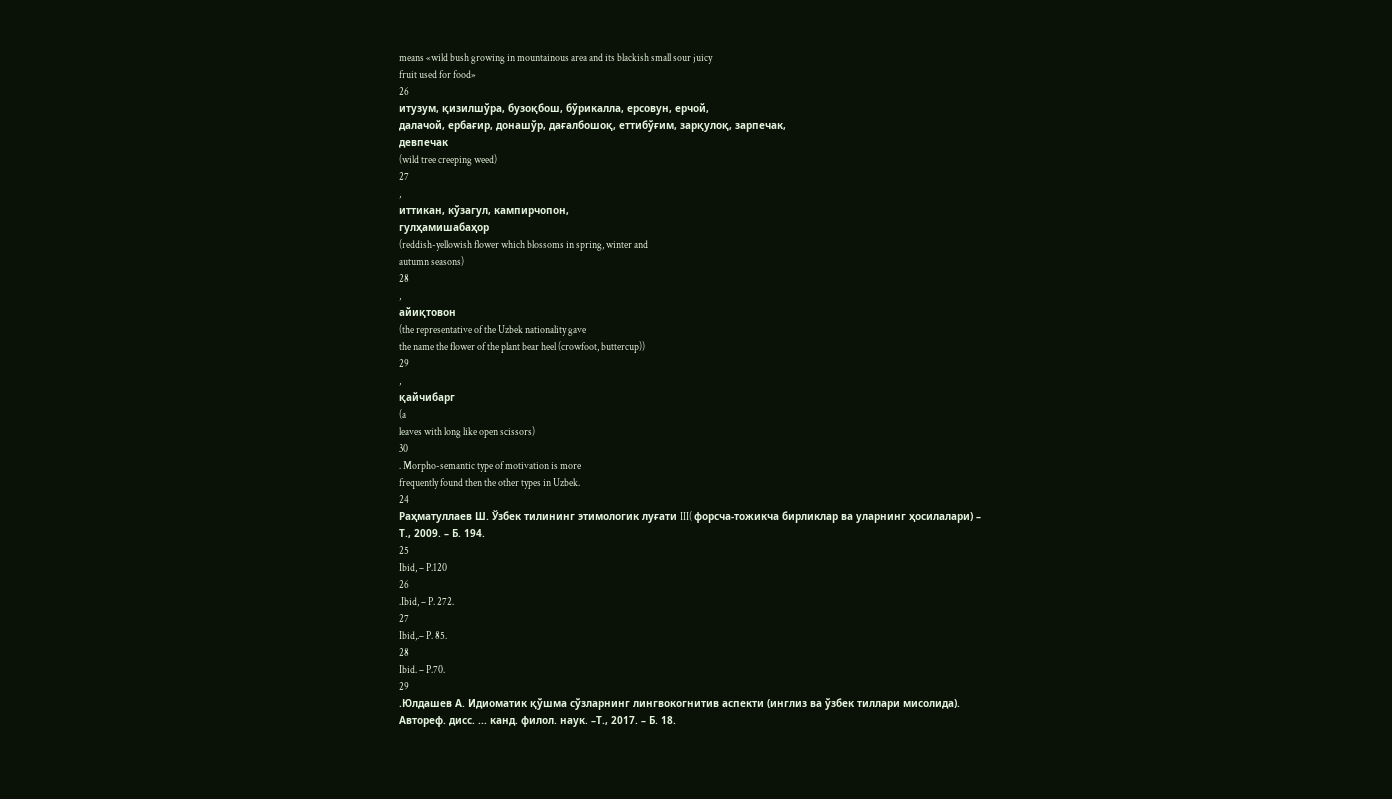means «wild bush growing in mountainous area and its blackish small sour juicy
fruit used for food»
26
итузум, қизилшўра, бузоқбош, бўрикалла, ерсовун, ерчой,
далачой, ербағир, донашўр, дағалбошоқ, еттибўғим, зарқулоқ, зарпечак,
девпечак
(wild tree creeping weed)
27
,
иттикан, кўзагул, кампирчопон,
гулҳамишабаҳор
(reddish-yellowish flower which blossoms in spring, winter and
autumn seasons)
28
,
айиқтовон
(the representative of the Uzbek nationality gave
the name the flower of the plant bear heel (crowfoot, buttercup))
29
,
қайчибарг
(a
leaves with long like open scissors)
30
. Morpho-semantic type of motivation is more
frequently found then the other types in Uzbek.
24
Раҳматуллаев Ш. Ўзбек тилининг этимологик луғати III( форсча-тожикча бирликлар ва уларнинг ҳосилалари) –
Т., 2009. – Б. 194.
25
Ibid, – P.120
26
.Ibid, – P. 272.
27
Ibid,.– P. 85.
28
Ibid. – P.70.
29
.Юлдашев А. Идиоматик қўшма сўзларнинг лингвокогнитив аспекти (инглиз ва ўзбек тиллари мисолида).
Автореф. дисс. ... канд. филол. наук. –Т., 2017. – Б. 18.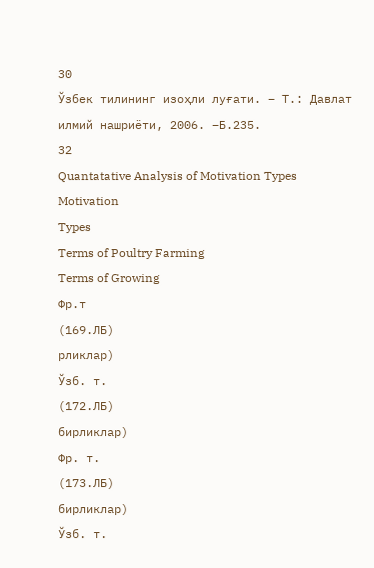30
Ўзбек тилининг изоҳли луғати. – Т.: Давлат илмий нашриёти, 2006. –Б.235.
32
Quantatative Analysis of Motivation Types
Motivation
Types
Terms of Poultry Farming
Terms of Growing
Фр.т
(169.ЛБ)
рликлар)
Ўзб. т.
(172.ЛБ)
бирликлар)
Фр. т.
(173.ЛБ)
бирликлар)
Ўзб. т.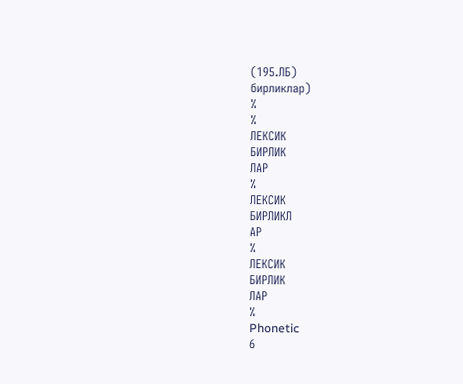(195.ЛБ)
бирликлар)
%
%
ЛЕКСИК
БИРЛИК
ЛАР
%
ЛЕКСИК
БИРЛИКЛ
АР
%
ЛЕКСИК
БИРЛИК
ЛАР
%
Phonetic
6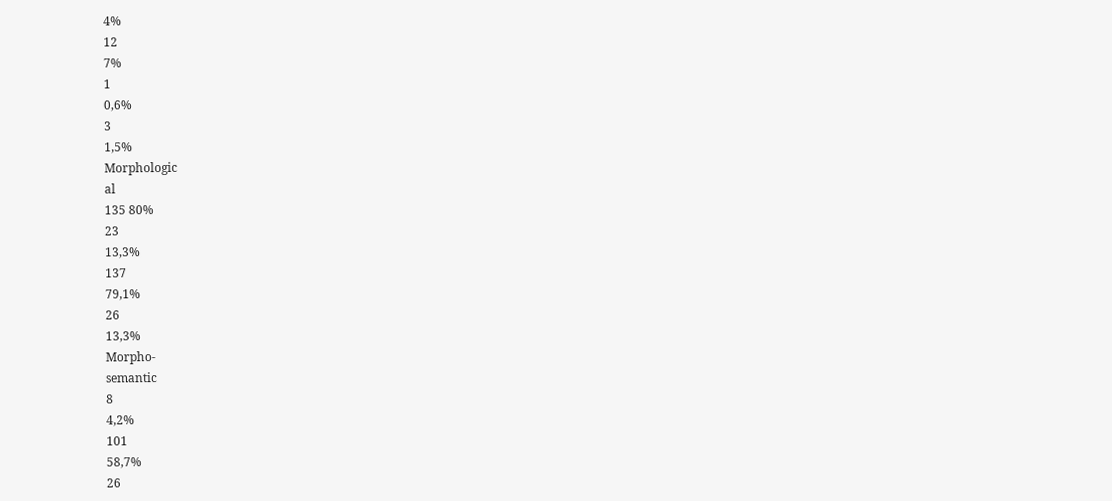4%
12
7%
1
0,6%
3
1,5%
Morphologic
al
135 80%
23
13,3%
137
79,1%
26
13,3%
Morpho-
semantic
8
4,2%
101
58,7%
26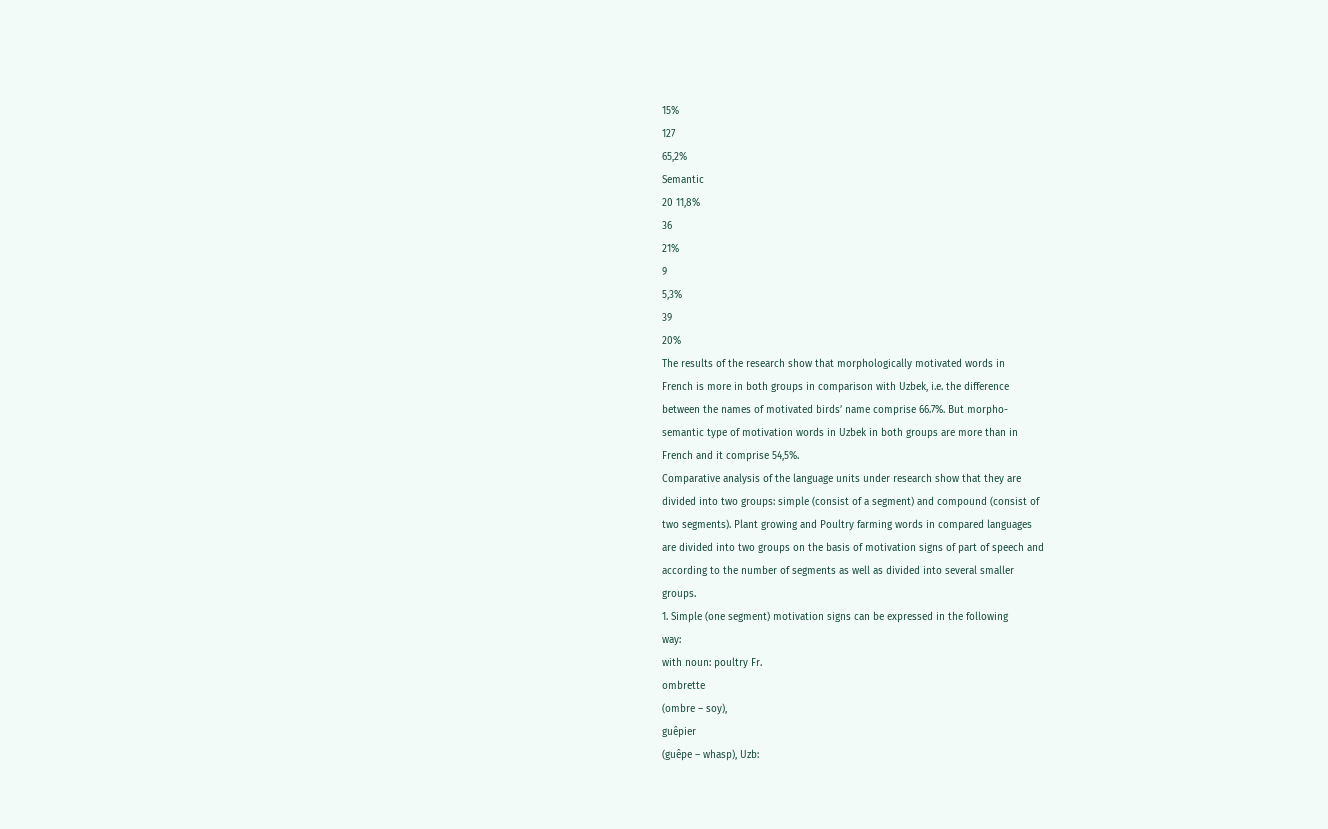15%
127
65,2%
Semantic
20 11,8%
36
21%
9
5,3%
39
20%
The results of the research show that morphologically motivated words in
French is more in both groups in comparison with Uzbek, i.e. the difference
between the names of motivated birds’ name comprise 66.7%. But morpho-
semantic type of motivation words in Uzbek in both groups are more than in
French and it comprise 54,5%.
Comparative analysis of the language units under research show that they are
divided into two groups: simple (consist of a segment) and compound (consist of
two segments). Plant growing and Poultry farming words in compared languages
are divided into two groups on the basis of motivation signs of part of speech and
according to the number of segments as well as divided into several smaller
groups.
1. Simple (one segment) motivation signs can be expressed in the following
way:
with noun: poultry Fr.
ombrette
(ombre – soy),
guêpier
(guêpe – whasp), Uzb: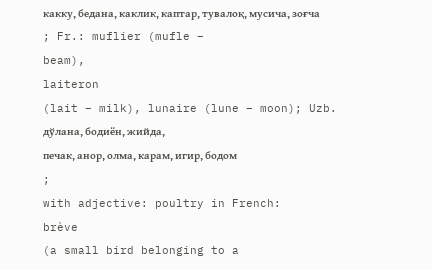какку, бедана, каклик, каптар, тувалоқ, мусича, зоғча
; Fr.: muflier (mufle –
beam),
laiteron
(lait – milk), lunaire (lune – moon); Uzb.
дўлана, бодиён, жийда,
печак, анор, олма, карам, игир, бодом
;
with adjective: poultry in French:
brève
(a small bird belonging to a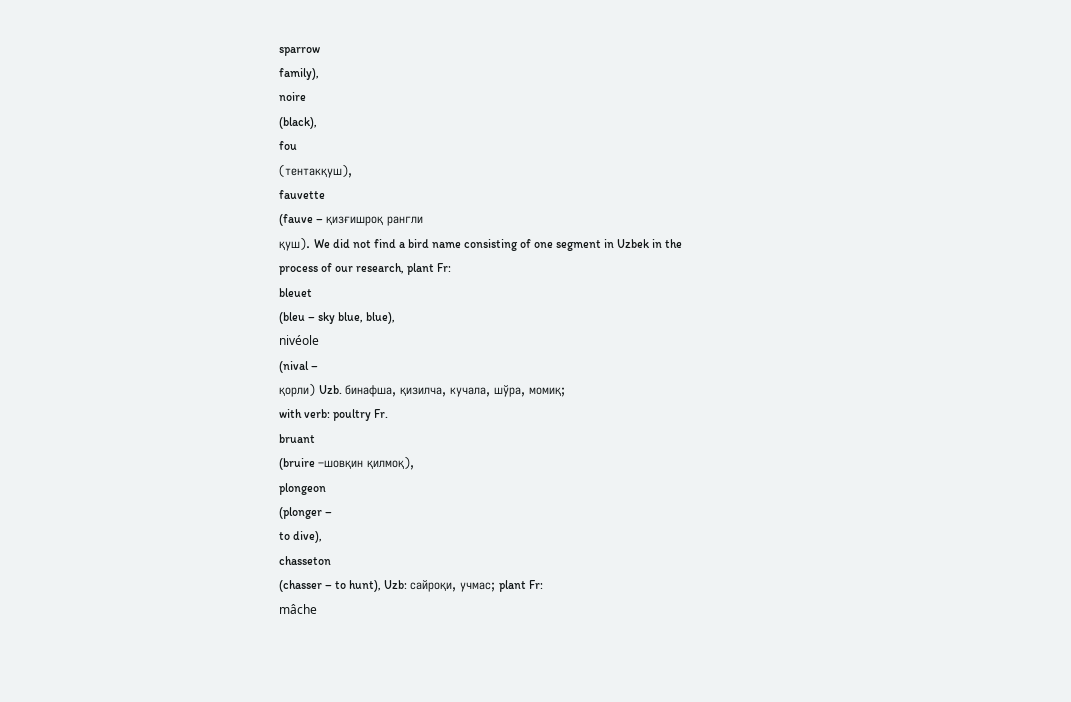sparrow
family),
noire
(black),
fou
(тентакқуш),
fauvette
(fauve – қизғишроқ рангли
қуш). We did not find a bird name consisting of one segment in Uzbek in the
process of our research, plant Fr:
bleuet
(bleu – sky blue, blue),
nivéole
(nival –
қорли) Uzb. бинафша, қизилча, кучала, шўра, момиқ;
with verb: poultry Fr.
bruant
(bruire –шовқин қилмоқ),
plongeon
(plonger –
to dive),
chasseton
(chasser – to hunt), Uzb: сайроқи, учмас; plant Fr:
mâche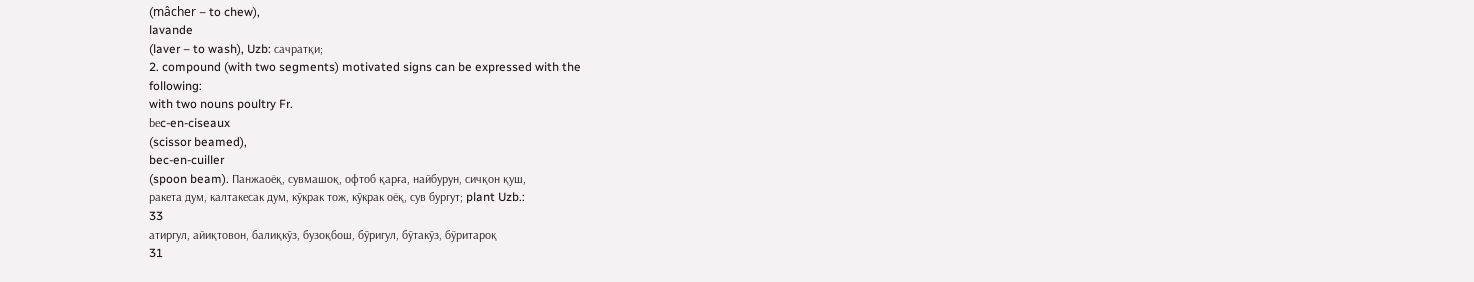(mâcher – to chew),
lavande
(laver – to wash), Uzb: сачратқи;
2. compound (with two segments) motivated signs can be expressed with the
following:
with two nouns poultry Fr.
bеc-en-ciseaux
(scissor beamed),
bec-en-cuiller
(spoon beam). Панжаоёқ, сувмашоқ, офтоб қарға, найбурун, сичқон қуш,
ракета дум, калтакесак дум, кўкрак тож, кўкрак оёқ, сув бургут; plant Uzb.:
33
атиргул, айиқтовон, балиқкўз, бузоқбош, бўригул, бўтакўз, бўритароқ
31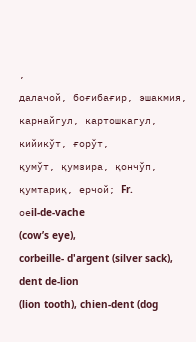,
далачой, боғибағир, эшакмия, карнайгул, картошкагул, кийикўт, ғорўт,
қумўт, қумзира, қончўп, қумтариқ, ерчой; Fr.
oеil-de-vache
(cow’s eye),
corbeille- d'argent (silver sack),
dent de-lion
(lion tooth), chien-dent (dog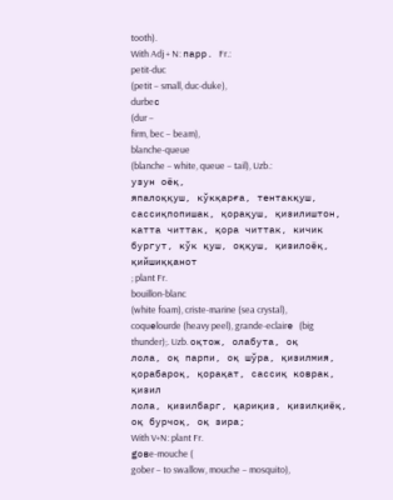tooth).
With Adj + N: парр. Fr.:
petit-duc
(petit – small, duc-duke),
durbeс
(dur –
firm, bec – beam),
blanche-queue
(blanche – white, queue – tail), Uzb.:
узун оёқ,
япалоққуш, кўкқарға, тентакқуш, сассиқпопишак, қорақуш, қизилиштон,
катта читтак, қора читтак, кичик бургут, кўк қуш, оққуш, қизилоёқ,
қийшиққанот
; plant Fr.
bouillon-blanc
(white foam), criste-marine (sea crystal),
coquеlourde (heavy peel), grande-eclairе (big thunder);. Uzb. оқтож, олабута, оқ
лола, оқ парпи, оқ шўра, қизилмия, қорабароқ, қорақат, сассиқ коврак, қизил
лола, қизилбарг, қариқиз, қизилқиёқ, оқ бурчоқ, оқ зира;
With V+N: plant Fr.
goвe-mouche (
gober – to swallow, mouche – mosquito),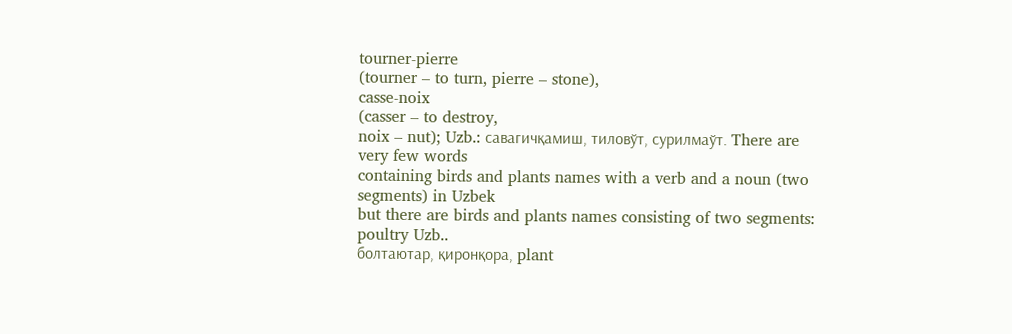tourner-pierre
(tourner – to turn, pierre – stone),
casse-noix
(casser – to destroy,
noix – nut); Uzb.: савагичқамиш, тиловўт, сурилмаўт. There are very few words
containing birds and plants names with a verb and a noun (two segments) in Uzbek
but there are birds and plants names consisting of two segments: poultry Uzb..
болтаютар, қиронқора, plant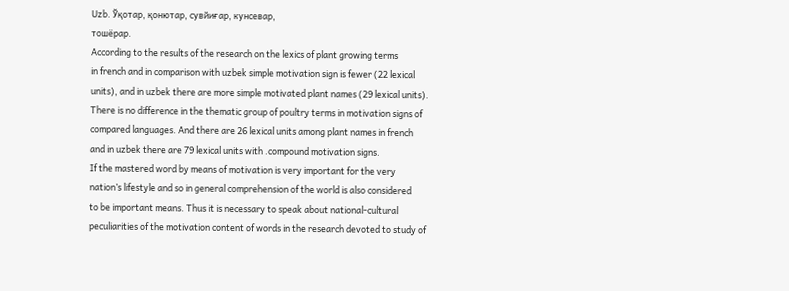Uzb. Ўқотар, қонютар, сувйиғар, кунсевар,
тошёрар.
According to the results of the research on the lexics of plant growing terms
in french and in comparison with uzbek simple motivation sign is fewer (22 lexical
units), and in uzbek there are more simple motivated plant names (29 lexical units).
There is no difference in the thematic group of poultry terms in motivation signs of
compared languages. And there are 26 lexical units among plant names in french
and in uzbek there are 79 lexical units with .compound motivation signs.
If the mastered word by means of motivation is very important for the very
nation’s lifestyle and so in general comprehension of the world is also considered
to be important means. Thus it is necessary to speak about national-cultural
peculiarities of the motivation content of words in the research devoted to study of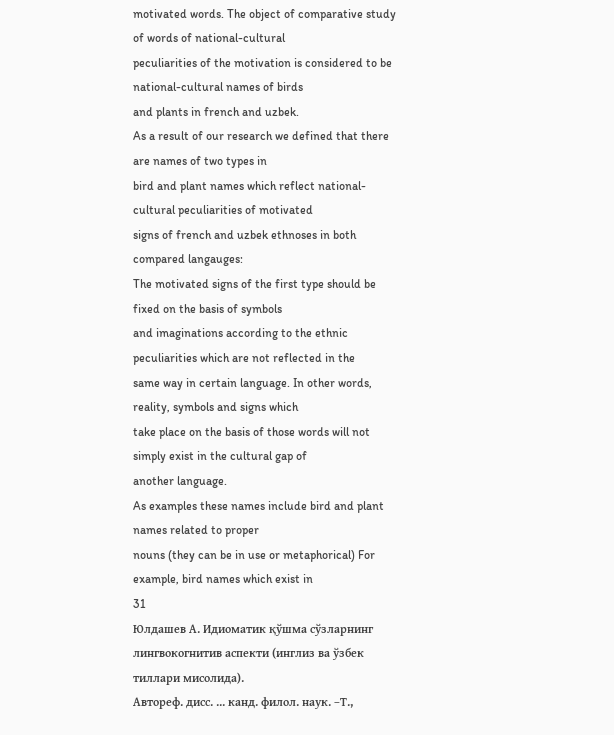motivated words. The object of comparative study of words of national-cultural
peculiarities of the motivation is considered to be national-cultural names of birds
and plants in french and uzbek.
As a result of our research we defined that there are names of two types in
bird and plant names which reflect national-cultural peculiarities of motivated
signs of french and uzbek ethnoses in both compared langauges:
The motivated signs of the first type should be fixed on the basis of symbols
and imaginations according to the ethnic peculiarities which are not reflected in the
same way in certain language. In other words, reality, symbols and signs which
take place on the basis of those words will not simply exist in the cultural gap of
another language.
As examples these names include bird and plant names related to proper
nouns (they can be in use or metaphorical) For example, bird names which exist in
31
Юлдашев А. Идиоматик қўшма сўзларнинг лингвокогнитив аспекти (инглиз ва ўзбек тиллари мисолида).
Автореф. дисс. ... канд. филол. наук. –Т.,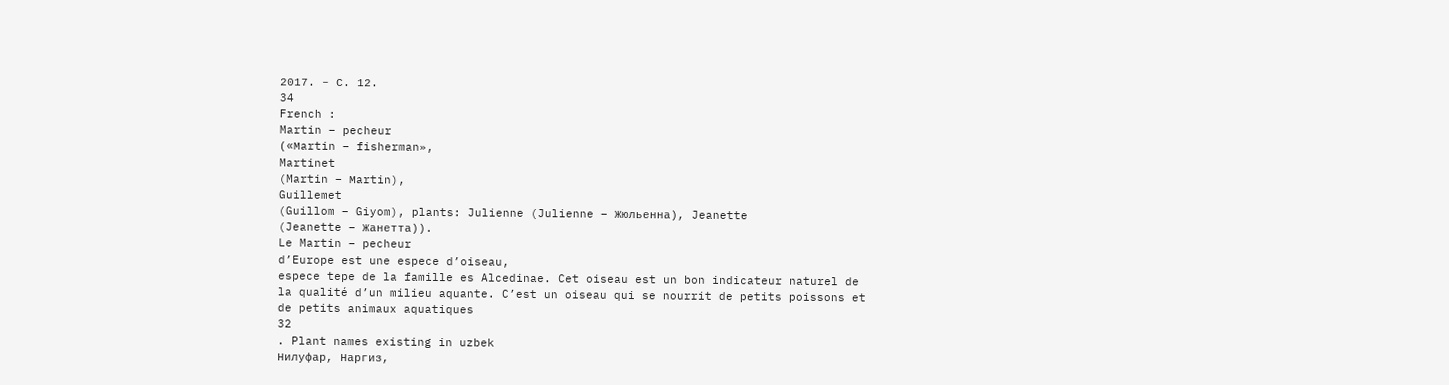2017. – С. 12.
34
French :
Martin – pecheur
(«Мartin – fisherman»,
Martinet
(Martin – Мartin),
Guillemet
(Guillom – Giyom), plants: Julienne (Julienne – Жюльенна), Jeanette
(Jeanette – Жанетта)).
Le Martin – pecheur
d’Europe est une espece d’oiseau,
espece tepe de la famille es Alcedinae. Cet oiseau est un bon indicateur naturel de
la qualité d’un milieu aquante. C’est un oiseau qui se nourrit de petits poissons et
de petits animaux aquatiques
32
. Plant names existing in uzbek
Нилуфар, Наргиз,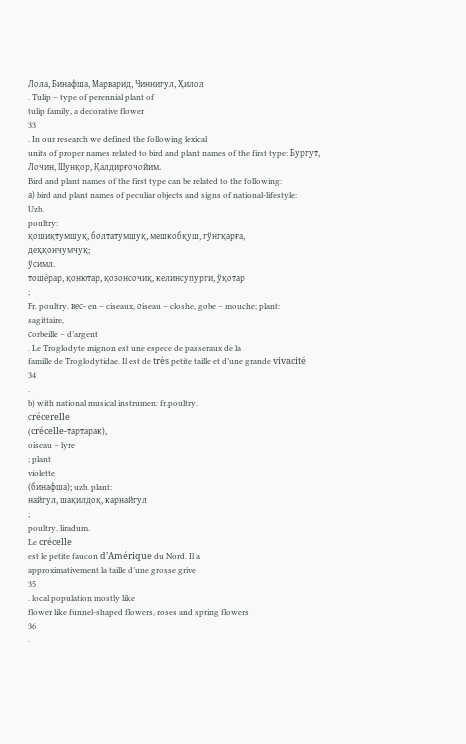Лола, Бинафша, Марварид, Чиннигул, Ҳилол
. Tulip – type of perennial plant of
tulip family, a decorative flower
33
. In our research we defined the following lexical
units of proper names related to bird and plant names of the first type: Бургут,
Лочин, Шунқор, Қалдирғочойим.
Bird and plant names of the first type can be related to the following:
а) bird and plant names of peculiar objects and signs of national-lifestyle:
Uzb.
poultry:
қошиқтумшуқ, болтатумшуқ, мешкобқуш, гўнгқарға,
деҳқончумчуқ;
ўсимл.
тошёрар, қонютар, қозонсочиқ, келинсупурги, ўқотар
;
Fr. poultry. вec- en – ciseaux, оiseau – closhe, gobe – mouche; plant:
sagittaire,
сorbeille – d’argent
. Le Troglodyte mignon est une espece de passeraux de la
famille de Troglodytidae. Il est de très petite taille et d’une grande vivacité
34
.
b) with national musical instrumen: fr.poultry.
сrécerelle
(crécelle-тартарак),
oiseau – lyre
; plant
violette
(бинафша); uzb. plant:
найгул, шақилдоқ, карнайгул
;
poultry. liradum.
Le crécelle
est le petite faucon d’Amérique du Nord. Il a
approximativement la taille d’une grosse grive
35
. local population mostly like
flower like funnel-shaped flowers, roses and spring flowers
36
.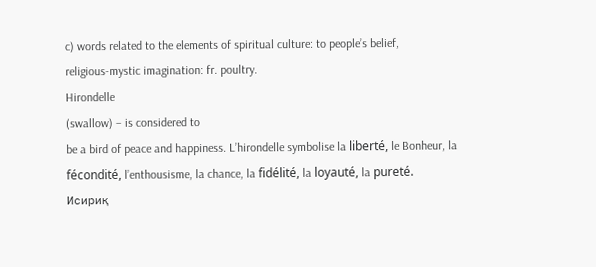c) words related to the elements of spiritual culture: to people’s belief,
religious-mystic imagination: fr. poultry.
Hirondelle
(swallow) – is considered to
be a bird of peace and happiness. L’hirondelle symbolise la liberté, le Bonheur, la
fécondité, l’enthousisme, la chance, la fidélité, la loyauté, la pureté.
Исириқ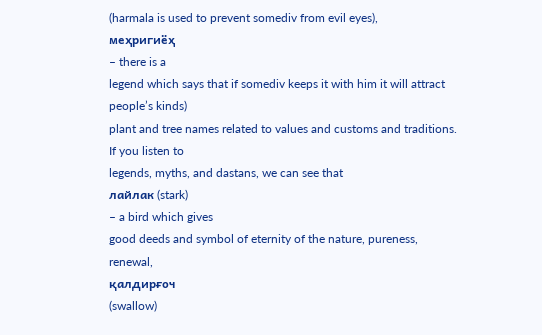(harmala is used to prevent somediv from evil eyes),
меҳригиёҳ
– there is a
legend which says that if somediv keeps it with him it will attract people’s kinds)
plant and tree names related to values and customs and traditions. If you listen to
legends, myths, and dastans, we can see that
лайлак (stark)
– a bird which gives
good deeds and symbol of eternity of the nature, pureness, renewal,
қалдирғоч
(swallow)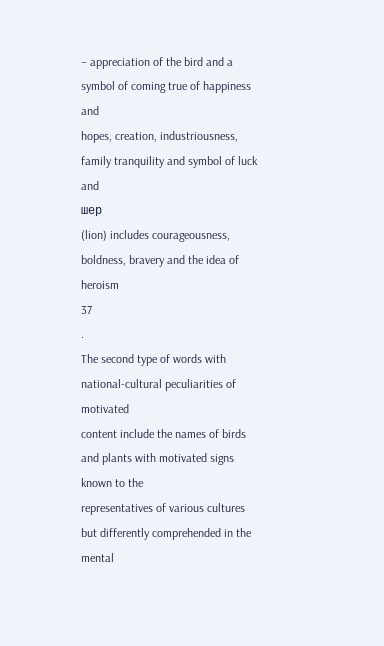– appreciation of the bird and a symbol of coming true of happiness and
hopes, creation, industriousness, family tranquility and symbol of luck and
шер
(lion) includes courageousness, boldness, bravery and the idea of heroism
37
.
The second type of words with national-cultural peculiarities of motivated
content include the names of birds and plants with motivated signs known to the
representatives of various cultures but differently comprehended in the mental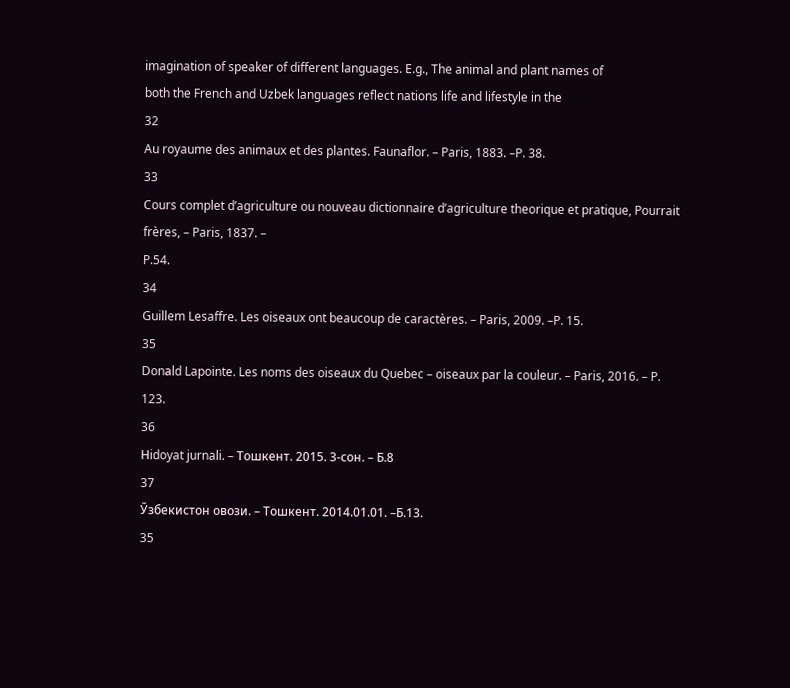imagination of speaker of different languages. E.g., The animal and plant names of
both the French and Uzbek languages reflect nations life and lifestyle in the
32
Au royaume des animaux et des plantes. Faunaflor. – Paris, 1883. –P. 38.
33
Cours complet d’agriculture ou nouveau dictionnaire d’agriculture theorique et pratique, Pourrait frères, – Paris, 1837. –
P.54.
34
Guillem Lesaffre. Les oiseaux ont beaucoup de caractères. – Paris, 2009. –P. 15.
35
Donаld Lapointe. Les noms des oiseaux du Quebec – oiseaux par la couleur. – Paris, 2016. – P. 123.
36
Нidoyat jurnali. – Тошкент. 2015. 3-сон. – Б.8
37
Ўзбекистон овози. – Тошкент. 2014.01.01. –Б.13.
35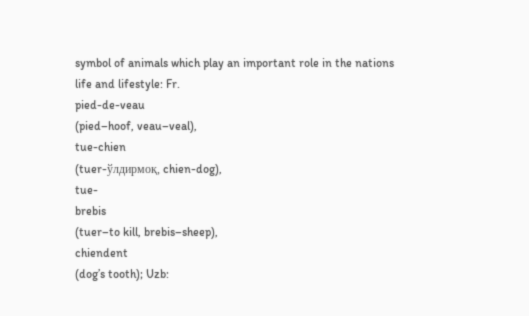symbol of animals which play an important role in the nations life and lifestyle: Fr.
pied-de-veau
(pied–hoof, veau–veal),
tue-chien
(tuer-ўлдирмоқ, chien-dog),
tue-
brebis
(tuer–to kill, brebis–sheep),
chiendent
(dog’s tooth); Uzb: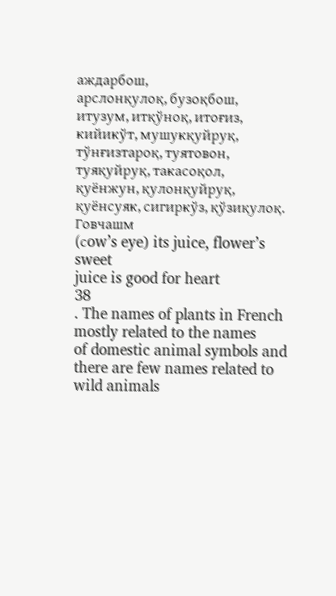аждарбош,
арслонқулоқ, бузоқбош, итузум, итқўноқ, итоғиз, кийикўт, мушукқуйруқ,
тўнғизтароқ, туятовон, туяқуйруқ, такасоқол, қуёнжун, қулонқуйруқ,
қуёнсуяк, cигиркўз, қўзиқулоқ. Говчашм
(сow’s eye) its juice, flower’s sweet
juice is good for heart
38
. The names of plants in French mostly related to the names
of domestic animal symbols and there are few names related to wild animals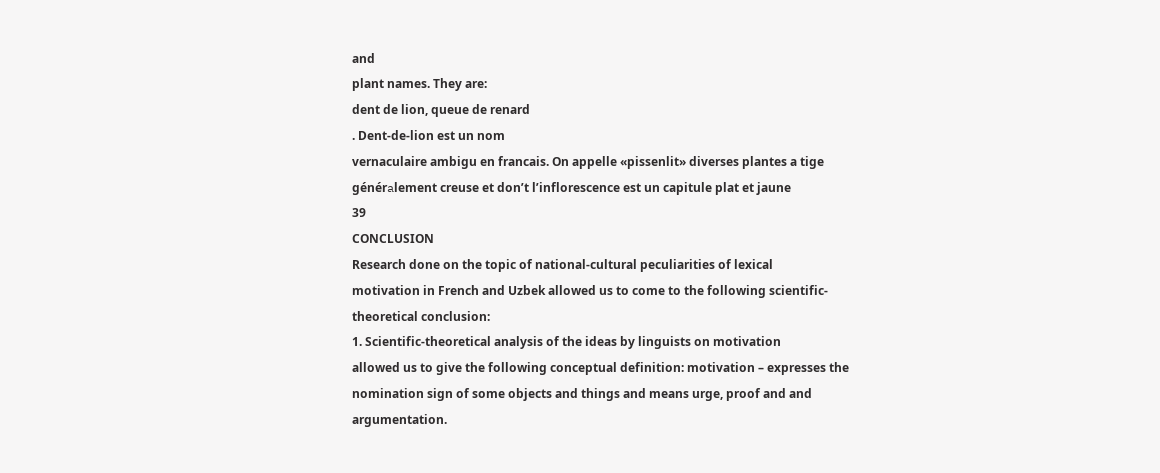and
plant names. They are:
dent de lion, queue de renard
. Dent-de-lion est un nom
vernaculaire ambigu en francais. On appelle «pissenlit» diverses plantes a tige
générаlement creuse et don’t l’inflorescence est un capitule plat et jaune
39
CONCLUSION
Research done on the topic of national-cultural peculiarities of lexical
motivation in French and Uzbek allowed us to come to the following scientific-
theoretical conclusion:
1. Scientific-theoretical analysis of the ideas by linguists on motivation
allowed us to give the following conceptual definition: motivation – expresses the
nomination sign of some objects and things and means urge, proof and and
argumentation.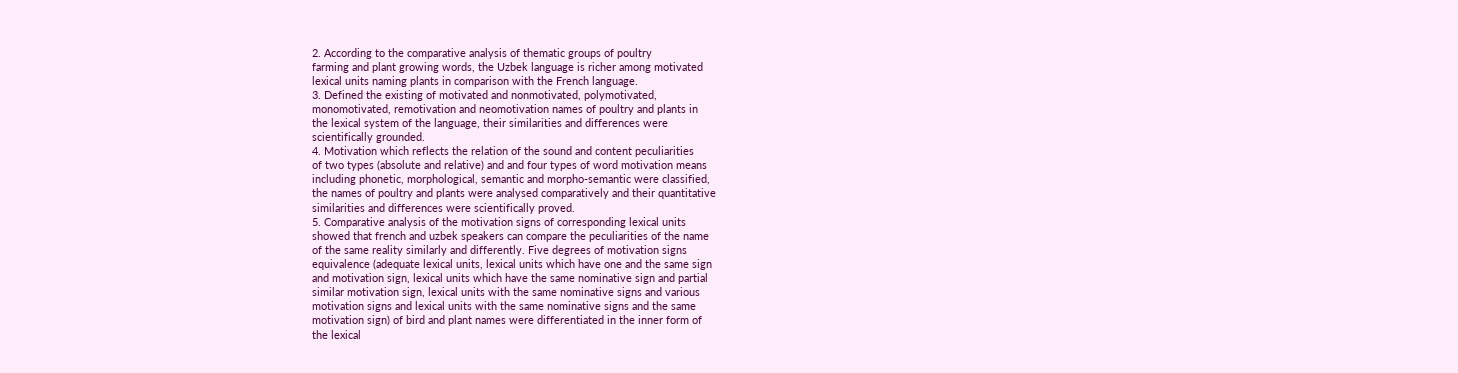2. According to the comparative analysis of thematic groups of poultry
farming and plant growing words, the Uzbek language is richer among motivated
lexical units naming plants in comparison with the French language.
3. Defined the existing of motivated and nonmotivated, polymotivated,
monomotivated, remotivation and neomotivation names of poultry and plants in
the lexical system of the language, their similarities and differences were
scientifically grounded.
4. Motivation which reflects the relation of the sound and content peculiarities
of two types (absolute and relative) and and four types of word motivation means
including phonetic, morphological, semantic and morpho-semantic were classified,
the names of poultry and plants were analysed comparatively and their quantitative
similarities and differences were scientifically proved.
5. Comparative analysis of the motivation signs of corresponding lexical units
showed that french and uzbek speakers can compare the peculiarities of the name
of the same reality similarly and differently. Five degrees of motivation signs
equivalence (adequate lexical units, lexical units which have one and the same sign
and motivation sign, lexical units which have the same nominative sign and partial
similar motivation sign, lexical units with the same nominative signs and various
motivation signs and lexical units with the same nominative signs and the same
motivation sign) of bird and plant names were differentiated in the inner form of
the lexical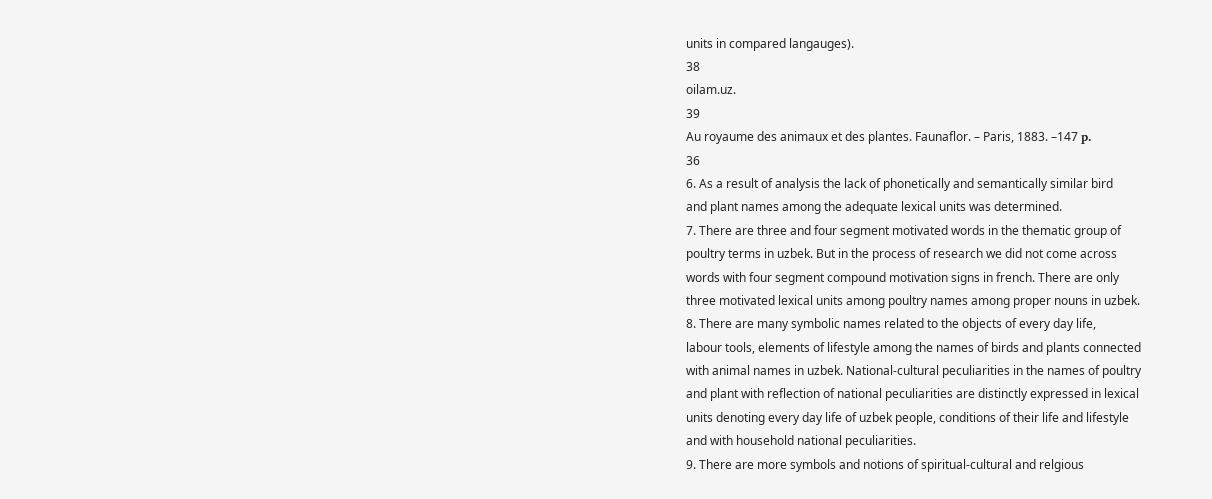units in compared langauges).
38
oilam.uz.
39
Au royaume des animaux et des plantes. Faunaflor. – Paris, 1883. –147 р.
36
6. As a result of analysis the lack of phonetically and semantically similar bird
and plant names among the adequate lexical units was determined.
7. There are three and four segment motivated words in the thematic group of
poultry terms in uzbek. But in the process of research we did not come across
words with four segment compound motivation signs in french. There are only
three motivated lexical units among poultry names among proper nouns in uzbek.
8. There are many symbolic names related to the objects of every day life,
labour tools, elements of lifestyle among the names of birds and plants connected
with animal names in uzbek. National-cultural peculiarities in the names of poultry
and plant with reflection of national peculiarities are distinctly expressed in lexical
units denoting every day life of uzbek people, conditions of their life and lifestyle
and with household national peculiarities.
9. There are more symbols and notions of spiritual-cultural and relgious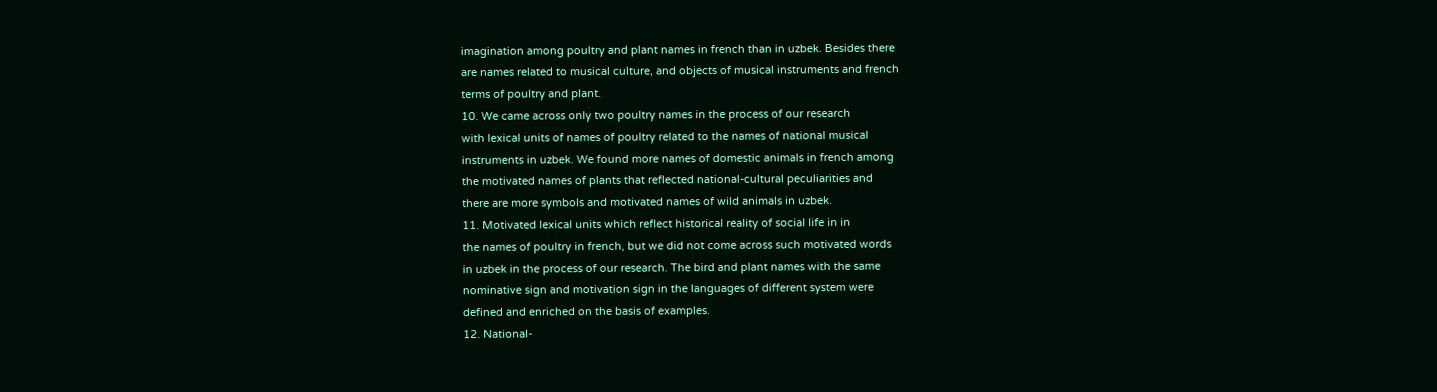imagination among poultry and plant names in french than in uzbek. Besides there
are names related to musical culture, and objects of musical instruments and french
terms of poultry and plant.
10. We came across only two poultry names in the process of our research
with lexical units of names of poultry related to the names of national musical
instruments in uzbek. We found more names of domestic animals in french among
the motivated names of plants that reflected national-cultural peculiarities and
there are more symbols and motivated names of wild animals in uzbek.
11. Motivated lexical units which reflect historical reality of social life in in
the names of poultry in french, but we did not come across such motivated words
in uzbek in the process of our research. The bird and plant names with the same
nominative sign and motivation sign in the languages of different system were
defined and enriched on the basis of examples.
12. National-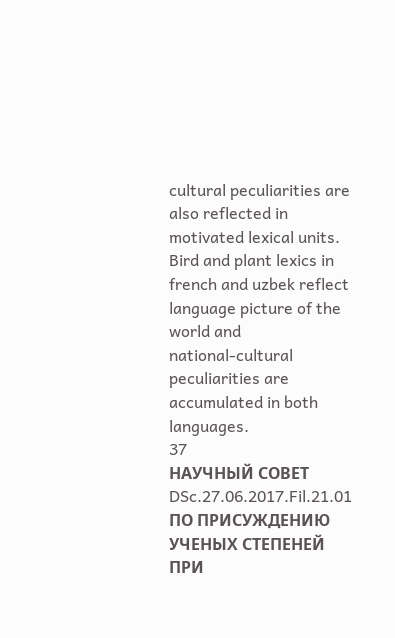cultural peculiarities are also reflected in motivated lexical units.
Bird and plant lexics in french and uzbek reflect language picture of the world and
national-cultural peculiarities are accumulated in both languages.
37
НАУЧНЫЙ СОВЕТ DSc.27.06.2017.Fil.21.01 ПО ПРИСУЖДЕНИЮ
УЧЕНЫХ СТЕПЕНЕЙ ПРИ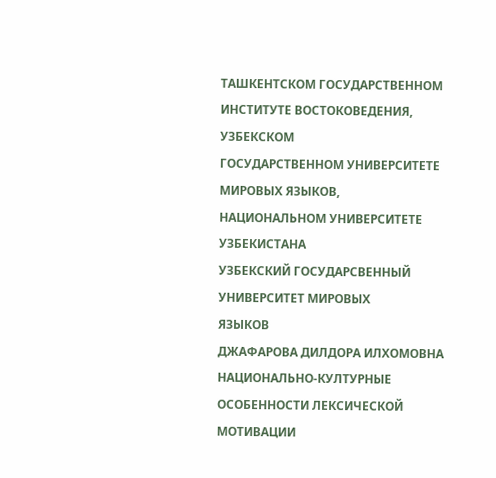ТАШКЕНТСКОМ ГОСУДАРСТВЕННОМ
ИНСТИТУТЕ ВОСТОКОВЕДЕНИЯ, УЗБЕКСКОМ
ГОСУДАРСТВЕННОМ УНИВЕРСИТЕТЕ МИРОВЫХ ЯЗЫКОВ,
НАЦИОНАЛЬНОМ УНИВЕРСИТЕТЕ УЗБЕКИСТАНА
УЗБЕКСКИЙ ГОСУДАРСВЕННЫЙ УНИВЕРСИТЕТ МИРОВЫХ
ЯЗЫКОВ
ДЖАФАРОВА ДИЛДОРА ИЛХОМОВНА
НАЦИОНАЛЬНО-КУЛТУРНЫЕ ОСОБЕННОСТИ ЛЕКСИЧЕСКОЙ
МОТИВАЦИИ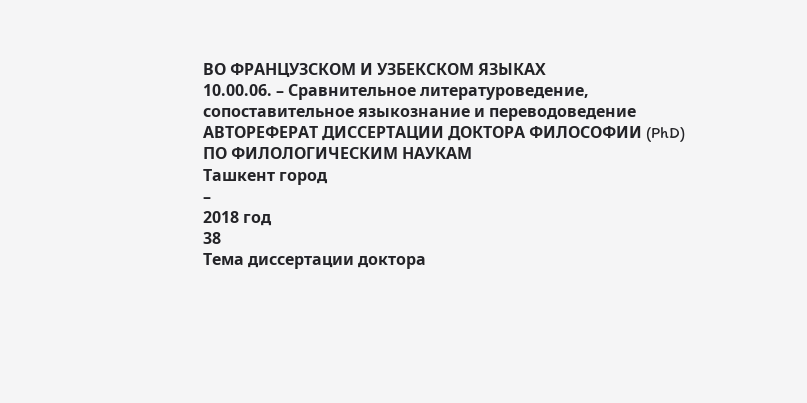ВО ФРАНЦУЗСКОМ И УЗБЕКСКОМ ЯЗЫКАХ
10.00.06. – Сравнительное литературоведение,
сопоставительное языкознание и переводоведение
АВТОРЕФЕРАТ ДИССЕРТАЦИИ ДОКТОРА ФИЛОСОФИИ (PhD)
ПО ФИЛОЛОГИЧЕСКИМ НАУКАМ
Ташкент город
–
2018 год
38
Тема диссертации доктора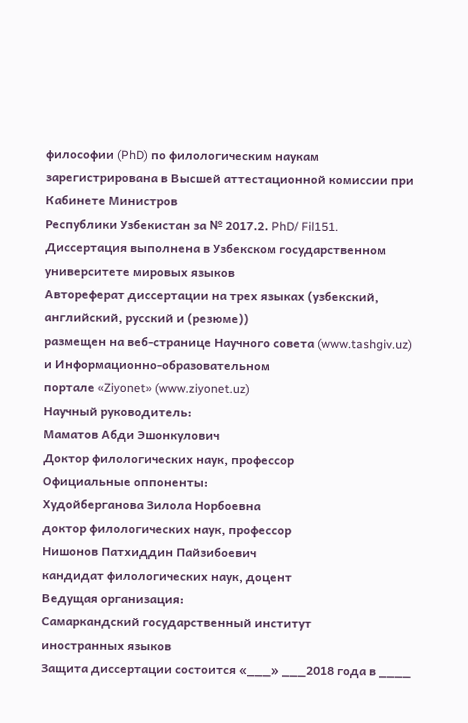философии (PhD) по филологическим наукам
зарегистрирована в Высшей аттестационной комиссии при Кабинете Министров
Республики Узбекистан за № 2017.2. PhD/ Fil151.
Диссертация выполнена в Узбекском государственном университете мировых языков
Автореферат диссертации на трех языках (узбекский, английский, русский и (резюме))
размещен на веб-странице Научного совета (www.tashgiv.uz) и Информационно-образовательном
портале «Ziyonet» (www.ziyonet.uz)
Научный руководитель:
Маматов Абди Эшонкулович
Доктор филологических наук, профессор
Официальные оппоненты:
Худойберганова Зилола Норбоевна
доктор филологических наук, профессор
Нишонов Патхиддин Пайзибоевич
кандидат филологических наук, доцент
Ведущая организация:
Самаркандский государственный институт
иностранных языков
Защита диссертации состоится «___» ___2018 года в ____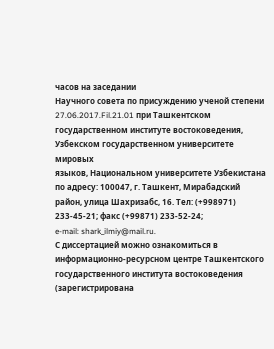часов на заседании
Научного совета по присуждению ученой степени 27.06.2017.Fil.21.01 при Ташкентском
государственном институте востоковедения, Узбекском государственном университете мировых
языков, Национальном университете Узбекистана по адресу: 100047, г. Ташкент, Мирабадский
район, улица Шахризабс, 16. Тел: (+998971) 233-45-21; факс (+99871) 233-52-24;
e-mail: shark_ilmiy@mail.ru.
С диссертацией можно ознакомиться в информационно-ресурсном центре Ташкентского
государственного института востоковедения (зарегистрирована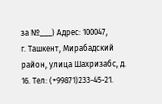за №___) Адрес: 100047,
г. Ташкент, Мирабадский район, улица Шахризабс, д. 16. Тел: (+99871)233-45-21.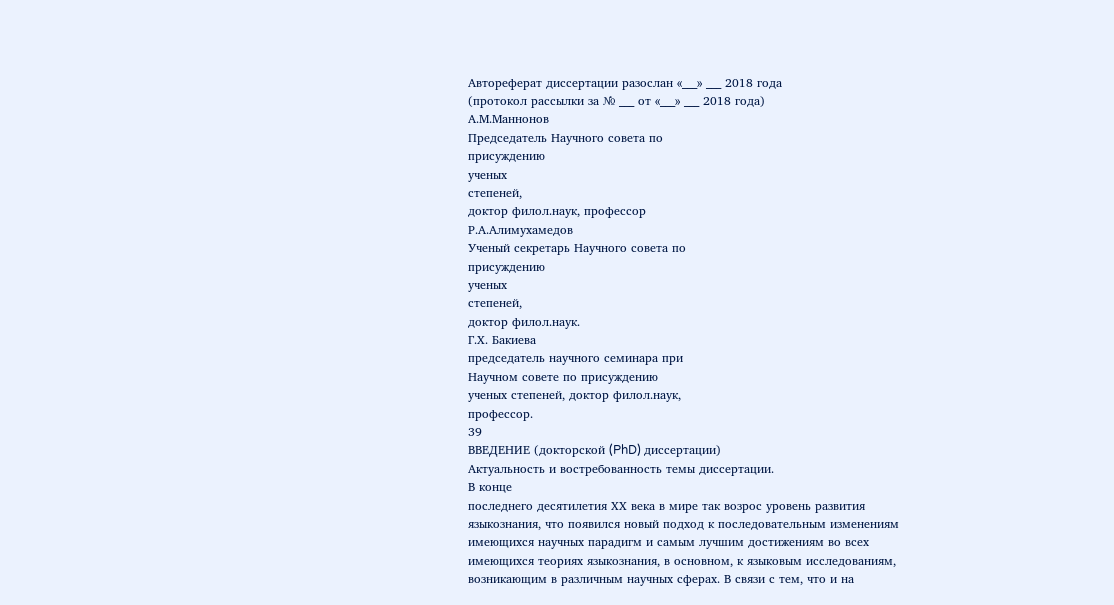Автореферат диссертации разослан «___» ___ 2018 года
(протокол рассылки за № ___ от «___» ___ 2018 года)
А.М.Маннонов
Председатель Научного совета по
присуждению
ученых
степеней,
доктор филол.наук, профессор
Р.А.Алимухамедов
Ученый секретарь Научного совета по
присуждению
ученых
степеней,
доктор филол.наук.
Г.Х. Бакиева
председатель научного семинара при
Научном совете по присуждению
ученых степеней, доктор филол.наук,
профессор.
39
ВВЕДЕНИЕ (докторской (PhD) диссертации)
Актуальность и востребованность темы диссертации.
В конце
последнего десятилетия ХХ века в мире так возрос уровень развития
языкознания, что появился новый подход к последовательным изменениям
имеющихся научных парадигм и самым лучшим достижениям во всех
имеющихся теориях языкознания, в основном, к языковым исследованиям,
возникающим в различным научных сферах. В связи с тем, что и на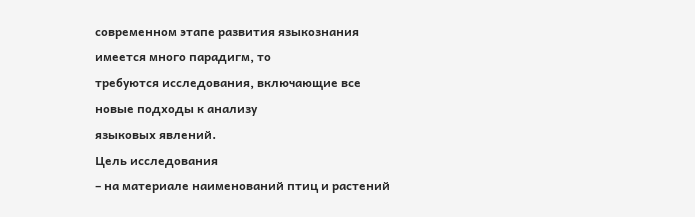современном этапе развития языкознания имеется много парадигм, то
требуются исследования, включающие все новые подходы к анализу
языковых явлений.
Цель исследования
– на материале наименований птиц и растений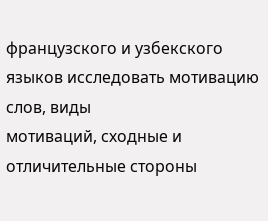французского и узбекского языков исследовать мотивацию слов, виды
мотиваций, сходные и отличительные стороны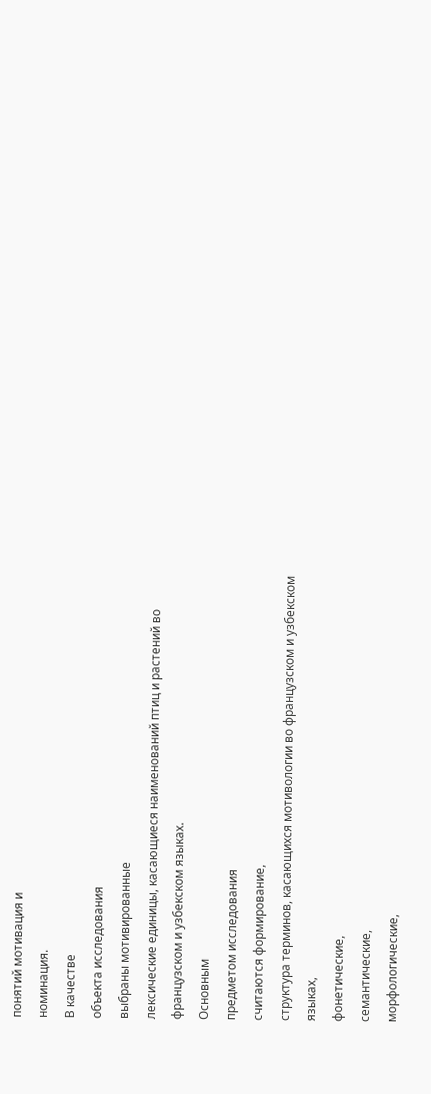понятий мотивация и
номинация.
В качестве
объекта исследования
выбраны мотивированные
лексические единицы, касающиеся наименований птиц и растений во
французском и узбекском языках.
Основным
предметом исследования
считаются формирование,
структура терминов, касающихся мотивологии во французском и узбекском
языках,
фонетические,
семантические,
морфологические,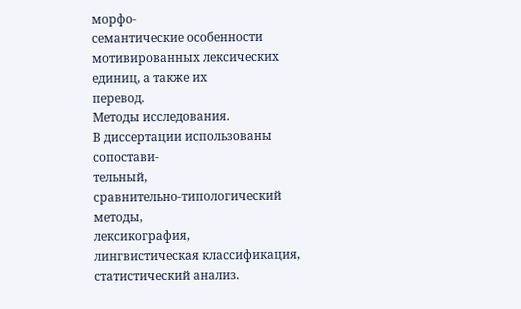морфо-
семантические особенности мотивированных лексических единиц, а также их
перевод.
Методы исследования.
В диссертации использованы сопостави-
тельный,
сравнительно-типологический
методы,
лексикография,
лингвистическая классификация, статистический анализ.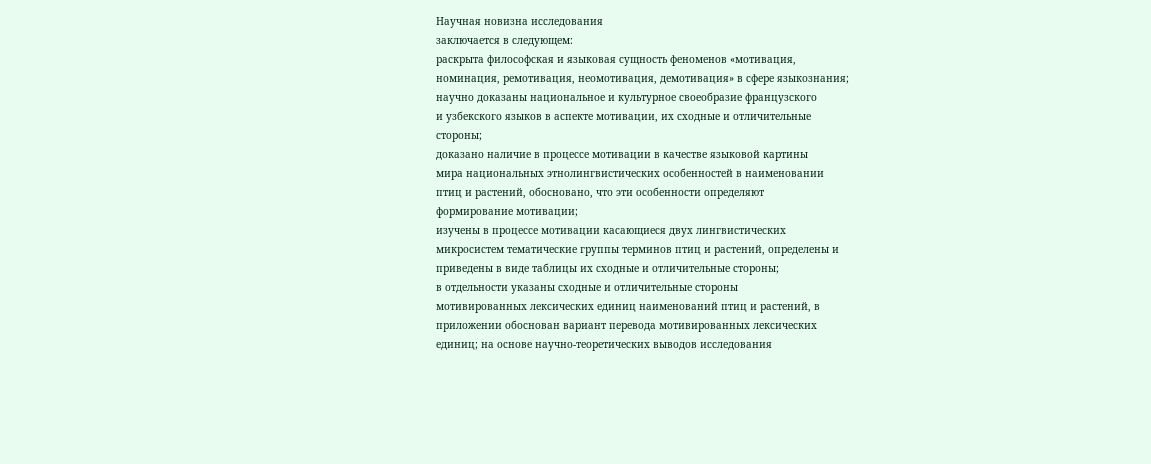Научная новизна исследования
заключается в следующем:
раскрыта философская и языковая сущность феноменов «мотивация,
номинация, ремотивация, неомотивация, демотивация» в сфере языкознания;
научно доказаны национальное и культурное своеобразие французского
и узбекского языков в аспекте мотивации, их сходные и отличительные
стороны;
доказано наличие в процессе мотивации в качестве языковой картины
мира национальных этнолингвистических особенностей в наименовании
птиц и растений, обосновано, что эти особенности определяют
формирование мотивации;
изучены в процессе мотивации касающиеся двух лингвистических
микросистем тематические группы терминов птиц и растений, определены и
приведены в виде таблицы их сходные и отличительные стороны;
в отдельности указаны сходные и отличительные стороны
мотивированных лексических единиц наименований птиц и растений, в
приложении обоснован вариант перевода мотивированных лексических
единиц; на основе научно-теоретических выводов исследования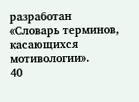разработан
«Словарь терминов, касающихся мотивологии».
40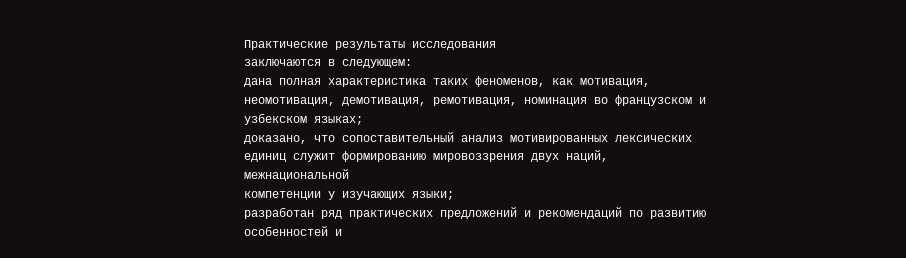Практические результаты исследования
заключаются в следующем:
дана полная характеристика таких феноменов, как мотивация,
неомотивация, демотивация, ремотивация, номинация во французском и
узбекском языках;
доказано, что сопоставительный анализ мотивированных лексических
единиц служит формированию мировоззрения двух наций, межнациональной
компетенции у изучающих языки;
разработан ряд практических предложений и рекомендаций по развитию
особенностей и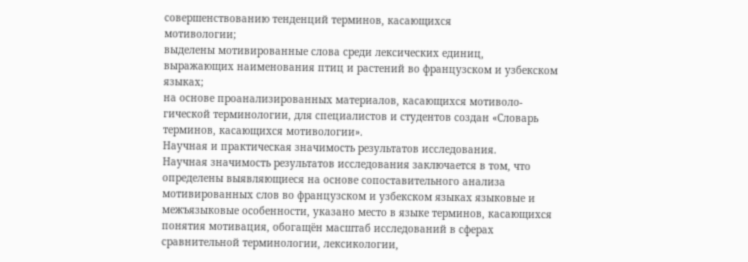совершенствованию тенденций терминов, касающихся
мотивологии;
выделены мотивированные слова среди лексических единиц,
выражающих наименования птиц и растений во французском и узбекском
языках;
на основе проанализированных материалов, касающихся мотиволо-
гической терминологии, для специалистов и студентов создан «Словарь
терминов, касающихся мотивологии».
Научная и практическая значимость результатов исследования.
Научная значимость результатов исследования заключается в том, что
определены выявляющиеся на основе сопоставительного анализа
мотивированных слов во французском и узбекском языках языковые и
межъязыковые особенности, указано место в языке терминов, касающихся
понятия мотивация, обогащён масштаб исследований в сферах
сравнительной терминологии, лексикологии,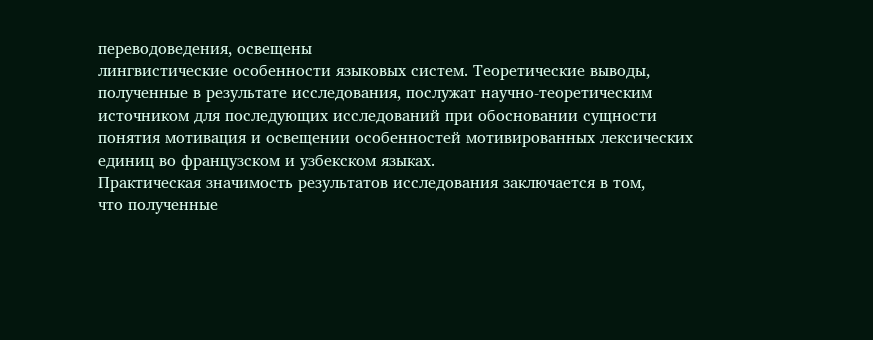переводоведения, освещены
лингвистические особенности языковых систем. Теоретические выводы,
полученные в результате исследования, послужат научно-теоретическим
источником для последующих исследований при обосновании сущности
понятия мотивация и освещении особенностей мотивированных лексических
единиц во французском и узбекском языках.
Практическая значимость результатов исследования заключается в том,
что полученные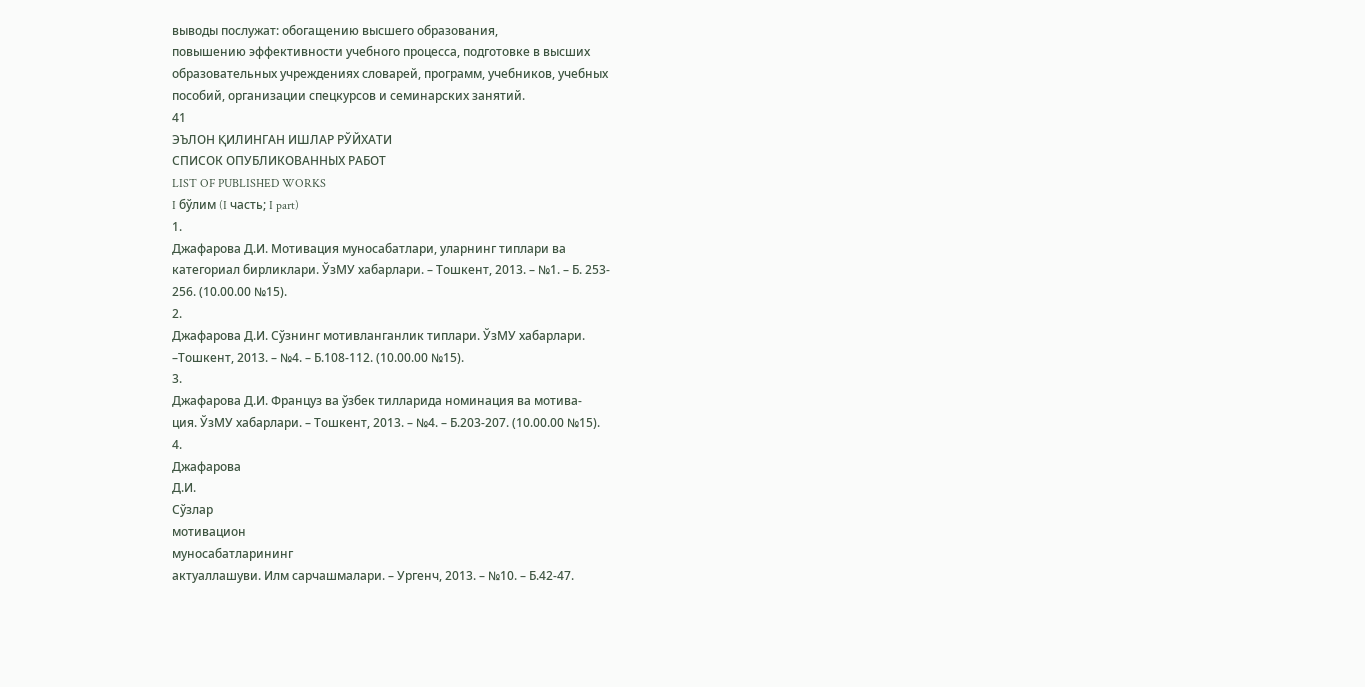выводы послужат: обогащению высшего образования,
повышению эффективности учебного процесса, подготовке в высших
образовательных учреждениях словарей, программ, учебников, учебных
пособий, организации спецкурсов и семинарских занятий.
41
ЭЪЛОН ҚИЛИНГАН ИШЛАР РЎЙХАТИ
СПИСОК ОПУБЛИКОВАННЫХ РАБОТ
LIST OF PUBLISHED WORKS
I бўлим (I часть; I part)
1.
Джафарова Д.И. Мотивация муносабатлари, уларнинг типлари ва
категориал бирликлари. ЎзМУ хабарлари. – Тошкент, 2013. – №1. – Б. 253-
256. (10.00.00 №15).
2.
Джафарова Д.И. Сўзнинг мотивланганлик типлари. ЎзМУ хабарлари.
–Тошкент, 2013. – №4. – Б.108-112. (10.00.00 №15).
3.
Джафарова Д.И. Француз ва ўзбек тилларида номинация ва мотива-
ция. ЎзМУ хабарлари. – Тошкент, 2013. – №4. – Б.203-207. (10.00.00 №15).
4.
Джафарова
Д.И.
Сўзлар
мотивацион
муносабатларининг
актуаллашуви. Илм сарчашмалари. – Ургенч, 2013. – №10. – Б.42-47.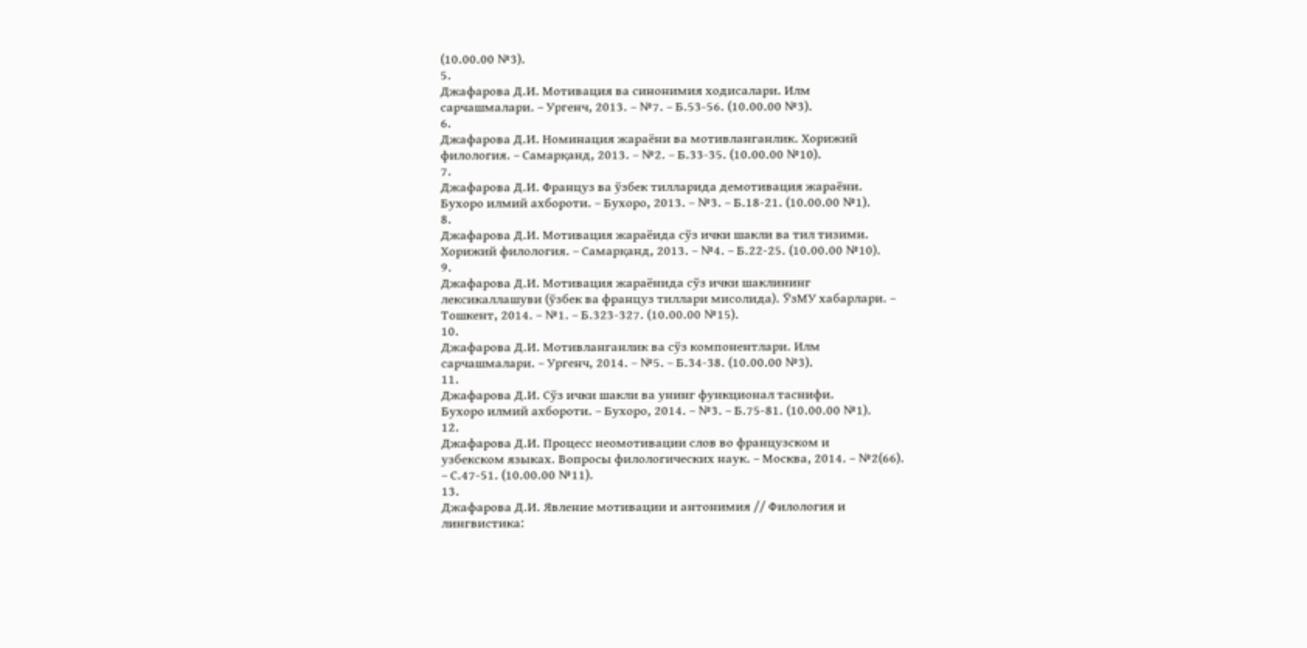(10.00.00 №3).
5.
Джафарова Д.И. Мотивация ва синонимия ходисалари. Илм
сарчашмалари. – Ургенч, 2013. – №7. – Б.53-56. (10.00.00 №3).
6.
Джафарова Д.И. Номинация жараёни ва мотивланганлик. Хорижий
филология. – Самарқанд, 2013. – №2. – Б.33-35. (10.00.00 №10).
7.
Джафарова Д.И. Француз ва ўзбек тилларида демотивация жараёни.
Бухоро илмий ахбороти. – Бухоро, 2013. – №3. – Б.18-21. (10.00.00 №1).
8.
Джафарова Д.И. Мотивация жараёида сўз ички шакли ва тил тизими.
Хорижий филология. – Самарқанд, 2013. – №4. – Б.22-25. (10.00.00 №10).
9.
Джафарова Д.И. Мотивация жараёнида сўз ички шаклининг
лексикаллашуви (ўзбек ва француз тиллари мисолида). ЎзМУ хабарлари. –
Тошкент, 2014. – №1. – Б.323-327. (10.00.00 №15).
10.
Джафарова Д.И. Мотивланганлик ва сўз компонентлари. Илм
сарчашмалари. – Ургенч, 2014. – №5. – Б.34-38. (10.00.00 №3).
11.
Джафарова Д.И. Сўз ички шакли ва унинг функционал таснифи.
Бухоро илмий ахбороти. – Бухоро, 2014. – №3. – Б.75-81. (10.00.00 №1).
12.
Джафарова Д.И. Процесс неомотивации слов во французском и
узбекском языках. Вопросы филологических наук. – Москва, 2014. – №2(66).
– С.47-51. (10.00.00 №11).
13.
Джафарова Д.И. Явление мотивации и антонимия // Филология и
лингвистика: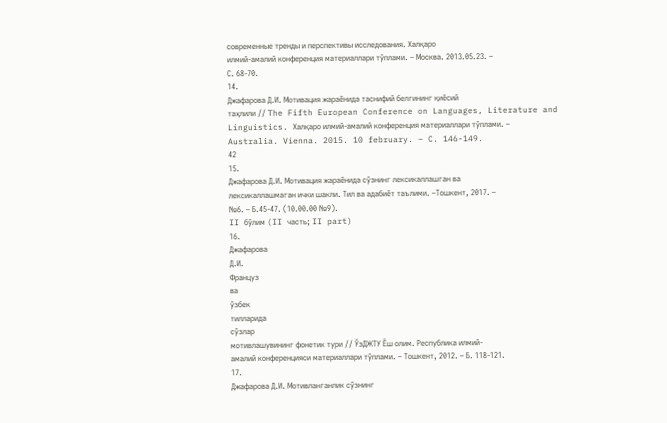современные тренды и перспективы исследования. Халқаро
илмий-амалий конференция материаллари тўплами. – Москва. 2013.05.23. –
С. 68-70.
14.
Джафарова Д.И. Мотивация жараёнида таснифий белгининг қиёсий
таҳлили // The Fifth European Conference on Languages, Literature and
Linguistics. Халқаро илмий-амалий конференция материаллари тўплами. –
Australia. Vienna. 2015. 10 february. – C. 146-149.
42
15.
Джафарова Д.И. Мотивация жараёнида сўзнинг лексикаллашган ва
лексикаллашмаган ички шакли. Тил ва адабиёт таълими. –Тошкент, 2017. –
№6. – Б.45-47. (10.00.00 №9).
II бўлим (II часть; II part)
16.
Джафарова
Д.И.
Француз
ва
ўзбек
тилларида
сўзлар
мотивлашувининг фонетик тури // ЎзДЖТУ Ёш олим. Республика илмий-
амалий конференцияси материаллари тўплами. – Тошкент, 2012. – Б. 118-121.
17.
Джафарова Д.И. Мотивланганлик сўзнинг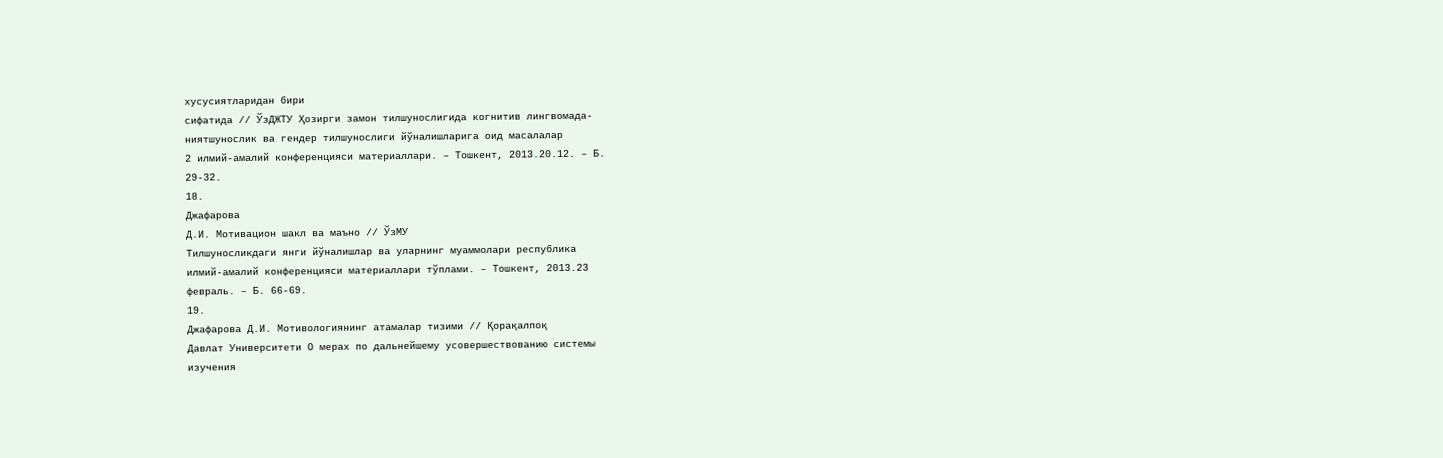хусусиятларидан бири
сифатида // ЎзДЖТУ Ҳозирги замон тилшунослигида когнитив лингвомада-
ниятшунослик ва гендер тилшунослиги йўналишларига оид масалалар
2 илмий-амалий конференцияси материаллари. – Тошкент, 2013.20.12. – Б.
29-32.
18.
Джафарова
Д.И. Мотивацион шакл ва маъно // ЎзМУ
Тилшуносликдаги янги йўналишлар ва уларнинг муаммолари республика
илмий-амалий конференцияси материаллари тўплами. – Тошкент, 2013.23
февраль. – Б. 66-69.
19.
Джафарова Д.И. Мотивологиянинг атамалар тизими // Қорақалпоқ
Давлат Университети О мерах по дальнейшему усовершествованию системы
изучения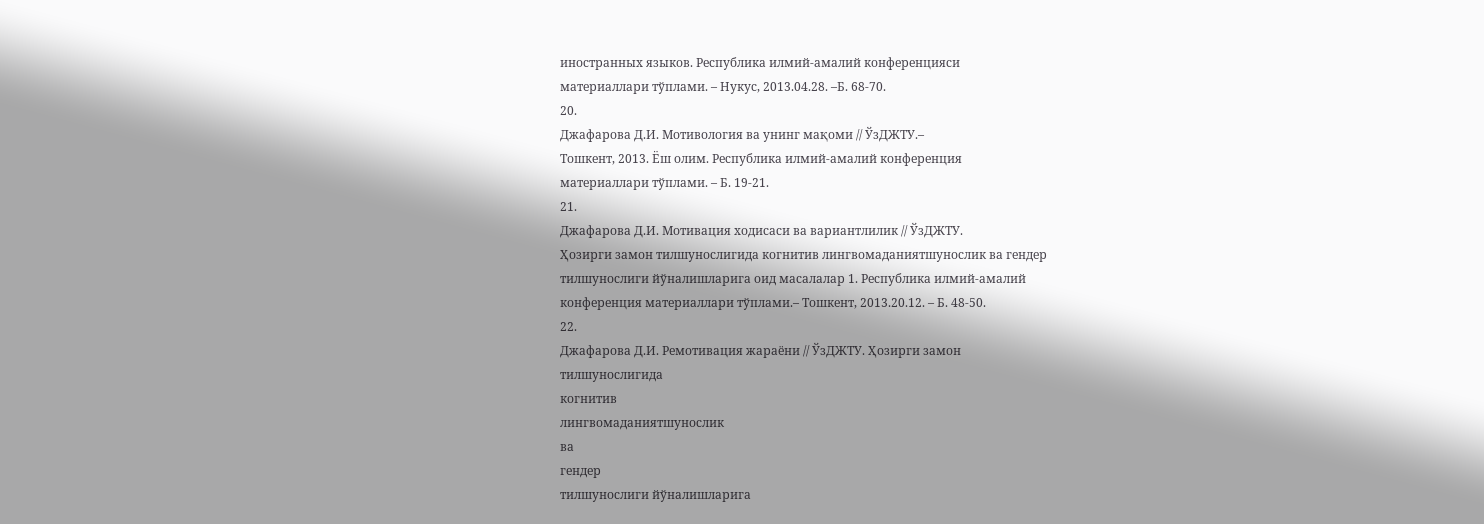иностранных языков. Республика илмий-амалий конференцияси
материаллари тўплами. – Нукус, 2013.04.28. –Б. 68-70.
20.
Джафарова Д.И. Мотивология ва унинг мақоми // ЎзДЖТУ.–
Тошкент, 2013. Ёш олим. Республика илмий-амалий конференция
материаллари тўплами. – Б. 19-21.
21.
Джафарова Д.И. Мотивация ходисаси ва вариантлилик // ЎзДЖТУ.
Ҳозирги замон тилшунослигида когнитив лингвомаданиятшунослик ва гендер
тилшунослиги йўналишларига оид масалалар 1. Республика илмий-амалий
конференция материаллари тўплами.– Тошкент, 2013.20.12. – Б. 48-50.
22.
Джафарова Д.И. Ремотивация жараёни // ЎзДЖТУ. Ҳозирги замон
тилшунослигида
когнитив
лингвомаданиятшунослик
ва
гендер
тилшунослиги йўналишларига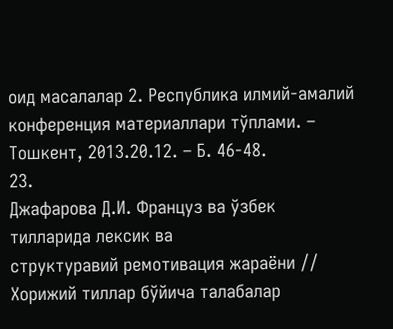оид масалалар 2. Республика илмий-амалий
конференция материаллари тўплами. – Тошкент, 2013.20.12. – Б. 46-48.
23.
Джафарова Д.И. Француз ва ўзбек тилларида лексик ва
структуравий ремотивация жараёни // Хорижий тиллар бўйича талабалар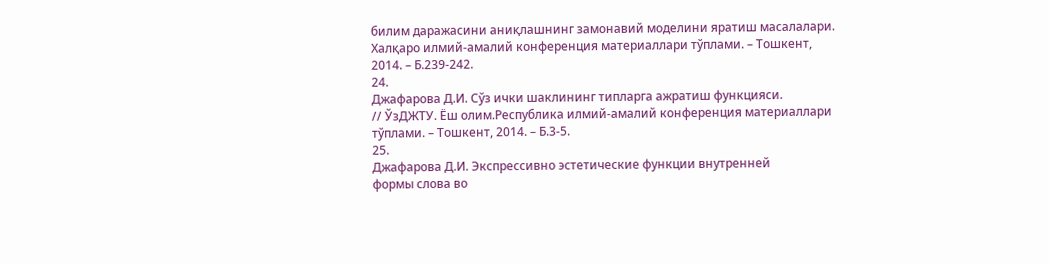билим даражасини аниқлашнинг замонавий моделини яратиш масалалари.
Халқаро илмий-амалий конференция материаллари тўплами. – Тошкент,
2014. – Б.239-242.
24.
Джафарова Д.И. Сўз ички шаклининг типларга ажратиш функцияси.
// ЎзДЖТУ. Ёш олим.Республика илмий-амалий конференция материаллари
тўплами. – Тошкент, 2014. – Б.3-5.
25.
Джафарова Д.И. Экспрессивно эстетические функции внутренней
формы слова во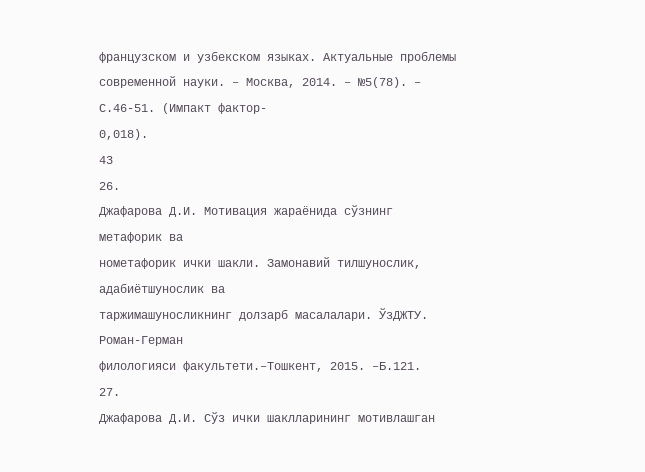французском и узбекском языках. Актуальные проблемы
современной науки. – Москва, 2014. – №5(78). – С.46-51. (Импакт фактор-
0,018).
43
26.
Джафарова Д.И. Мотивация жараёнида сўзнинг метафорик ва
нометафорик ички шакли. Замонавий тилшунослик, адабиётшунослик ва
таржимашуносликнинг долзарб масалалари. ЎзДЖТУ. Роман-Герман
филологияси факультети.–Тошкент, 2015. –Б.121.
27.
Джафарова Д.И. Сўз ички шаклларининг мотивлашган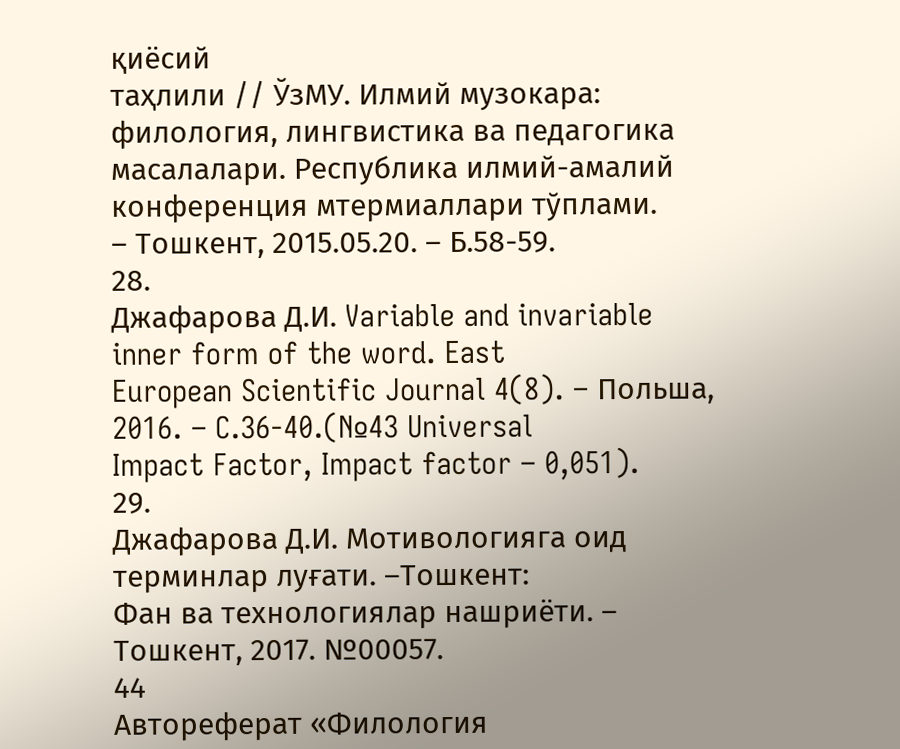қиёсий
таҳлили // ЎзМУ. Илмий музокара: филология, лингвистика ва педагогика
масалалари. Республика илмий-амалий конференция мтермиаллари тўплами.
– Тошкент, 2015.05.20. – Б.58-59.
28.
Джафарова Д.И. Variable and invariable inner form of the word. East
European Scientific Journal 4(8). – Польша, 2016. – C.36-40.(№43 Universal
Impact Factor, Impact factor – 0,051).
29.
Джафарова Д.И. Мотивологияга оид терминлар луғати. –Тошкент:
Фан ва технологиялар нашриёти. – Тошкент, 2017. №00057.
44
Автореферат «Филология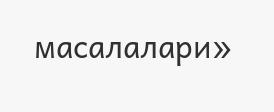масалалари»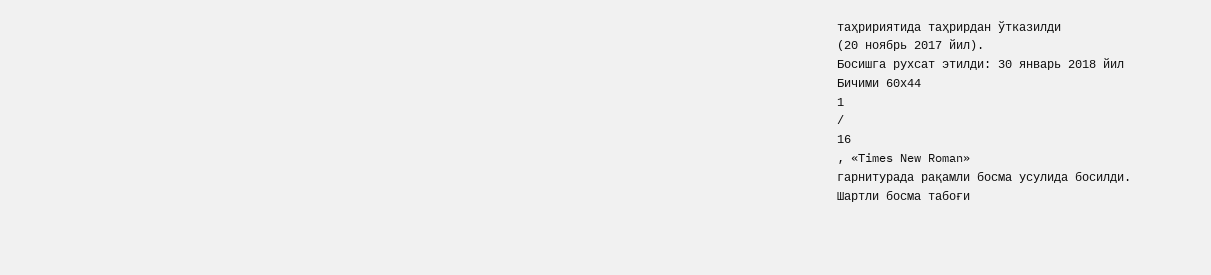таҳририятида таҳрирдан ўтказилди
(20 ноябрь 2017 йил).
Босишга рухсат этилди: 30 январь 2018 йил
Бичими 60х44
1
/
16
, «Times New Roman»
гарнитурада рақамли босма усулида босилди.
Шартли босма табоғи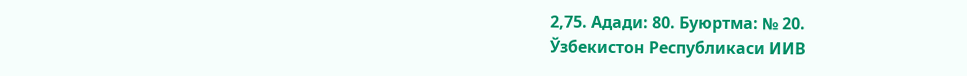2,75. Адади: 80. Буюртма: № 20.
Ўзбекистон Республикаси ИИВ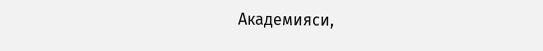Академияси,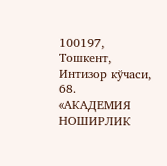100197, Тошкент, Интизор кўчаси, 68.
«АКАДЕМИЯ НОШИРЛИК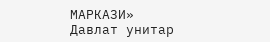МАРКАЗИ»
Давлат унитар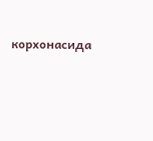корхонасида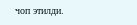чоп этилди.